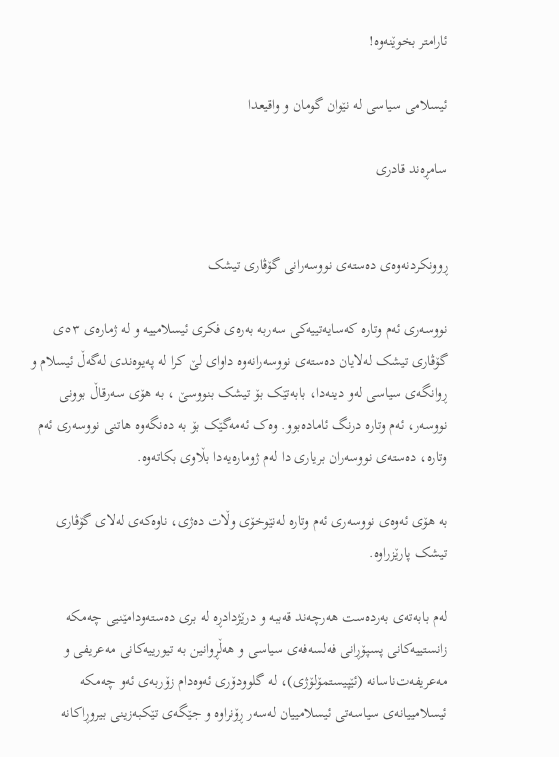ئارامتر بخوێنەوە!

ئیسلامی سیاسی لە نێوان گومان و واقیعدا

سامڕەند قادری


ڕوونکردنەوەی دەستەی نووسەرانی گۆڤاری تیشک

نووسەری ئەم وتارە کەسایەتییەکی سەربە بەرەی فکری ئیسلامییە و لە ژمارەی ٥٣ی گۆڤاری تیشک لەلایان دەستەی نووسەرانەوە داوای لێ کرا لە پەیوەندی لەگەڵ ئیسلام و ڕوانگەی سیاسی لەو دینەدا، بابەتێک بۆ تیشک بنووسێ ، بە هۆی سەرقاڵ بوونی نووسەر، ئەم وتارە درنگ ئامادەبوو. وەک ئەمەگێک بۆ بە دەنگەوە هاتنی نووسەری ئەم وتارە، دەستەی نووسەران بریاری دا لەم ژومارەیەدا بڵاوی بکاتەوە.

بە هۆی ئەوەی نووسەری ئەم وتارە لەنێوخۆی وڵات دەژی، ناوەکەی لەلای گۆڤاری تیشک پارێزراوە.

لەم بابەتەی بەردەست هەرچەند قەببە و درێژدادڕە لە بری دەستەودامێنیی چەمکە زانستییەکانی پسپۆڕانی فەلسەفەی سیاسی و هەڵڕوانین بە تیورییەکانی مەعریفی و مەعریفەت‌ناسانە (ئێپیستمۆلۆژی)، لە گلوودۆری ئەوەدام زۆربەی ئەو چەمکە ئیسلامییانە‌ی سیاسەتی ئیسلامییان لەسەر ڕۆنراوە ‌و جێگەی تێکبەزینی بیروڕاکانە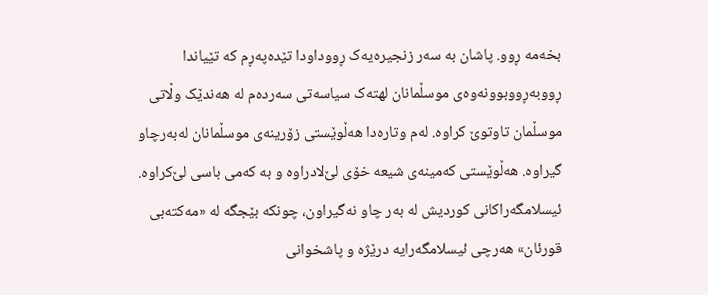بخەمە ڕوو. پاشان بە سەر زنجیرەیەک ڕووداودا تێدەپەڕم کە تێیاندا ڕووبەڕووبوونەوەی موسڵمانان لهتەک سیاسەتی سەردەم لە هەندێک وڵاتی موسڵمان تاوتوێ کراوه. لەم وتارەدا هەڵوێستی زۆرینەی موسڵمانان لەبەرچاو گیراوه. هەڵوێستی کەمینەی شیعە خۆی لێ‌لادراوە و بە کەمی باسی لێ‌کراوه. ئیسلامگەراکانی کوردیش لە بەر چاو نەگیراون، چونکە بێجگە لە «مەکتەبی قورئان» هەرچی ئیسلامگەرایە درێژە و پاشخوانی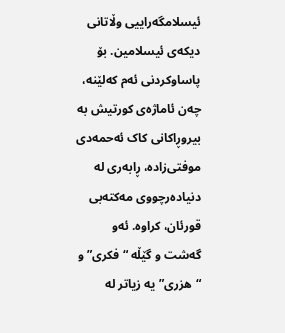ئیسلامگەراییی وڵاتانی دیکەی ئیسلامین. بۆ پاساوکردنی ئەم کەلێنه، چەن ئاماژەی کورتیش بە بیروڕاکانی کاک ئەحمەدی موفتی‌زاده، ڕابەری لە دنیادەرچووی مەکتەبی قورئان، کراوه. ئەو گەشت و گێڵە “فکری” و “هزری”یە زیاتر لە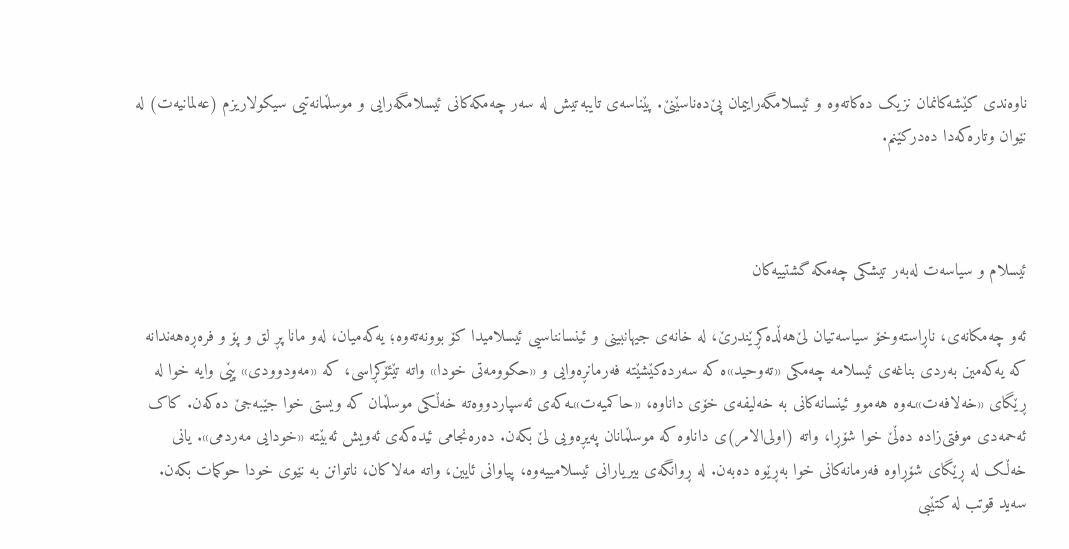ناوەندی کێشەکانمان نزیک دەکاتەوە و ئیسلامگەراییمان پێ‌دەناسێنێ. پێناسەی تایبەتیش لە سەر چەمکەکانی ئیسلامگەرایی و موسڵمانەتیی سیکولاریزم (عەلمانیەت) لە نێوان وتارەکەدا دەدرکێنم.



ئیسلام و سیاسەت لەبەر تیشکی چەمکە گشتییەکان

ئەو چەمکانەی، ناڕاستەوخۆ سیاسەتیان لێ‌هەڵدەکڕێندرێ، لە خانەی جیهانبینی و ئینسانناسیی ئیسلامیدا کۆ بوونەتەوه؛ یەکەمیان، لەو مانا پڕ لق و پۆ و فرەڕەهەندانە کە یەکەمین بەردی بناغەی ئیسلامە چەمکی «تەوحید»ە کە سەردەکێشێتە فەرمانڕەوایی و «حکوومەتی خودا» واتە تێئۆکڕاسی، کە «مەودوودی» پێی وایە خوا لە ڕێگای «خەلافەت»ـەوە هەموو ئینسانەکانی بە خەلیفەی خۆی داناوه، «حاکمیەت»ـەکەی ئەسپاردووەتە خەڵکی موسڵمان کە ویستی خوا جێبەجێ دەکەن. کاک ئەحمەدی موفتی‌زادە دەڵێ خوا شۆڕا، واتە (اولی‌الامر)ی داناوە کە موسڵمانان پەیڕەویی لێ ‌بکەن. دەرەنجامی ئیدەکەی ئەویش ئەبێتە «خودایی مەردمی». یانی خەڵک لە ڕێگای شۆڕاوە فەرمانەکانی خوا بەڕێوە دەبەن. لە ڕوانگەی بیریارانی ئیسلامییەوە، پیاوانی ئایین، واتە مەلاکان، ناتوانن بە نێوی خودا حوکمات بکەن. سەید قوتب لە کتێبی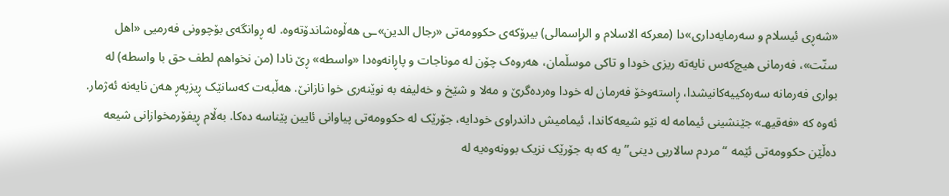«شەڕی ئیسلام و سەرمایەداری»دا (معرکە الاسلام و الرإسمالی) بیرۆکەی حکوومەتی «رجال الدین»ـی هەڵوەشاندۆتەوه. لە ڕوانگەی بۆچوونی فەرمیی «اهل سنّت»، فەرمانی هیچ‌کەس نایەتە ریزی خودا و تاکی موسڵمان، هەروەک چۆن لە موناجات و پاڕانەوەدا «واسطه» ڕێ نادا (من نخواهم لطف حق با واسطه) لە بواری فەرمانە سەرەکییەکانیشدا، ڕاستەوخۆ فەرمان لە خودا وەردەگرێ‌ و مەلا و شێخ و خەلیفە بە نوێنەری خوا نازانێ. هەڵبەت کەسانێک ڕیزپەڕ هەن نایەنە ئەژمار. ئەوە کە «فەقیهـ» جێنشینی ئیمامە لە نێو شیعەکاندا، ئیمامیش داندراوی خودا‌یه، جۆرێک لە حکوومەتی پیاوانی ئایین پێناسە دەکا. بە‌‌ڵام ڕیفۆرمخوازانی شیعە دەڵێن حکوومەتی ئێمە “مردم سالاریی دینی”یە کە بە جۆرێک نزیک بوونەوەیە لە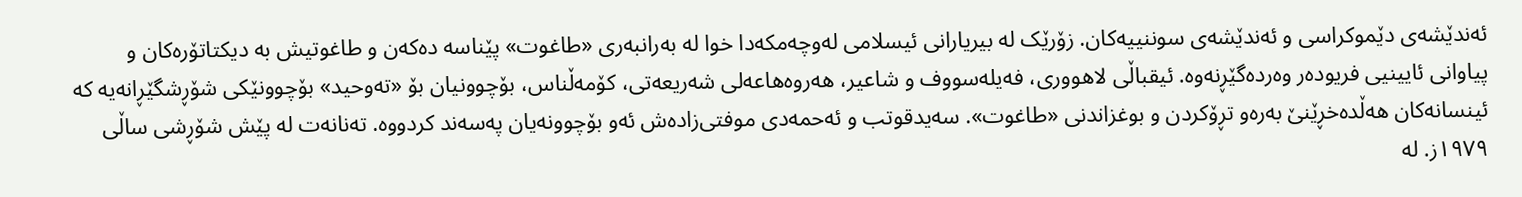ئەندێشەی دێموکراسی و ئەندێشەی سوننییەکان. زۆرێک لە بیر‌یارانی ئیسلامی لەوچەمکەدا خوا لە بەرانبەری «طاغوت» پێناسە دەکەن ‌و طاغوتیش بە دیکتاتۆرەکان و پیاوانی ئایینیی فریودەر وەردەگێڕنەوه. ئیقباڵی لاهووری، فەیلەسووف و شاعیر، هەروەهاعەلی شەریعەتی، کۆمەڵناس، بۆچوونیان بۆ «تەوحید» بۆچوونێکی شۆڕشگێڕانەیە کە ئینسانەکان هەڵدەخڕێنێ بەرەو تڕۆکردن و بوغزاندنی «طاغوت». سەیدقوتب و ئەحمەدی موفتی‌زادەش ئەو بۆچوونەیان پەسەند کردووه. تەنانەت لە پێش شۆڕشی ساڵی ١٩٧٩ز. لە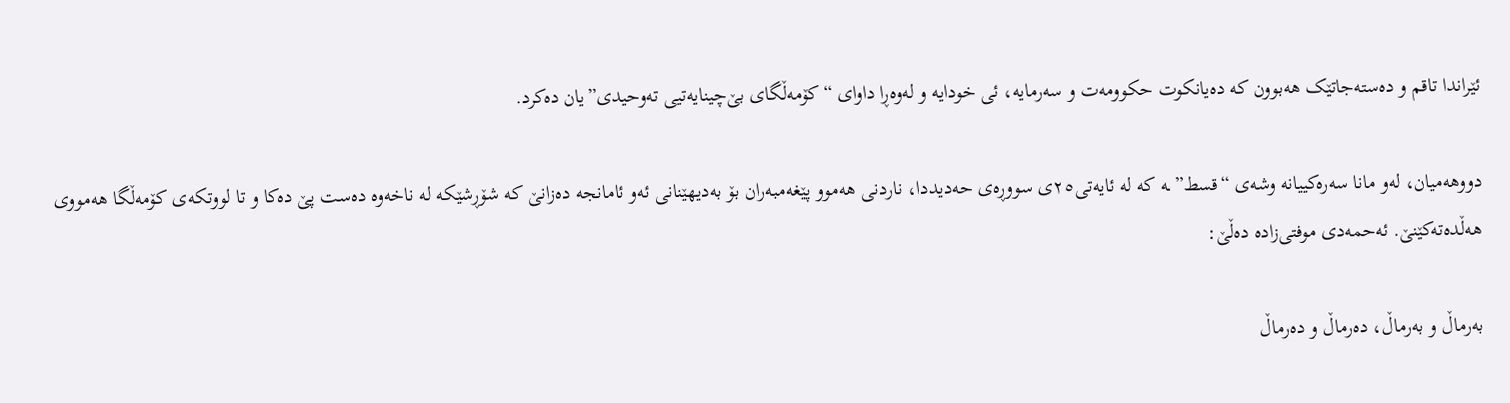ئێراندا تاقم و دەستە‌جاتێک هەبوون کە دەیانکوت حکوومەت و سەرمایه، ئی خودایە و لەوەڕا داوای “کۆمەڵگای بێ‌چینایەتیی تەوحیدی”یان دەکرد.

دووهەمیان، لەو مانا سەرەکییانە وشەی “قسط”ـە کە لە ئایەتی٢٥ی سووڕەی حەدیددا، ناردنی هەموو پێغەمبەران بۆ بەدیهێنانی ئەو ئامانجە دەزانێ کە شۆڕشێکە لە ناخەوە دەست پێ‌ دەکا و تا لووتکەی کۆمەڵگا هەمووی هەڵدەتەکێنێ. ئەحمەدی موفتی‌زادە دەڵێ:

بەرماڵ و بەرماڵ، دەرماڵ و دەرماڵ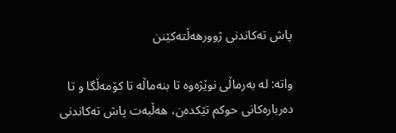پاش تەکاندنی ژوورهەڵتەکێنن

واته: لە بەرماڵی نوێژەوە تا بنەماڵە تا کۆمەڵگا و تا دەربارەکانی حوکم تێکدە‌ن، هەڵبەت پاش تەکاندنی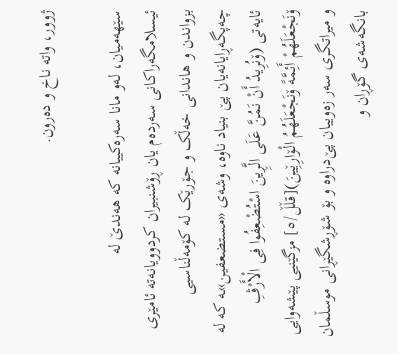ژوور، واتە ناخ و دەرون.

سێهەمیان، لەو مانا سەرەکییانە کە هەندێ لە ئیسلامگەراکانی سەردەم یان ڕۆشنبیران کردوویانەتە ئامێری بزواندن و هاندانی خەڵک و جۆرێک لە کۆمەڵناسیی چەپگەڕایانە‌یان پێ بنیاد ناوه، وشەی «مستضعفین»ـە کە لە ئایەتی (ۆنُرِیدُ أَنْ نَمُنَّ عَلَی الَّڕِینَ اسْتُضْعِفُوا فِی الْأَرْڤِ ۆنَجْعَلَهُمْ أَئِمَّەً ۆنَجْعَلَهُمُ الْۆارِێِینَ)[قڵڵ/٥] مزگێنیی پێشەوایی و میراتگری سەر زەوییان پێ‌دراوە و بۆ شۆڕشگێڕانی موسڵمان بانگەشەی گۆڕان و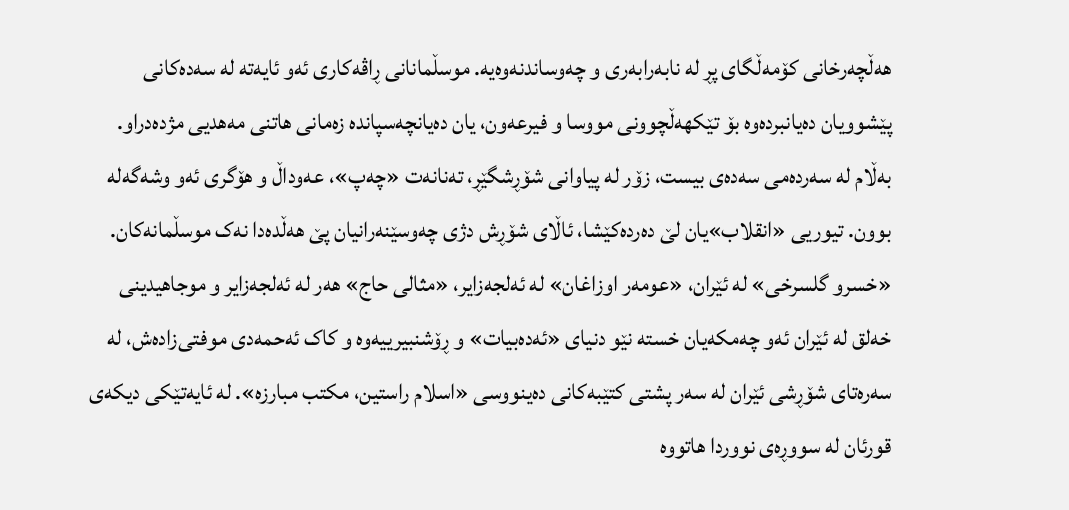هەڵچەرخانی کۆمەڵگای پڕ لە نابەرابەری و چەوساندنەوەیه. موسڵمانانی ڕاڤەکاری ئەو ئایەتە لە سەدەکانی پێشوویان دەیانبردەوە بۆ تێکهەڵچوونی مووسا و فیرعەون، یان دەیانچەسپاندە زەمانی هاتنی مەهدیی مژدەدراو. بەڵام لە سەردەمی سەدەی بیست، زۆر لە پیاوانی شۆڕشگێڕ، تەنانەت «چەپ»، عەوداڵ و هۆگری ئەو وشەگەلە بوون. تیوریی «انقلاب»یان لێ دەردەکێشا، ئاڵای شۆڕش دژی چەوسێنەرانیان پێ هه‌ڵدەدا نەک موسڵمانەکان. «خسرو گلسرخی» لە ئێران، «عومەر اوزاغان» لە ئەلجەزایر، «مثالی حاج» هەر لە ئەلجەزایر و موجاهیدینی خەلق لە ئێران ئەو چەمکەیان خستە نێو دنیای «ئەدەبیات» و ڕۆشنبیرییەوە و کاک‌ ئەحمەدی ‌موفتی‌زادەش، لە سەرەتای شۆڕشی ئێران لە سەر پشتی کتێبەکانی دەینووسی «اسلام راستین، مکتب مبارزه». لە ئایەتێکی دیکەی قورئان لە سووڕەی نووردا هاتووە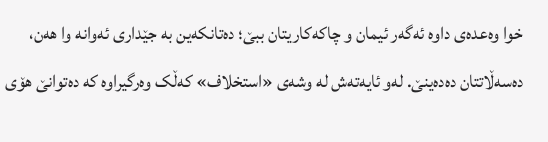خوا وەعدەی داوە ئەگەر ئیمان و چاکەکاریتان ببێ؛ دەتانکەین بە جێداری ئەوانە وا هەن، دەسەڵاتتان دەدەینێ. لەو ئایەتەش لە وشەی «استخلاف» کەڵک وەرگیراوە کە دەتوانێ هۆی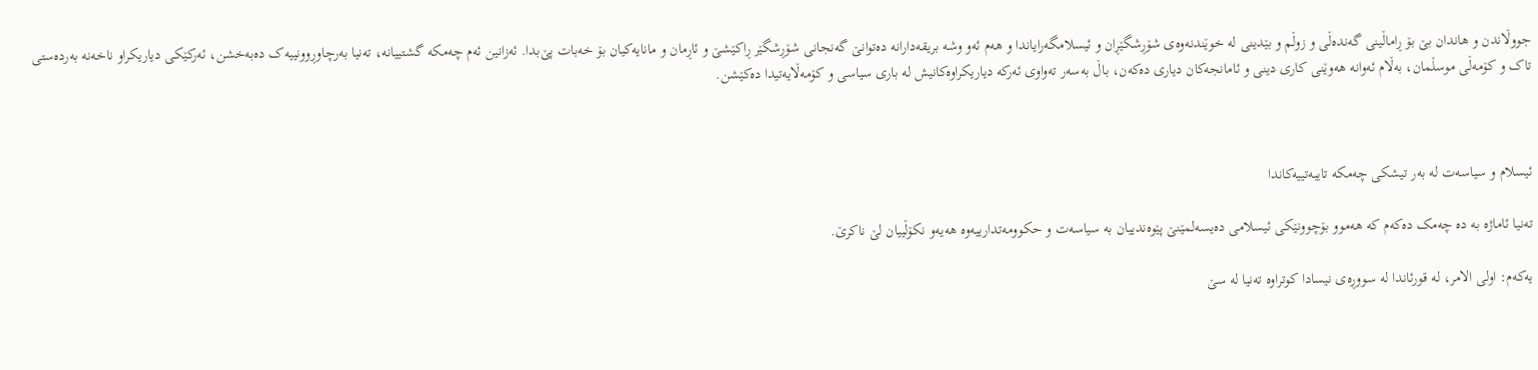جووڵاندن و هاندان بێ بۆ ڕاماڵینی گەندەڵی و زوڵم و بێدینی لە خوێندنەوەی شۆڕشگێڕان و ئیسلامگەرایاندا و هەم ئەو وشە بریقەدارانە دەتوانێ گەنجانی شۆڕشگێر ڕاکێشێ و ئاڕمان و مانایەکیان بۆ خەبات پێ‌بدا. ئەزانین ئەم چەمکە گشتییانە، تەنیا بەرچاوڕوونییەک دەبەخشن، ئەرکێکی دیاریکراو ناخەنە بەردەستی تاک و کۆمەڵی موسڵمان، بەڵام ئەوانە هەوێنی کاری دینی و ئامانجەکان دیاری دەکەن، باڵ بەسەر تەواوی ئەرکە دیاریکراوەکانیش لە باری سیاسی و کۆمەڵایەتیدا دەکێشن.



ئیسلام و سیاسەت لە بەر تیشکی چەمکە تایبەتییەکاندا

تەنیا ئاماژە بە دە چەمک دەکەم کە هەموو بۆچوونێکی ئیسلامی دەیسەلمێنێ پێوەندییان بە سیاسەت و حکوومەتدارییەوە هەیەو نکۆڵییان لێ‌ ناکرێ.

یەکەم: اولی الامر، لە قورئاندا لە سووڕە‌ی نیسادا کوتراوە تەنیا لە سێ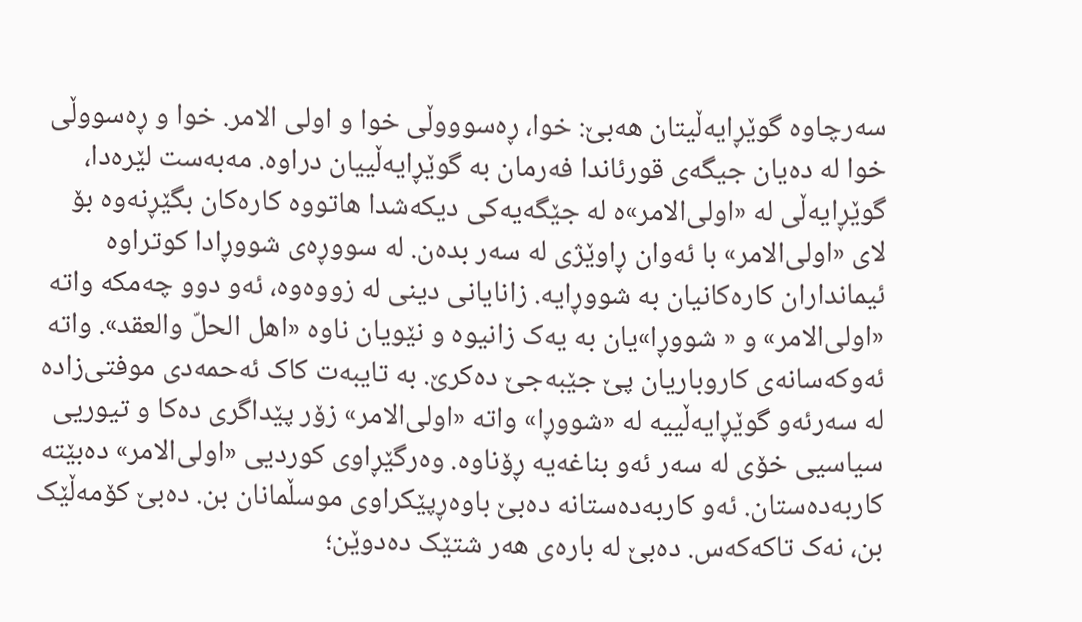سەرچاوە گوێڕایە‌ڵیتان هەبێ: خوا، ڕەسوووڵی خوا و اولی الامر. خوا و ڕەسووڵی خوا لە دەیان جیگەی قورئاندا فەرمان بە گوێڕایەڵییان دراوه. مەبەست لێرەدا، گوێڕایەڵی لە «اولی‌الامر»ە لە جێگەیەکی دیکەشدا هاتووە کارەکان بگێڕنەوە بۆ لای «اولی‌الامر» با ئەوان ڕاوێژی لە سەر بدەن. لە سووڕەی شووڕادا کوتراوە ئیمانداران کارەکانیان بە شووڕایه. زانایانی دینی لە زووەوه، ئەو دوو چەمکە واتە «اولی‌الامر» و « شووڕا»یان بە یەک زانیوە و نێویان ناوە «اهل الحلّ والعقد». واتە ئەوکەسانەی کاروباریان پێ جێبەجێ دەکرێ. بە تایبەت کاک ئەحمەدی موفتی‌زادە لە سەرئەو گوێڕایەڵییە لە «شووڕا» واتە «اولی‌الامر» زۆر پێداگری دەکا و تیوریی سیاسیی خۆی لە سەر ئەو بناغە‌یە ڕۆناوه. وەرگێڕاوی کوردیی «اولی‌الامر» دەبێتە کاربەدەستان. ئەو کاربەدەستانە دەبێ باوەڕپێکراوی موسڵمانان بن. دەبێ کۆمەڵێک بن، نەک تاکەکەس. دەبێ لە بارەی هەر شتێک دەدوێن؛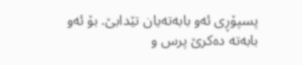پسپۆڕی ئەو بابەتەیان تێدابێ. بۆ ئەو با‌بەتە دەکرێ پرس و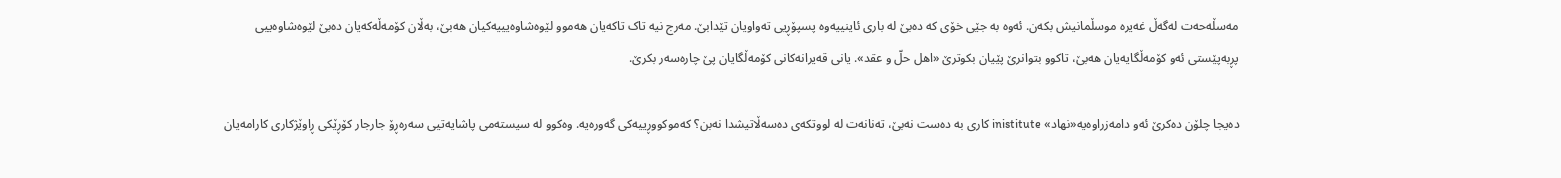مەسڵەحەت لەگەڵ غەیرە موسڵمانیش بکەن. ئەوە بە ‌جێی خۆی کە دەبێ لە باری ئاینییەوە پسپۆڕیی تەواویان تێدابێ. مەرج نیە تاک تاکەیان هەموو لێوەشاوەیییەکیان هەبێ، بەڵان کۆمەڵەکەیان دەبێ لێوەشاوەییی پڕبەپێستی ئەو کۆمەڵگایەیان هەبێ، تاکوو بتوانرێ پێیان بکوترێ «اهل حلّ و عقد». یانی قەیرانەکانی کۆمەڵگایان پێ چارەسەر بکرێ.

دەیجا چلۆن دەکرێ ئەو دامەزراوەیه«نهاد» inistitute کاری بە دەست نەبێ، تەنانەت لە لووتکەی دەسەڵاتیشدا نەبن؟ کەموکووڕییەکی گەورەیه. وەکوو لە سیستەمی پاشایەتیی سەرەڕۆ جارجار کۆڕێکی ڕاوێژکاری کارامەیان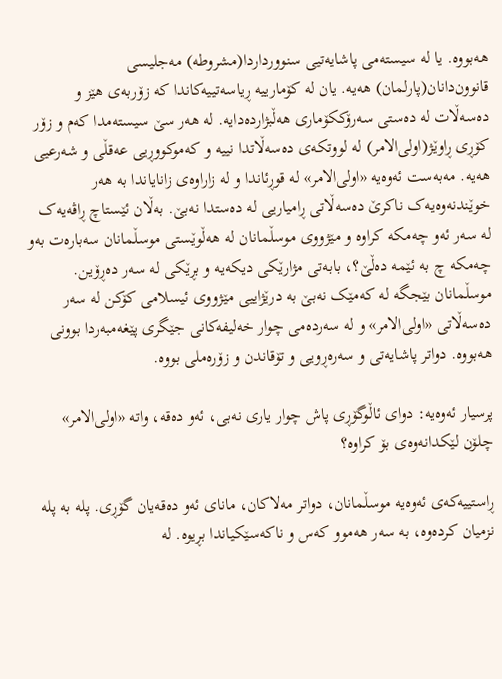هەبووه. یا لە سیستەمی پاشایەتیی سنوورداردا(مشروطه) مەجلیسی قانوون‌دانان(پارلمان) هەیه. یان لە کۆمارییە ڕیاسەتییەکاندا کە زۆربەی هێز و دەسەڵات لە دەستی سەرۆککۆماری هەڵبژاردەدایه. لە هەر سێ سیستەمدا کەم‌ و زۆر کۆڕی ڕاوێژ(اولی‌الامر) لە لووتکەی دەسەڵاتدا نییە و کەموکووڕیی عەقڵی و شەرعیی هەیه. مەبەست ئەوەیە «اولی‌الامر» لە قوڕئاندا و لە زاراوەی زانایاندا بە هەر خوێندنەوەیەک ناکرێ دەسەڵاتی ڕامیاریی لە دەستدا نەبێ. بەڵان ئێستاچ ڕاڤەیەک لە سەر ئەو چەمکە کراوە و مێژووی موسڵمانان لە هەڵوێستی موسڵمانان سەبارەت بەو چەمکە چ بە ئێمە دەڵێ؟، بابەتی مژارێکی دیکەیە و بڕێکی لە سەر دەڕۆین. موسڵمانان بێجگە لە کەمێک نەبێ بە درێژاییی مێژووی ئیسلامی کۆکن لە سەر دەسەڵاتی «اولی‌الامر» و لە سەردەمی چوار خەلیفەکانی جێگری پێغەمبەردا بوونی هەبووه. دواتر پاشا‌یەتی و سەرەڕویی و تۆقاندن و زۆرەملی بووه.

پرسیار ئەوەیه: دوای ئاڵوگۆڕی پاش چوار یاری نەبی، ئەو دەقه، واتە «اولی‌الامر» چلۆن لێکدانەوەی بۆ کراوه؟

ڕاستییەکەی ئەوەیە موسڵمانان، دواتر مەلاکان، مانای ئەو دەقەیان گۆڕی. پلە بە پلە نزمیان کردەوه، بە سەر هەموو کەس و ناکەسێکیاندا بڕیوه. لە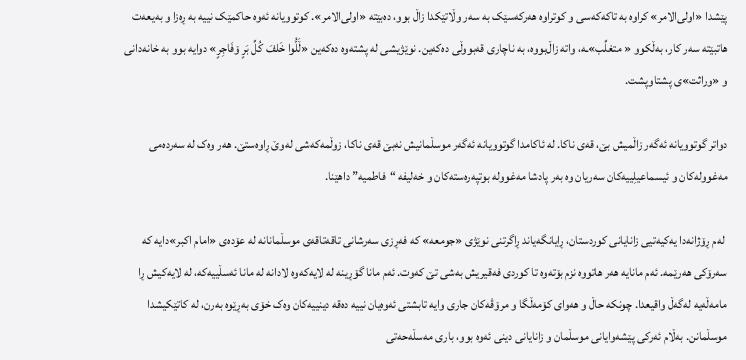پێشدا «اولی‌الامر» کراوە بە تاکەکەسی و کوتراوە هەرکەسێک بە سەر وڵاتێکدا زاڵ بوو، دەبێتە «اولی‌الامر». کوتوویانە ئەوە حاکمێک نییە بە ڕەزا و بەیعەت هاتبێتە سەر کار، بەڵکوو « متغلِّب»ـه، واتە زاڵ‌بووه، بە ناچاری قەبووڵی دەکەین. نوێژیشی لە پشتەوە دەکەین «ڵَلُّوا خَلفَ کُلِّ بَرٍ ۆفَاجِرٍ» دوایە بوو بە خانەدانی و «وراثت»ی پشتاوپشت.

دواتر گوتوویانە ئەگەر زاڵمیش بێ، قەی ناکا. لە ئاکامدا گوتوویانە ئەگەر موسڵمانیش نەبێ قەی ناکا، زوڵمەکەشی لەوێ ڕاوەستێ. هەر وەک لە سەردەمی مەغوولەکان و ئیسماعیلِییەکان سەریان وە بەر پادشا مەغوولە بوتپەرەستەکان و خەلیفە “فاطمیه” داهێنا.

 لەم ڕۆژانەدا یەکیەتیی زانایانی کوردستان، ڕایانگەیاند ڕاگرتنی نوێژی «جومعه» کە فەڕزی سەرشانی تاقەتاقەی موسڵمانانە لە عۆدەی «امام اکبر»دایە کە سەرۆکی هەرێمه. ئەم مانایە هەر هاتووە نزم بۆتەوە تا کوردی فەقیریش بەشی تێ کەوت. ئەم مانا گۆڕینە لە لایەکەوە لادانە لە مانا ئەسڵییەکه، لە لا‌یەکیش ڕا مامەڵەیە لەگەڵ واقیعدا. چونکە حاڵ و هەوای کۆمەڵگا و مرۆڤەکان جاری وایە تابشتی ئەوەیان نییە دەقە دینییەکان وەک خۆی بەڕێوە بەرن، لە کاتێکیشدا موسڵمانن. بەڵام ئەرکی پێشەوایانی موسڵمان و زانایانی دینی ئەوە بوو، باری مەسڵەحەتی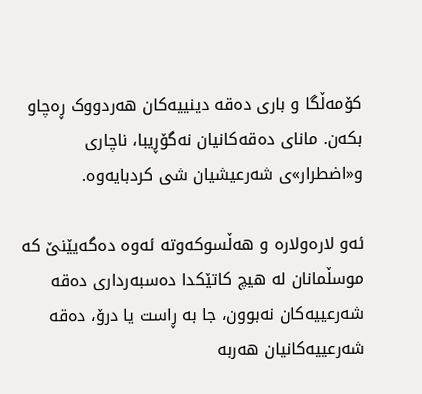کۆمەڵگا و باری دەقە دینییەکان هەردووک ڕەچاو بکەن. مانای دەقەکانیان نەگۆڕیبا، ناچاری و«اضطرار»ی شەرعیشیان شی کردبایەوه.

ئەو لارەولارە و هەڵسوکەوتە ئەوە دەگەیێنێ کە موسڵمانان لە هیچ کاتێکدا دەسبەرداری دەقە شەرعییەکان نەبوون، جا بە ڕاست یا درۆ، دەقە شەرعییەکانیان هەربە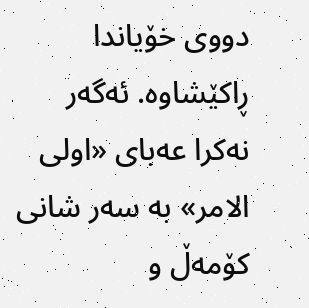دووی خۆیاندا ڕاکێشاوه. ئەگەر نەکرا عەبای «اولی الامر» بە سەر شانی کۆمەڵ و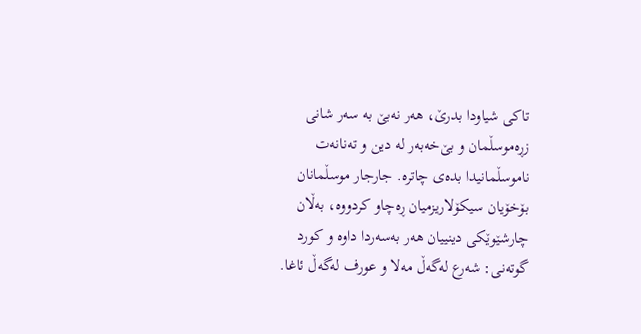تاکی شیاودا بدرێ، هەر نەبێ بە سەر شانی زڕەموسڵمان و بێ‌خەبەر لە دین و تەنانەت ناموسڵمانیدا بدەی چاتره. جارجار موسڵمانان بۆخۆیان سیکۆلاریزمیان ڕەچاو کردووه، بەڵان چارشێوێکی دینییان هەر بەسەردا داوە و کورد گوتەنی: شەرع لەگەڵ مەلا و عورف لەگەڵ ئاغا.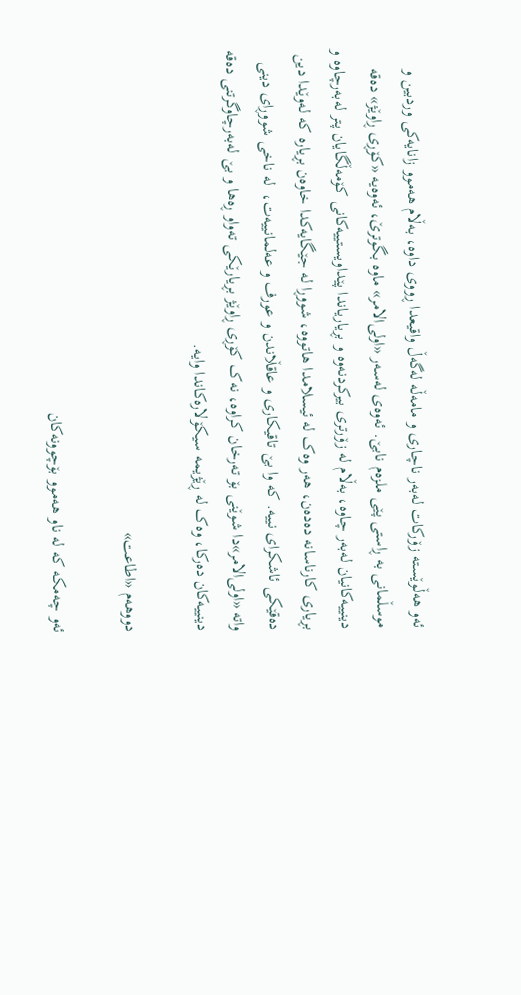ئەو هەڵوێستە زۆرکات لەبەر ناچاری و مامەڵە لەگەڵ واقیعدا ڕووی داوه، بەڵام هەموو زانایەکی وردبین و موسڵمانی بە ڕاستی پێی ملزەم نابێ. ئەوەی لەسەر «اولی‌الامر» ماوە بگوترێ، ئەوەیە «کۆڕی ڕاوێژ» دەقە دینییەکانیان لەبەر چاوه، بەڵام لە زۆرتری بیرکردنەوە و بڕیاریاندا پێداویستییەکانی کۆمەڵگایان پتر لەبەرچاوە و بڕیاری کارناسانە دەدەن، هەر وەک لە ئیسلامدا هاتووه، شووڕا لە جێگایەکدا خا‌وەن بڕیارە کە لەوێدا دین دەقێکی ئاشکرای نییه. کە وا بێ تاقیکاری و عاقڵاندن و عورف و عەلمانییەت،  لە ناخی شووڕای دینی واتە «اولی‌الامر»دا شوێنی بۆ تەرخان کراوه، نەک کۆڕی ڕاوێژ بڕیارێکی تەواو ڕەها و بێ لەبەرچاوگرتنی دەقە دینییەکان دەرکا، وەک لە ڕێژیمە سیکۆلارەکاندا وایه.

دووهەم «اطاعت»

ئەو چەمکە کە لە ناو هەموو بۆچوونەکان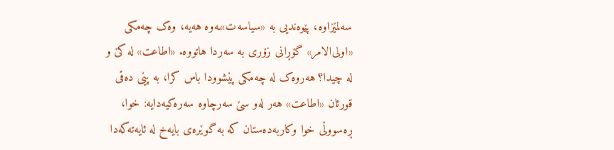سەلمێزاوه، پێوەندیی بە «سیاسەت»ـەوە هەیه، وەک چەمکی «اولی‌الامر» گۆڕانی زۆری بە سەردا هاتووه. «اطاعت» لە کێ و لە چیدا؟ هەروەک لە چەمکی پێشوودا باس کرا، بە پێی دەقی قورئان «اطاعت» هەر لەو سێ سەرچاوە سەرەکیەدا‌یه: خوا، ڕەسووڵی خوا وکاربەدەستان کە بە گوێرەی بایەخ لە ئایەتەکەدا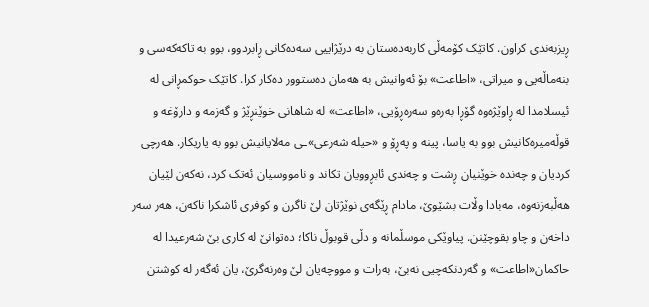ڕیزبەندی کراون. کاتێک کۆمەڵی کاربەدەستان بە درێژاییی سەدەکانی ڕابردوو، بوو بە تاکەکەسی و بنەماڵەیی و میراتی، «اطاعت» بۆ ئەوانیش بە هەمان دەستوور دەکار کرا. کاتێک حوکمڕانی لە ئیسلامدا لە ڕاوێژەوە گۆڕا بەرەو سەرەڕۆیی، «اطاعت» لە شاهانی خوێنڕێژ و گەزمە و دارۆغە و قوڵەمیرەکانیش بوو بە یاسا، پینە و پەڕۆ و «حیلە شەرعی»ـی مەلایانیش بوو بە یاریکار. هەرچی کردیان و چەندە خوێنیان ڕشت و چەندی ئابڕوویان تکاند و نامووسیان ئەتک کرد، نەکەن لێیان هەڵبەزنەوه، مەبادا وڵات بشێوێ، مادام ڕێگەی نوێژتان لێ‌ ناگرن و کوفری ئاشکرا ناکەن، هەر سەر داخەن و چاو بقوچێنن. پیاوێکی موسڵمانە و دڵی قوبوڵ ناکا؛ دەتوانێ لە کاری بێ شەرعیدا لە حاکمان«اطاعت» و گەردنکەچیی نەبێ، بەرات و مووچەیان لێ‌ وەرنەگرێ، یان ئەگەر لە کوشتن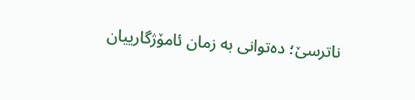ناترسێ؛ دەتوانی بە زمان ئامۆژگارییان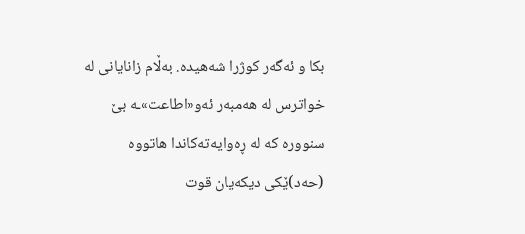بکا و ئەگەر کوژرا شەهیده. بەڵام زانایانی لە خواترس لە هەمبەر ئەو«اطاعت»ـە بێ سنوورە کە لە ڕەوا‌یەتەکاندا هاتووە (حەد)ێکی دیکەیان قوت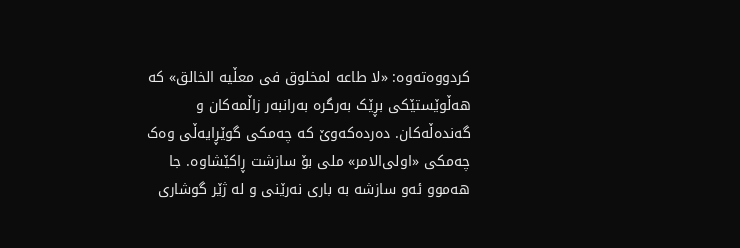کردووەتەوه: «لا طاعە لمخلوق فی معڵیە الخالق» کە هەڵوێستێکی بڕێک بەرگرە بەرانبەر زاڵمەکان و گەندەڵەکان. دەردەکەوێ کە چەمکی گوێڕایەڵی وەک چەمکی «اولی‌الامر» ملی بۆ سازشت ڕاکێشاوه. جا هەموو ئەو سازشە بە باری نەرێنی و لە ژێر گوشاری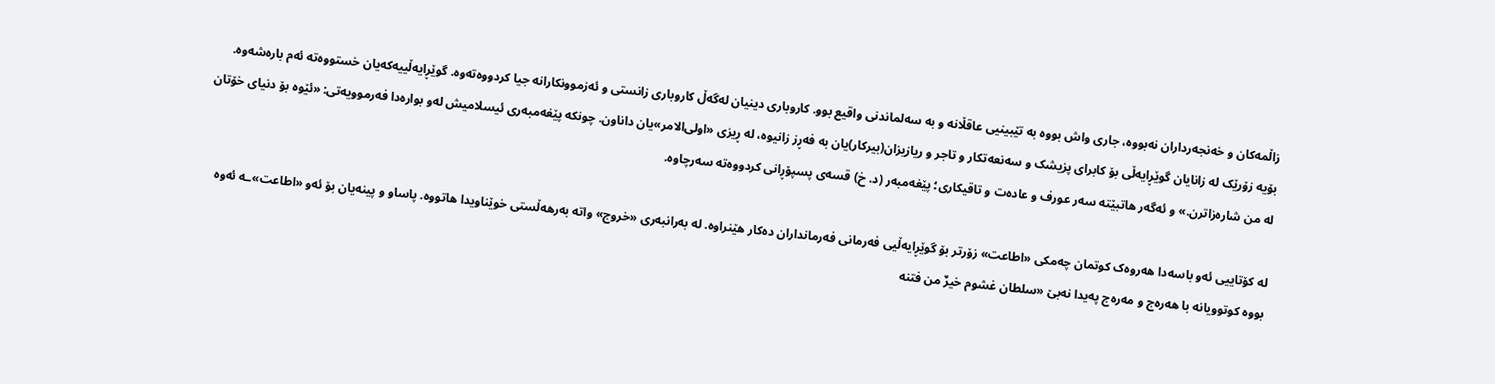زاڵمەکان و خەنجەرداران نەبووه، جاری واش بووە بە تێبینیی عاقڵانە و بە سەلماندنی واقیع بوو. کاروباری دینیان لەگەڵ کاروباری زانستی و ئەزموونکارانە جیا کردووەتەوه. گوێڕایەڵییەکەیان خستووەتە ئەم بارەشەوه. بۆیە زۆرێک لە زانایان گوێڕایەڵی بۆ کابرای پزیشک و سەنعەتکار و تاجر و ریازیزان(بیرکار)یان بە فەڕز زانیوه، لە ڕیزی «اولی‌الامر»یان داناون. چونکە پێغەمبەری ئیسلامیش لەو بوارەدا فەرموویەتی: «ئێوە بۆ دنیای خۆتان لە من شارەزاترن.» و ئەگەر هاتبێتە سەر عورف و عادەت و تاقیکاری؛ پێغەمبەر (د. خ) قسەی پسپۆڕانی کردووەتە سەرچاوه.

لە کۆتاییی ئەو باسەدا هەروەک کوتمان چەمکی «اطاعت» زۆرتر بۆ گوێڕایەڵیی فەرمانی فەرمانداران دەکار هێنراوه. لە ‌بەرانبەری «خروج» واتە بەرهەڵستی خوێناویدا هاتووه. پاساو و پینەیان بۆ ئەو «اطاعت»ـە ئەوە بووە کوتوویانە با هەرەج و مەرەج پەیدا نەبێ «سلطان غشوم خیرٌ من فتنە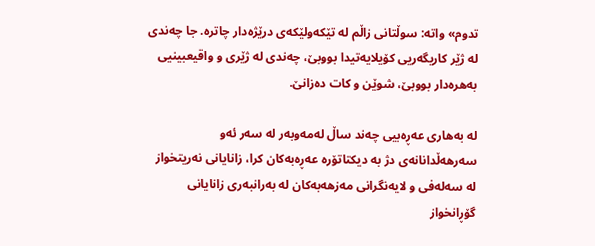تدوم» واته: سوڵتانی زاڵم لە تێکەولێکەی درێژەدار چاتره. جا چەندی لە ژێر کاریگەریی کۆیلایەتیدا بووبێ، چەندی لە ژێری و واقیعبینیی بەهرەدار بووبێ، شوێن و کات دەزانێ.

لە بەهاری عەڕەبیی چەند ساڵ لەمەوبەر لە سەر ئەو سەرهەڵدانانەی دژ بە دیکتاتۆرە عەڕەبەکان کرا، زانایانی نەریتخواز لە سەلەفی و لایەنگرانی مەزهەبەکان لە بەرانبەری زانایانی گۆڕانخواز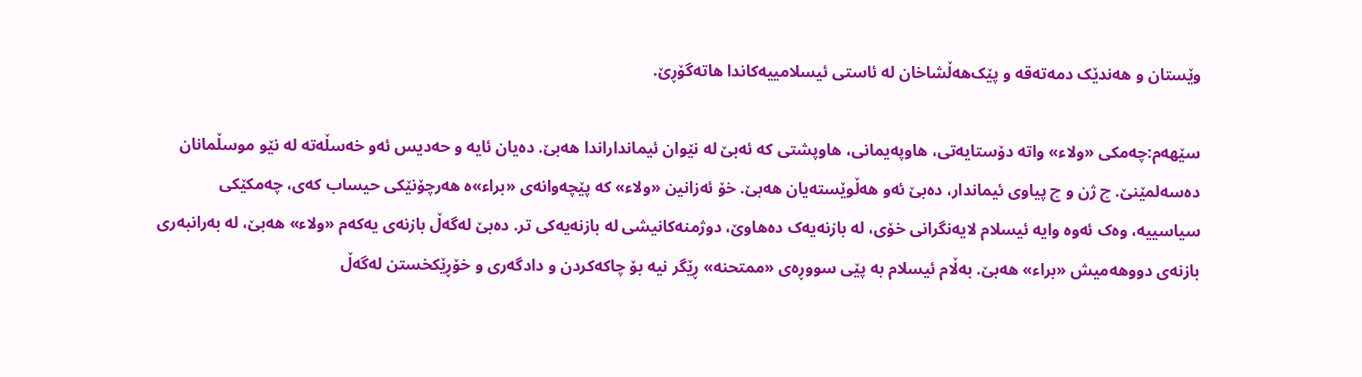وێستان و هەندێک دمەتەقە و پێک‌هەڵشاخان لە ئاستی ئیسلامییەکاندا هاتەگۆڕێ.

سێهەم:چەمکی «ولاء» واتە دۆستایەتی، هاوپەیمانی، هاوپشتی کە ئەبێ لە نێوان ئیمانداراندا هەبێ. دەیان ئایە و حەدیس ئەو خە‌سڵەتە لە نێو موسڵمانان دەسەلمێنێ. چ ژن و چ پیاوی ئیماندار، دە‌بێ ئەو هەڵوێستەیان هەبێ. خۆ ئەزانین «ولاء» کە پێچەوانەی «براء»ە هەرچۆنێکی حیساب کەی، چەمکێکی سیاسییه، وەک ئەوە وایە ئیسلام لایەنگرانی خۆی، لە بازنەیەک دەهاوێ، دوژمنەکانیشی لە بازنەیەکی ‌تر. دەبێ لەگەڵ بازنەی یەکەم «ولاء» هەبێ، لە بەرانبەری بازنەی دووهەمیش «براء» هەبێ. بەڵام ئیسلام بە پێی سووڕەی «ممتحنه» ڕێگر نیە بۆ چاکەکردن و دادگەری و خۆڕێکخستن لەگەڵ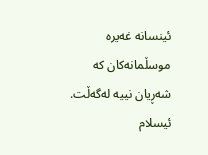ئینسانە غەیرە موسڵمانەکان کە شەڕیان نییە لەگەڵت. ئیسلام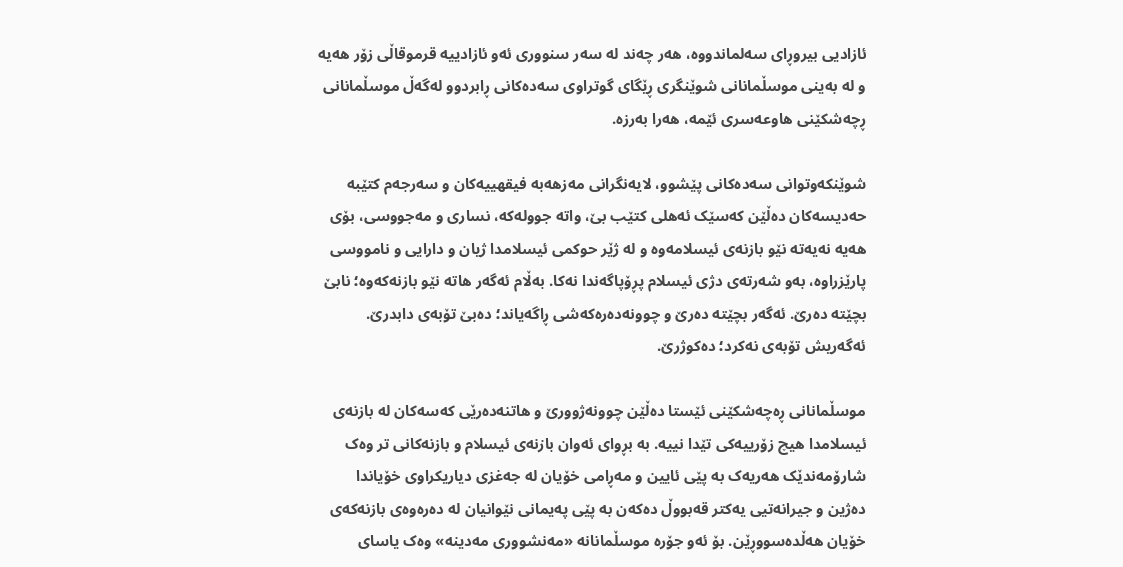ئازادیی بیروڕای سەلماندووه، هەر چەند لە سەر سنووری ئەو ئازادییە قرموقاڵی زۆر هەیە و لە بەینی موسڵمانانی شوێنگری ڕێگای گوتراوی سەدەکانی ڕابردوو لەگەڵ موسڵمانانی ڕچەشکێنی هاوعەسری ئێمه، هەرا بەرزه.

شوێنکەوتوانی سەدەکانی پێشوو، لایەنگرانی مەزهەبە فیقهییەکان و سەرجەم کتێبە حەدیسەکان دەڵێن کەسێک ئەهلی کتێب بێ، واتە جوولەکه، نساری و مەجووسی، بۆی هەیە نەیەتە نێو بازنەی ئیسلامەوە و لە ژێر حوکمی ئیسلامدا ژیان و دارایی و نامووسی پارێزراوه، بەو شەرتەی دژی ئیسلام پڕۆپاگەندا نەکا. بەڵام ئەگەر هاتە نێو بازنەکەوه؛ نابێ بچێتە دەرێ. ئەگەر بچێتە دەرێ و چوونەدەرەکەشی ڕاگەیاند؛ دەبێ تۆبەی دابدرێ. ئەگەریش تۆبەی نەکرد؛ دەکوژرێ.

موسڵمانانی ڕەچەشکێنی ئێستا دەڵێن چوونەژوورێ و هاتنەدەرێی کەسەکان لە بازنەی ئیسلامدا هیچ زۆرییەکی تێدا نییه. بە بڕوای ئەوان بازنەی ئیسلام و بازنەکانی ‌تر وەک شارۆمەندێک هەریەک بە پێی ئایین و مەڕامی خۆیان لە جەغزی دیاریکراوی خۆیاندا دەژین و جیرانەتیی یەکتر قەبووڵ دەکەن بە پێی پەیمانی نێوانیان لە دەرەوەی بازنەکەی خۆیان هەڵدەسووڕێن. بۆ ئەو جۆرە ‌موسڵمانانە «مەنشووری مەدینه» وەک یاسای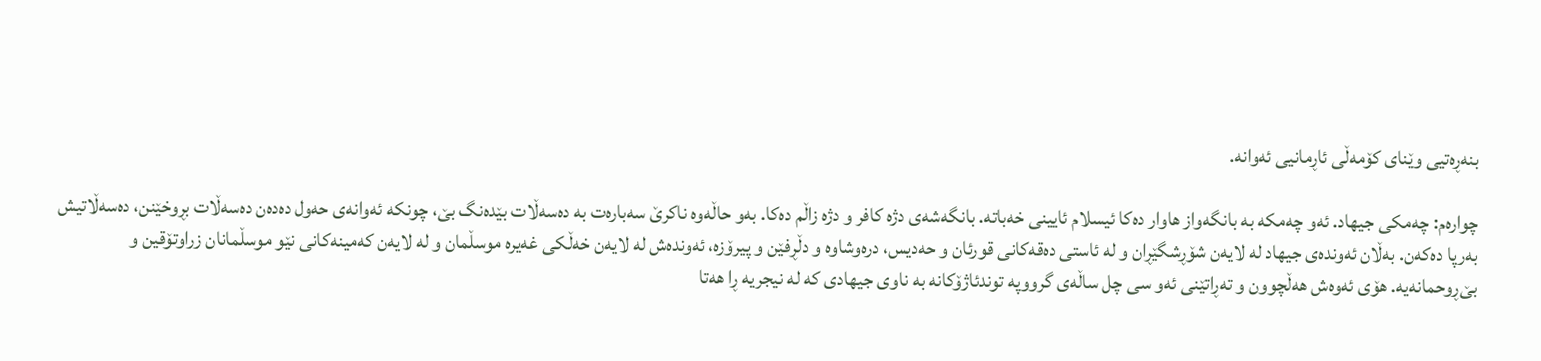بنەڕەتیی وێنای کۆمەڵی ئاڕمانیی ئەوانه.

چوارەم: چەمکی جیهاد. ئەو چەمکە بە بانگەواز هاوار دەکا ئیسلام ئایینی خەباته. بانگەشەی دژە کافر و دژە زاڵم دەکا. بەو حاڵەوە ناکرێ سەبارەت بە دەسەڵات بێدەنگ بێ، چونکە ئەوانەی حەول دەدەن دەسەڵات بڕوخێنن، دەسەڵاتیش بەرپا دەکەن. بەڵان ئەوندەی جیهاد لە لایەن شۆڕشگێڕان و لە ئاستی دەقەکانی قورئان و حەدیس، درەوشاوە و دڵڕفێن و پیرۆزه، ئەوندەش لە لایەن خەڵکی غەیرە موسڵمان و لە لایەن کەمینەکانی نێو موسڵمانان زراو‌تۆقین و بێ‌ڕوحمانەیه. هۆی ئەوەش هەڵچوون و تەڕاتێنی ئەو سی چل ساڵەی گرووپە توندئاژۆکانە بە ناوی جیهادی کە لە نیجریە ڕا هەتا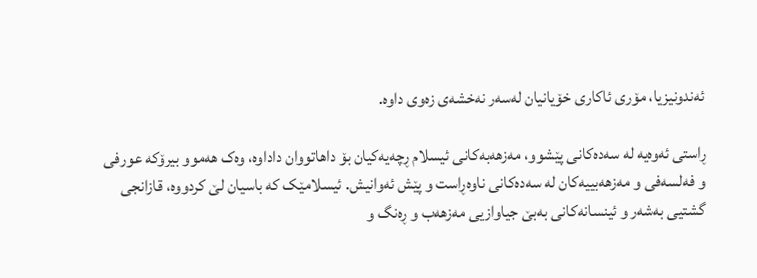ئەندونیزیا، مۆری ئاکاری خۆیانیان لەسەر نەخشەی زەوی داوه.

ڕاستی ئەوەیە لە سەدەکانی پێشوو، مەزهەبەکانی ئیسلام ڕچەیەکیان بۆ داهاتووان داداوه، وەک هەموو بیرۆکە عورفی و فەلسەفی و مەزهەبییەکان لە سەدەکانی ناوەڕاست و پێش ئە‌وانیش. ئیسلامێک کە باسیان لێ کردووه، قازانجی گشتیی بەشەر و ئینسانەکانی بەبێ جیاوازیی مەزهەب و ڕەنگ و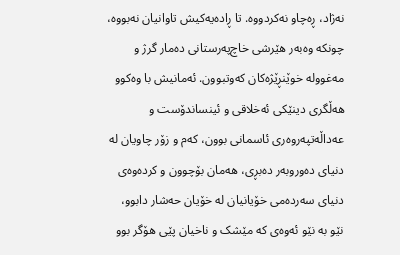نەژاد، ڕەچاو نەکردووه. تا ڕادەیەکیش تاوانیان نەبووه، چونکە وەبەر هێرشی خاچ‌پەرستانی دەمار گرژ و مەغوولە خوێنڕێژەکان کەوتبوون. ئەمانیش با وەکوو هەڵگری دینێکی ئەخلاقی و ئینساندۆست و عەداڵەتپەروەری ئا‌سمانی بوون، کەم و زۆر چاویان لە دنیای دەوروبەر دەبڕی، هەمان بۆچوون و کردەوەی دنیای سەردەمی خۆیانیان لە خۆیان حەشار دابوو، نێو بە نێو ئەوەی کە مێشک و ناخیان پێی هۆگر بوو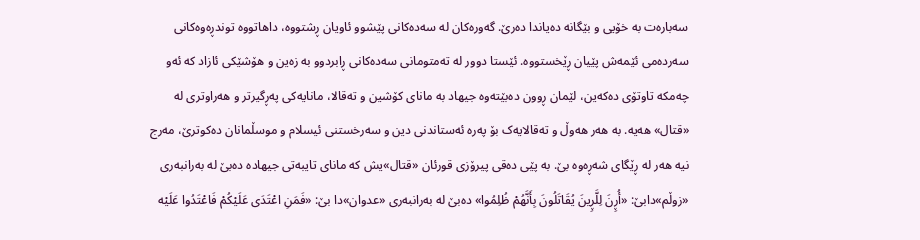سەبارەت بە خۆیی و بێگانە دەیاندا دەرێ. گەورەکان لە سەدەکانی پێشوو ئاویان ڕشتووه، داهاتووە توندڕەوەکانی سەردەمی ئێمەش پێیان ڕێخستووه. ئێستا دوور لە تەمتومانی سەدە‌‌‌کانی ڕابردوو بە زەین و هۆشێکی ئازاد کە ‌ئەو چەمکە تاوتۆی دەکەین، لێمان ڕوون دەبێتەوە جیهاد بە مانای کۆشین و تەقالا، مانایەکی پەڕگیرتر و هەراوتری لە «قتال» هەیه. بە هەر هەوڵ و تەقالایەک بۆ پەرە ئەستاندنی دین و سەرخستنی ئیسلام و موسڵمانان دەکوترێ، مەرج نیە هەر لە ڕێگای شەڕەوە بێ. بە پێی دەقی پیرۆزی قورئان «قتال»یش کە مانای تایبەتی جیهادە دەبێ لە بەرانبەری «زوڵم»دابێ: «أُڕِنَ لِلَّڕِینَ یُقَاتَلُونَ بِأَنَّهُمْ ظُلِمُوا» دەبێ لە بەرانبەری «عدوان»دا بێ: «فَمَنِ اعْتَدَی عَلَیْکُمْ فَاعْتَدُوا عَلَیْە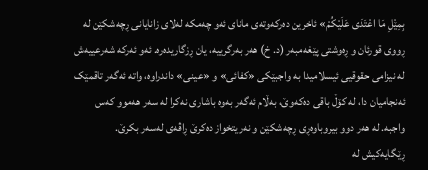بِمِێْلِ مَا اعْتَدَی عَلَیْکُمْ» ئاخرین دەرکەوتەی مانای ئەو چەمکە لەلای زانایانی ڕچەشکێن لە ڕووی قورئان و ڕە‌وشتی پێغەمبەر (د. خ) هەر بەرگرییه، یان ڕزگاریدەره. ئەو ئەرکە شەرعییەش لە نیزامی حقوقیی ئیسلامیدا بە واجبێکی «کفائی» و «عینی» داندراوه، واتە ئەگەر تاقمێک ئەنجامیان دا، لە کۆڵ باقی دەکەوێ، بەڵام ئەگەر بەوە باشاری نەکرا لە سەر هەموو کەس واجبه. لە هەر دوو بیروباوەڕی ڕچەشکێن و نەریتخواز دەکرێ ڕاڤەی لەسەر بکرێ. ڕێگایەکیش لە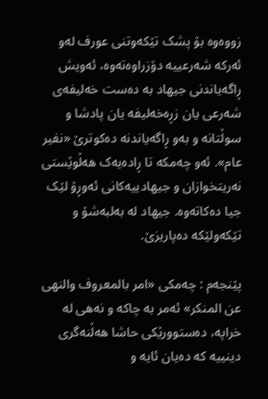زووەوە بۆ پشک ‌تێکەوتنی عورف لەو ئەرکە شەرعییە دۆزراوەتەوه، ئەویش ڕاگەیاندنی جیهاد بە دەست خە‌لیفەی شەرعی یان زڕەخەلیفە یان پادشا و سوڵتانە و بەو ڕاگەیاندنە دەکوترێ «نفیر عام». ئەو چەمکە تا ڕادەیەک هەڵوێستی نەریتخوازان و جیهادییەکانی ئەوڕۆ لێک جیا دەکاتەوه. جیهاد لە بەلبەشۆ و تێکەولێکە دەپاریزێ.

پێنجەم : چەمکی «امر بالمعروف والنهی عن المنکر» ئەمر بە چاکە و نەهی لە خراپه، دەستوورێکی حاشا هەڵنەگری دینییە کە دەیان ئایە و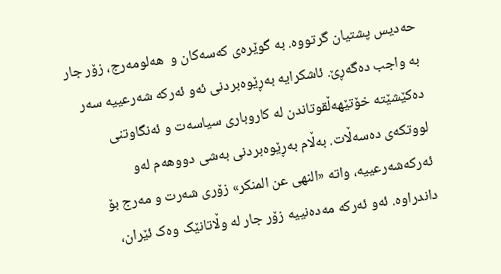حەدیس پشتیان گرتووه. بە گوێرەی کەسەکان و  هەلومەرج، زۆر جار بە واجب دەگەڕێ. ئاشکرایە بەڕێوەبردنی ئەو ئەرکە شەرعییە سەر دەکێشێتە خۆتێهەڵقوتاندن لە کاروباری سیاسەت و ئەنگاوتنی لووتکەی دەسەڵات. بەڵام بەڕێوەبردنی بەشی دووهەم لەو ئەرکەشەرعییه، واتە «النهی عن المنکر» زۆری شەرت و مەرج بۆ داندراوه. ئەو ئەرکە مەدەنییە زۆر جار لە وڵاتانێک وەک ئێران،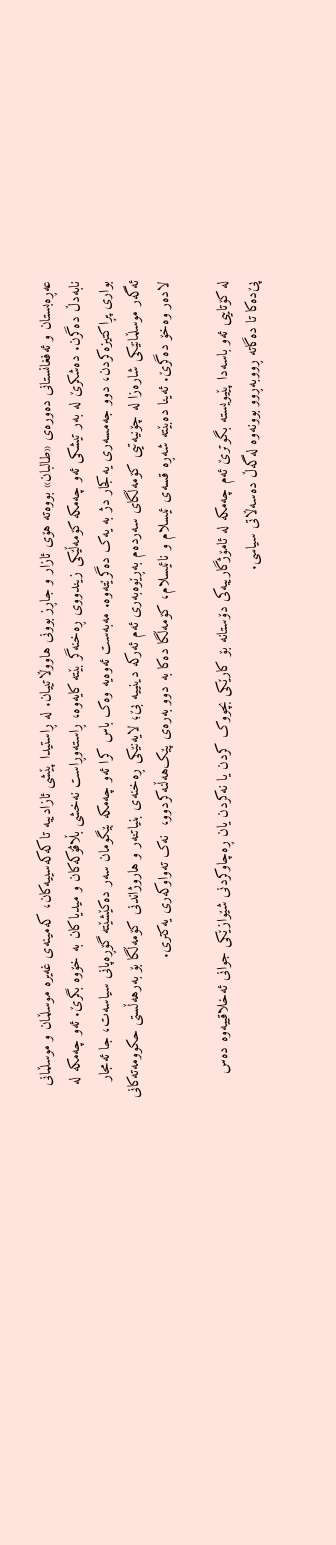عەڕەبستان و ئەفغانستانی دەورەی «طالبان» بووەتە هۆی ئازار و جاڕز بوونی هاووڵاتییان. لە ڕاستیدا پێشی ئازادییە تاکەکەسییەکان، کەمینەی غەیرە موسڵمان و موسڵمانی نابەدڵ دەگرن. دەشکرێ لە بەر تیشکی ئەو چەمکە کۆمەڵێکی زیندووی ڕەخنەگر بێتە کایەوه، ڕاستەوڕاست نەخشی بڵاڤۆکەکان و میدیاکان بە خۆوە بگرێ. ئەو چەمکە لە بواری پڕاکتیزەکردن، دوو جەمسەری یەکجار دژ بە یەک دەگرێتەوه. مەبەست ئەوەیە وەک باس کرا ئەو چەمکە بێگومان سەر دەکێشێتە گۆڕەپانی سیاسەت، جا ئەمجار ئەگەر موسڵمانێکی شارەزا لە چۆنیەتیی کۆمەڵگای سەردەم بەڕێوەبەری ئەم ئەرکە دینییە بێ؛ لایەنێکی ڕەخنەی بنیاتنەر و هاروژاندنی کۆمەڵگا بۆ بەرهەڵستی حکوومەتەکانی لادەر وەخۆ دەگرێ. ئەینا دەبێتە شەڕە قسەی ئیسلام و نائیسلام، کۆمەڵگا دەکا بە دوو بەرەی پێک‌هەڵنەکردوو،  نەک تەواوکەری یەکتری.

لە کۆتاییی ئەو باسەدا پێیویستە بگوترێ ئەم چەمکە لە ئامۆژگارییەکی دۆستانە بۆ کارێکی بچووک کردن یا نەکردن یان ڕەچاوکردنی شێوازێکی جوانی ئەخلاقییەوە دەس پێ‌دەکا تا دەگاتە ڕووبەڕوو بوونەوە لەگەڵ دەسەڵاتی سیاسی.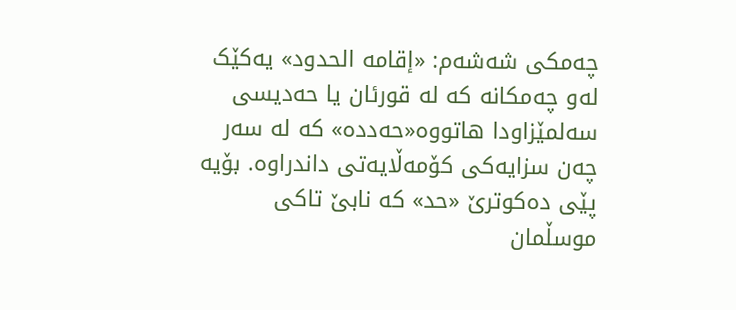چەمکی شەشەم: «إقامە الحدود» یەکێک لەو چەمکانە کە لە قورئان یا حەدیسی سەلمێزاودا هاتووە«حەدده» کە لە سەر چەن سزا‌یەکی کۆمەڵایەتی داندراوه. بۆیە پێی دەکوترێ «حد» کە نابێ تاکی موسڵمان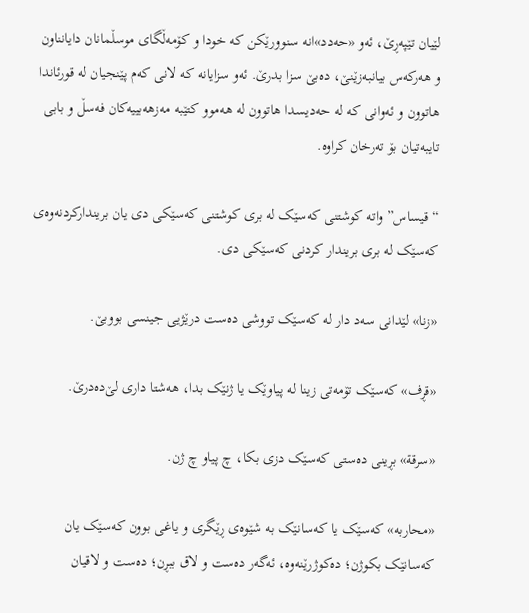لێیان تێپەڕێ، ئەو «حەدد»انە سنوورێکن کە خودا و کۆمەڵگای موسڵمانان دایانناون و هەرکەس بیانبەزێنێ، دەبێ سزا بدرێ. ئەو سزا‌یانە کە لانی کەم پێنجیان لە قورئاندا هاتوون و ئەوانی کە لە حەدیسدا هاتوون لە هەموو کتێبە مەزهەبییەکان فەسڵ و بابی تایبەتیان بۆ تەرخان کراوه.

“قیساس” واتە کوشتنی کەسێک لە بری کوشتنی کەسێکی دی یان بریندارکردنەوەی کەسێک لە بری بریندار کردنی کەسێکی دی.

«زنا» لێدانی سەد دار لە کەسێک تووشی دەست درێژیی جینسی بووبێ.

«قڕف» کەسێک تۆمەتی زینا لە پیاوێک یا ژنێک بدا، هەشتا داری لێ‌ده‌درێ.

«سرقة» بڕینی دەستی کەسێک دزی بکا، چ پیاو چ ژن.

«محاربه» کەسێک یا کەسانێک بە شێوەی ڕێگری و یاغی ‌بوون کەسێک یان کەسانێک بکوژن؛ دەکوژرێنەوه، ئەگەر دەست و لاق ببڕن؛ دەست و لاقیان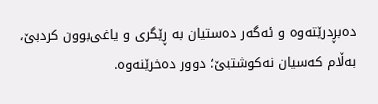دەبڕدرێتەوە و ئەگەر دەستیان بە ڕێگری و یاغی‌بوون کردبێ، بەڵام کەسیان نەکوشتبێ؛ دوور دەخرێنەوه.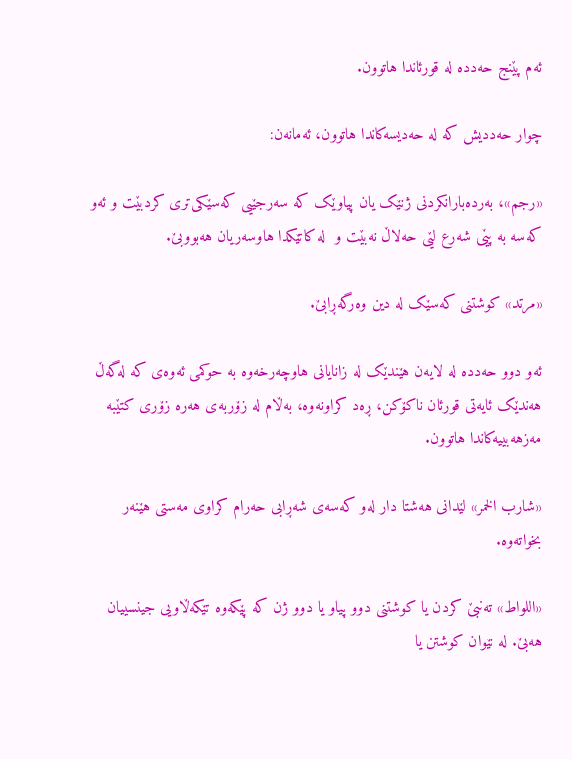ئەم پێنج حەددە لە قورئاندا هاتوون.

چوار حەددیش کە لە حەدیسەکاندا هاتوون، ئەمانەن:

«رجم»، بەردەبارانکردنی ژنێک یان پیاوێک کە سەرجێیی کەسێکی‌تری کردبێت و ئەو کەسە بە پێی شەرع لێی حەلاڵ نەبێت و  لە کاتێکدا هاوسەریان هەبووبێ.

«مرتد» کوشتنی کەسێک لە دین وەرگەڕابێ.

ئەو دوو حەددە لە لایەن هێندێک لە زانایانی هاوچەرخەوە بە حوکمی ئە‌وەی کە لەگەڵ هەندێک ئایەتی قورئان ناکۆکن، ڕەد کراونەوه، بەڵام لە زۆربەی هەرە زۆری کتێبە مەزهەبییەکاندا هاتوون.

«شارب الخمر» لێدانی هەشتا دار لەو کەسەی شەڕابی حەرام کراوی مەستی هێنەر بخواتەوه.

«اللواط» تەنبێ ‌کردن یا کوشتنی دوو پیاو یا دوو ژن کە پێکەوە تێکەڵاویی جینسییان هەبێ. لە نێوان کوشتن یا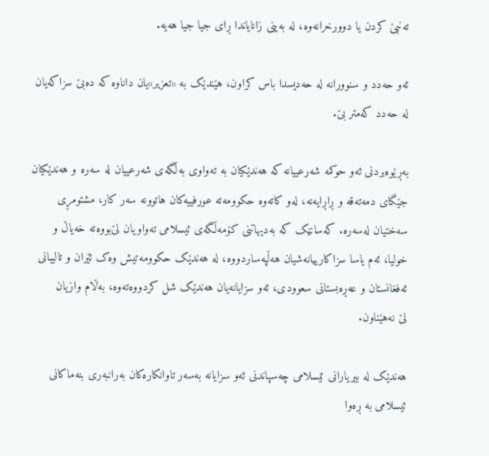تەنبێ ‌کردن یا دوورخرانەوه، لە بەینی زانایاندا ڕای جیا جیا هە‌یه.

ئەو حەدد و سنوورانە لە حەدیسدا باس کراون، هێندێک بە «تعزیر»یان داناوە کە دەبێ سزاکەیان لە حەدد کەمتر بێ.

بەڕێوەبردنی ئەو حوکمە شەرعییانە کە هەندێکیان بە تەواوی بەڵگەی شەرعییان لە سەرە و هەندێکیان جێگای دمەتەقە و ڕاڕایەنه، لەو کاتەوە حکوومەتە عورفییەکان هاتوونە سەر کار، مشتومڕی سەختیان لەسەره. کەسانێک کە بەدیهاتنی کۆمەڵگەی ئیسلامی تەواویان لێ‌بووەتە خەیاڵ و خولیا، ئەم یاسا سزاکارییانە‌شیان هەڵپەساردووه، لە هەندێک حکوومەتیش وەک ئێران و تالیبانی ئەفغانستان و عەڕەبستانی سعوودی، ئەو سزایانەیان هەندێک شل کردووەتەوه، بەڵام وازیان لێ ‌نەهێناون.

هەندێک لە بیریارانی ئیسلامی چەسپاندنی ئەو سزا‌یانە بەسەر تاوانکارەکان بەرانبەری بنەماکانی ئیسلامی بە ‌ڕەوا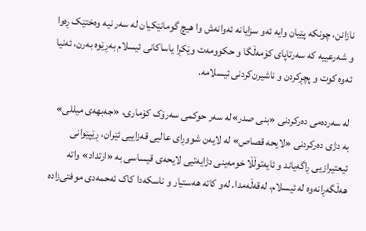نازانن، چونکە پێیان وایە ئەو سزایانە ئەوانەش وا هیچ گومانێکیان لە سەر نیە وەختێک ڕەوا و شەرعییە کە سەرتاپای کۆمەڵگا و حکوومەت وێکڕا یاساکانی ئیسلام بەڕێوە بەرن، ئەنیا ئەوە کوت ‌و پچڕکردن و ناشیرن‌کردنی ئیسلامه.

لە سەردەمی دەرکردنی «بنی صدر»لە سەر حوکمی سەرۆک ‌کۆماری، «جەبهەی میللی» بە دژی دەرکردنی «لایحە قصاص» لە لایەن شووڕای عالیی قەزاییی ئێران، ڕێپێوانی ئیعتیرازیی ڕاگەیاند و ئایەتوڵڵا خومەینی دژایەتیی لایحەی قیساسی بە «ارتداد» واتە هەڵگەڕانەوە لە ئیسلام، لەقەڵەمدا. لەو کاتە هەستیار و ناسکەدا کاک ئەحمەدی موفتی‌زادە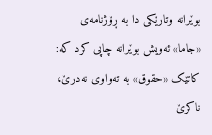بوێرانە وتارێکی دا بە ڕۆژنامەی «جاما» ئەویش بوێرانە چاپی کرد که: کاتێک «حقوق» بە تەواوی نەدرێ، ناکرێ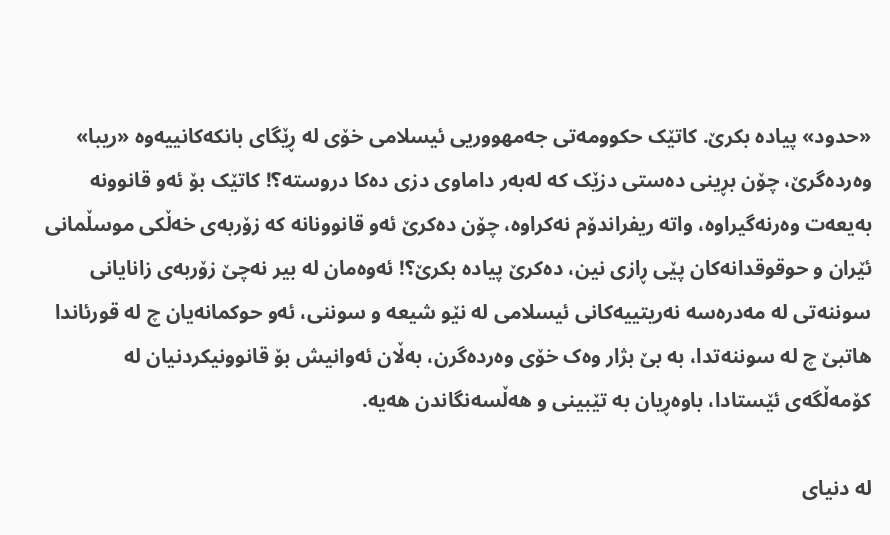«حدود» پیادە بکرێ. کاتێک حکوومەتی جەمهووریی ئیسلامی خۆی لە ڕێگای بانکەکانییەوە «ریبا» وەردەگرێ، چۆن بڕینی دەستی دزێک کە لەبەر داماوی دزی دەکا دروسته؟! کاتێک بۆ ئەو قانوونە بەیعەت وەرنەگیراوه، واتە ریفراندۆم نەکراوه، چۆن دەکرێ ئەو قانوونانە کە زۆربەی خەڵکی موسڵمانی ئێران و حوقوقدانەکان پێی ڕازی نین، دەکرێ پیادە بکرێ؟! ئەوەمان لە بیر نەچێ زۆربەی زانایانی سوننەتی لە مەدرە‌سە نەریتییەکانی ئیسلامی لە نێو شیعە و سوننی، ئەو حوکمانەیان چ لە قورئاندا هاتبێ چ لە سوننەتدا، بە بێ‌ بژار وەک خۆی وەردەگرن، بەڵان ئەوانیش بۆ قانوونیکردنیان لە کۆمەڵگەی ئێستادا، باوەڕیان بە تێبینی و هەڵسەنگاندن هەیه.

لە دنیای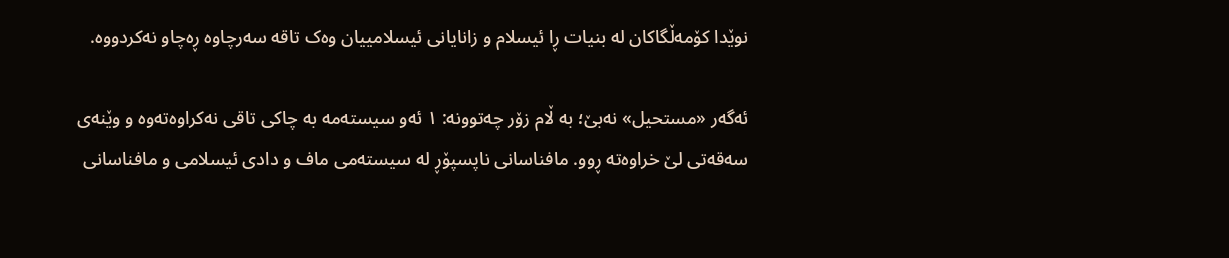نوێدا کۆمەڵگاکان لە بنیات ڕا ئیسلام و زانایانی ئیسلامییان وەک تاقە سەرچاوە ڕەچاو نەکردووه.

ئەگەر «مستحیل» نەبێ؛ بە ڵام زۆر چەتوونه: ١ ئەو سیستەمە بە چاکی تاقی نەکراوەتەوە و وێنەی سەقەتی لێ ‌خراوەتە ڕوو. مافناسانی ناپسپۆڕ لە سیستەمی ماف و دادی ئیسلامی و مافناسانی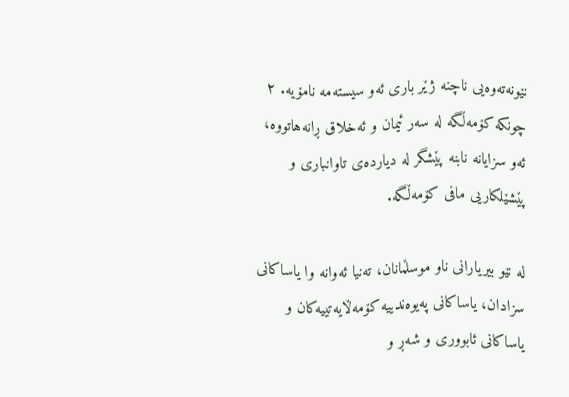نێونەتەوەیی ناچنە ژێر باری ئەو سیستەمە نامۆیه. ٢ چونکە کۆمەڵگە لە سەر ئیمان و ئەخلاق ڕانەهاتووه، ئەو سزایانە نابنە پێشگر لە دیاردەی تاوانباری و پێشێلکاریی مافی کۆمەڵگه.

لە نێو بیریارانی ناو موسڵمانان، تەنیا ئەوانە وا یاساکانی سزادان، یاساکانی پەیوەندییە کۆمەڵایەتییەکان و یاساکانی ئابووری و شەڕ و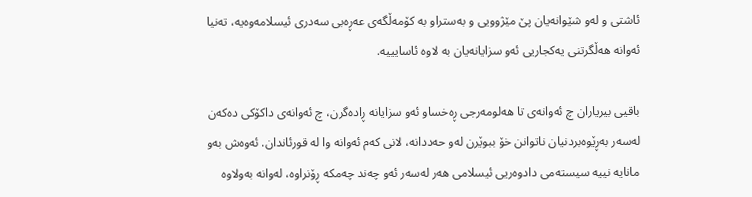ئاشتی و لەو شێوانە‌یان پێ مێژوویی و بەستراو بە کۆمەڵگەی عەڕەبی سەدری ئیسلامەوەیه، تەنیا ئەوانە هەڵگرتنی یەکجاریی ئەو سزا‌یانەیان بە لاوە ئاسایییه.

باقیی بیریاران چ ئەوانەی تا هەلومەرجی ڕەخساو ئەو سزایانە ڕادەگرن، چ ئەوانەی داکۆکی دەکەن لەسەر بەڕێوەبردنیان ناتوانن خۆ ببوێرن لەو حەددانه، لانی کەم ئەوانە وا لە قورئاندان. ئەوەش بەو مانایە نییە سیستەمی دادوەریی ئیسلامی هەر لەسەر ئەو چەند چەمکە ڕۆنراوه، لەوانە بەولاوە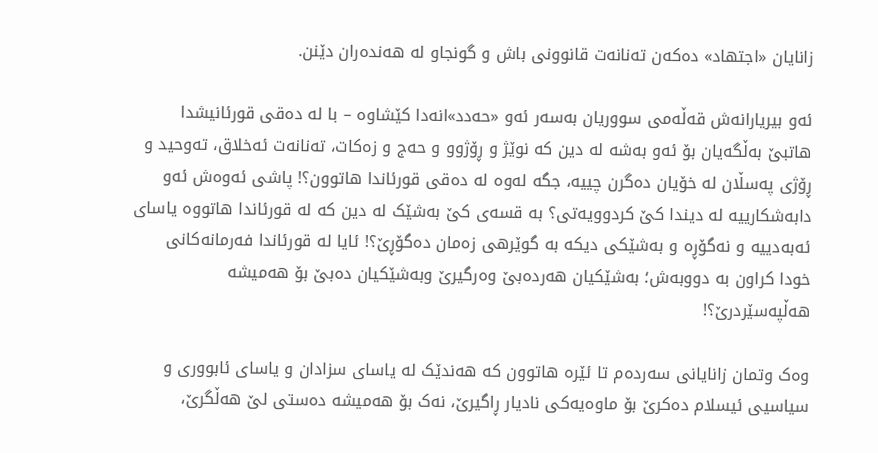زانایان «اجتهاد» دەکەن تەنانەت قانوونی باش و گونجاو لە هەندەران دێنن.

ئەو بیریارانەش قەڵەمی سووریان بەسەر ئەو «حەدد»انەدا کێشاوە – با لە دەقی قورئانیشدا هاتبێ بەڵگەیان بۆ ئەو بەشە لە دین کە نوێژ و ڕۆژوو و حەج و زەکات، تەنانەت ئەخلاق، تەوحید و ڕۆژی پەسڵان لە خۆیان دەگرن چییه، جگە لەوە لە دەقی قورئاندا هاتوون؟! پاشی ئەوەش ئەو دابەشکارییە لە دیندا کێ کردوویەتی؟ بە قسەی کێ بەشێک لە دین کە لە قورئاندا هاتووە یاسای ئەبەدییە و نەگۆڕە و بەشێکی دیکە بە گوێرهی زەمان دەگۆڕێ؟! ئایا لە قورئاندا فەرمانەکانی خودا کراون بە دووبەش؛ بەشێکیان هەردەبێ وەرگیرێ وبەشێکیان دەبێ بۆ هەمیشە هەڵپەسێردرێ؟!

وەک وتمان زانایانی سەردەم تا ئێرە هاتوون کە هەندێک لە یاسای سزادان و یاسای ئابووری و سیاسیی ئیسلام دەکرێ بۆ ماوەیەکی نادیار ڕاگیرێ، نەک بۆ هەمیشە دەستی لێ هەڵگرێ،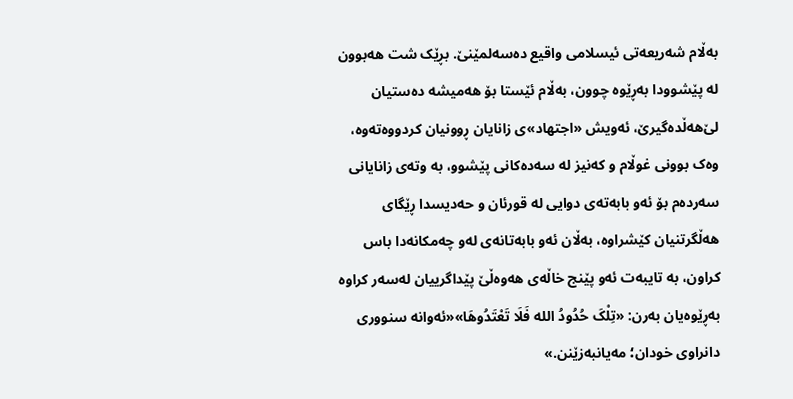بەڵام شەریعەتی ئیسلامی واقیع دەسەلمێنێ. بڕێک شت هەبوون لە پێشوودا بەڕێوە چوون، بەڵام ئێستا بۆ هەمیشە دەستیان لێ‌هەڵدەگیرێ، ئەویش «اجتهاد»ی زانایان ڕوونیان کردووەتەوه، وەک بوونی غوڵام و کەنیز لە سەدەکانی پێشوو، بە وتەی زانایانی سەردەم بۆ ئەو بابەتەی دوایی لە قورئان و حەدیسدا ڕێگای هەڵگرتنیان کێشراوه، بەڵان ئەو بابەتانەی لەو چەمکانەدا باس کراون، بە تایبەت ئەو پێنج خاڵەی هەوەڵێ پێداگرییان لەسەر کراوە بەڕێوەیان بەرن: «تِلْکَ حُدُودُ اللە فَلَا تَعْتَدُوهَا»«ئەوانە سنووری دانراوی خودان؛ مەیانبەزێنن.»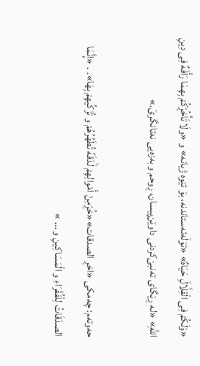«ۆلَکُمْ فِی الْقِڵَاڵِ حَیَاەٌ» «تۆڵە‌ئەستاندنە، بۆ ئێوە ژیانه» و «ولَا تَأْخُڕْکُمْ بِهِمَا رَأْفَەٌ فِی دِینِ اللهِ» «لە ڕێگای تەنبێ‌کردنی داوێن‌پیسان، ڕوحم و بەزەیی نەتانگرێ.»

حەوتەم: چەمکی «اخڕ الصدقات»«خُڕْمِنْ أَمْوالِهِمْ ڵَدَقَەً تُطَهِّرُهُمْ و تُزَکِّیهِمْ بِهَا». . «إِنَّمَا الصدَقَاتُ لِلْفُقَرَاءِ و الْمَسَاکِینِ و … »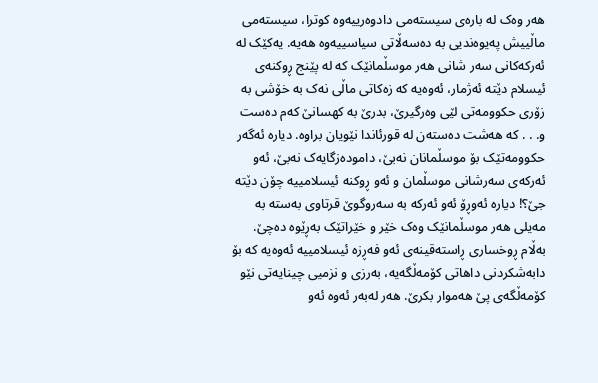هەر وەک لە بارەی سیستەمی دادوەرییەوە کوترا، سیستەمی ماڵییش پەیوەندیی بە دەسەڵاتی سیاسییەوە هەیه. یەکێک لە ئەرکەکانی سەر شانی هەر موسڵمانێک کە لە پێنج ڕوکنەی ئیسلام دێتە ئەژمار، ئەوەیە کە زەکاتی ماڵی نەک بە خۆشی بە زۆری حکوومەتی لێی وەرگیرێ، بدرێ بە کهسانێ کەم دەست و. . . کە هەشت دەستەن لە قورئاندا نێویان براوه. دیارە ئەگەر حکوومەتێک بۆ موسڵمانان نەبێ، دامودەزگایەک نەبێ، ئەو ئەرکەی سەرشانی موسڵمان و ئەو ڕوکنە ئیسلامییە چۆن دێتە جێ؟! دیارە ئەوڕۆ ئەو ئەرکە بە سەروگوێ قرتاوی بەستە بە مە‌یلی هەر موسڵمانێک وەک خێر و خێراتێک بەڕێوە دەچێ. بەڵام ڕوخساری ڕاستەقینەی ئەو فەڕزە ئیسلامییە ئەوەیە کە بۆ دابەشکردنی داهاتی کۆمەڵگەیه، بەرزی و نزمیی چینایەتی نێو کۆمەڵگەی پێ هەموار بکرێ. هەر لەبەر ئەوە ئەو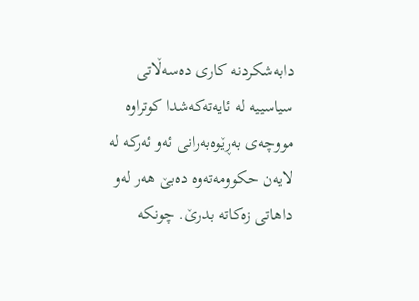دابەشکردنە کاری دەسەڵاتی سیاسییە لە ئایەتەکەشدا کوتراوە مووچەی بە‌ڕێوەبەرانی ئەو ئەرکە لە لایەن حکوومەتەوە دەبێ هەر لەو داهاتی زەکاتە بدرێ. چونکە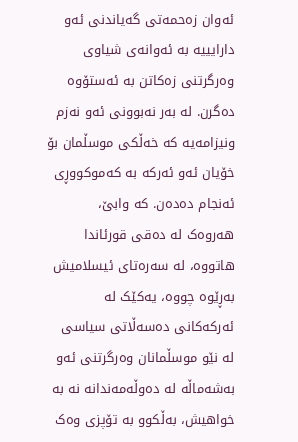ئەوان زەحمەتی گەیاندنی ئەو دارایییە بە ئەوانەی شیاوی وەرگرتنی زەکاتن بە ئەستۆوە دەگرن. لە بەر نەبوونی ئەو نەزم‌ ونیزامەیە کە خەڵکی موسڵمان بۆ خۆیان ئەو ئەرکە بە کەموکووڕی ئەنجام دەدەن. کە وابێ، هەروەک لە دەقی قورئاندا هاتووه، لە سەرەتای ئیسلامیش بەڕێوە چووه، یەکێک لە ئەرکەکانی دەسەڵاتی سیاسی لە نێو موسڵمانان وەرگرتنی ئەو بەشەماڵە لە دەو‌ڵەمەندانە نە بە خواهیش، بەڵکوو بە تۆپزی وەک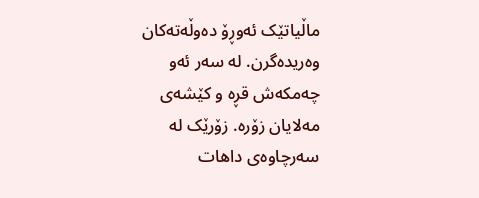ماڵیاتێک ئەوڕۆ دەوڵەتەکان وەریدەگرن. لە سەر ئەو چەمکەش قڕە و کێشەی مەلایان زۆره. زۆرێک لە سەرچاوەی داهات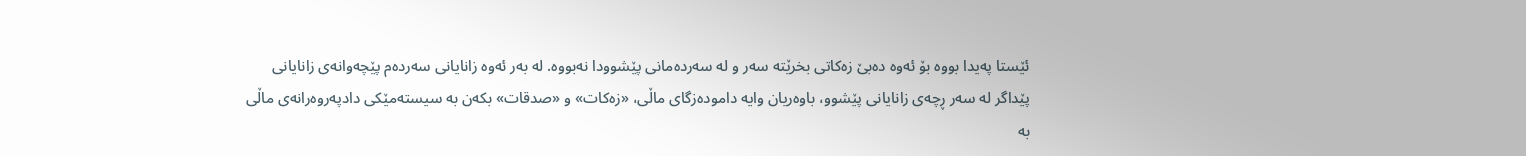ئێستا پەیدا بووە بۆ ئەوە دەبێ زەکاتی بخرێتە سەر و لە سەردەمانی پێشوودا نەبووه. لە بەر ئەوە زانایانی سەردەم پێچەوانەی زانایانی پێداگر لە سەر ڕچەی زانایانی پێشوو، باوەریان وایە دامودەزگای ماڵی، «زەکات» و «صدقات» بکەن بە سیستەمێکی دادپەروەرانەی ماڵی بە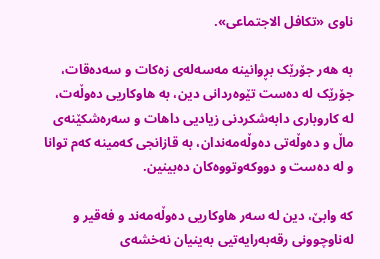ناوی «تکافل الاجتماعی».

بە هەر جۆرێک بڕوانینە مەسەلەی زەکات و سەدەقات، جۆرێک لە دەست تێوەردانی دین، بە هاوکاریی دەوڵەت، لە کاروباری دابەشکردنی زیادیی داهات و سەرەشکێنەی ماڵ و دەوڵەتی دەوڵەمەندان، بە قازانجی کەمینە کەم ‌توانا و لە دەست و دووکەوتووەکان دەبینین.

کە وابێ، دین لە سەر هاوکاریی دەوڵەمەند و فەقیر و لەناوچوونی رقەبەرایەتیی بەینیان نەخشەی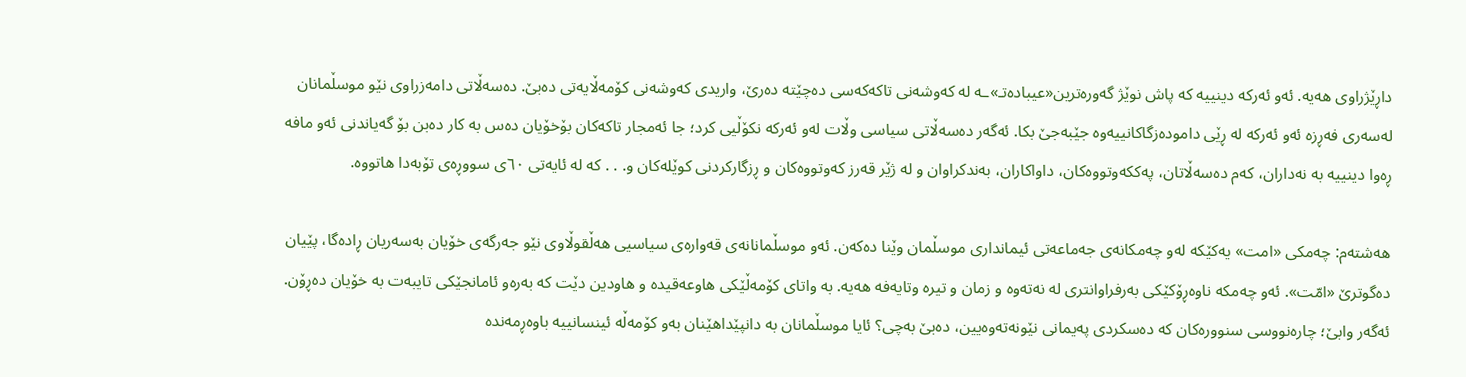داڕێژراوی هەیه. ئەو ئەرکە دینییە کە پاش نوێژ گەورەترین«عیبادەتـ»ـە لە کەوشە‌نی تاکەکەسی دەچێتە دەرێ، واریدی کەوشەنی کۆمەڵایەتی دەبێ. دەسەڵاتی دامەزراوی نێو موسڵمانان لەسەری فەڕزە ئەو ئەرکە لە ڕێی دامودەزگاکانییەوە جێبەجێ بکا. ئەگەر دەسەڵاتی سیاسی وڵات لەو ئەرکە نکۆڵیی کرد؛ جا ئەمجار تاکەکان بۆخۆیان دەس بە کار دەبن بۆ گەیاندنی ئەو مافە ڕەوا دینییە بە نەداران، کەم دەسەڵاتان، پەککەوتووەکان، داواکاران، بەندکراوان و لە ژێر قەرز کەوتووەکان و ڕزگارکردنی کوێلەکان و. . . کە لە ئایەتی ٦٠ی سووڕەی تۆبەدا هاتووه.

هەشتەم: چەمکی «امت» یەکێکە لەو چەمکانەی جەماعەتی ئیمانداری موسڵمان وێنا دەکەن. ئەو موسڵمانانەی قەوارەی سیاسیی هەڵقوڵاوی نێو جەرگەی خۆیان بەسەریان ڕادەگا، پێیان دەگوترێ «امّت». ئەو چەمکە ناوەڕۆکێکی بەرفراوانتری لە نەتەوە و زمان‌ و تیرە وتایەفە هەیه. بە واتای کۆمەڵێکی هاوعەقیدە و هاودین دێت کە بەرەو ئامانجێکی تایبەت بە خۆیان دەڕۆن. ئەگەر وابێ؛ چارەنووسی سنوورەکان کە دەسکردی پەیمانی نێونەتەوەیین، دەبێ بەچی؟ ئایا موسڵمانان بە دانپێداهێنان بەو کۆمەڵە ئینسانییە باوەڕمەندە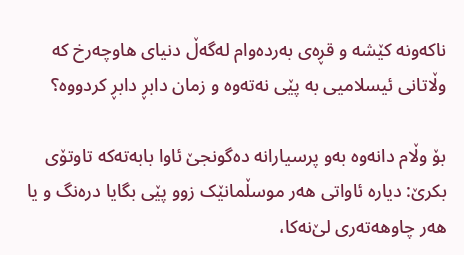ناکەونە کێشە و قڕەی بەردەوام لەگەڵ دنیای هاوچەرخ کە وڵاتانی ئیسلامیی بە پێی نەتەوە و ز‌مان دابڕ دابڕ کردووه؟

بۆ وڵام دانەوە بەو پرسیارانە دەگونجێ ئاوا بابەتەکە تاوتۆی بکرێ: دیارە ئاواتی هەر موسڵمانێک زوو پێی بگایا درەنگ و یا هەر چاوهەتەری لێ‌نەکا،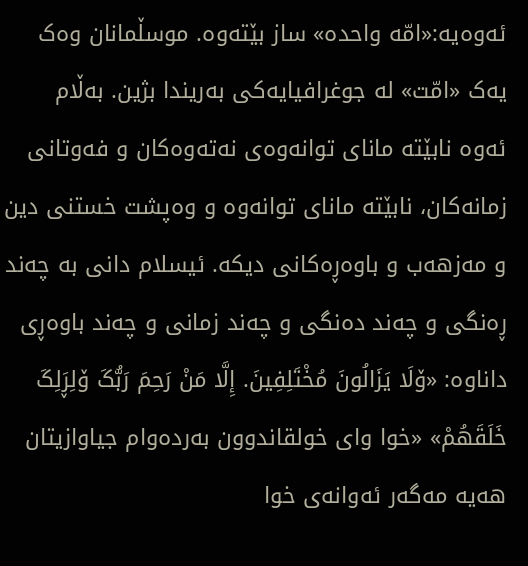ئەوەیه:«امّە واحدە» ساز بێتەوه. موسڵمانان وەک یەک «امّت» لە جوغرافیایەکی بەریندا بژین. بەڵام ئەوە نابێتە مانای توانەوەی نەتەوەکان و فەوتانی زمانەکان، نابێتە مانای توانەوە و وەپشت خستنی دین و مەزهەب و باوەڕەکانی دیکه. ئیسلام دانی بە چەند ڕەنگی و چەند دەنگی و چەند زمانی و چەند باوەڕی داناوه: «ۆلَا یَزَالُونَ مُخْتَلِفِینَ. إِلَّا مَنْ رَحِمَ رَبُّکَ ۆلِڕَلِکَ خَلَقَهُمْ» «خوا وای خولقاندوون بەردەوام جیاوازیتان هەیە مەگەر ئەوانەی خوا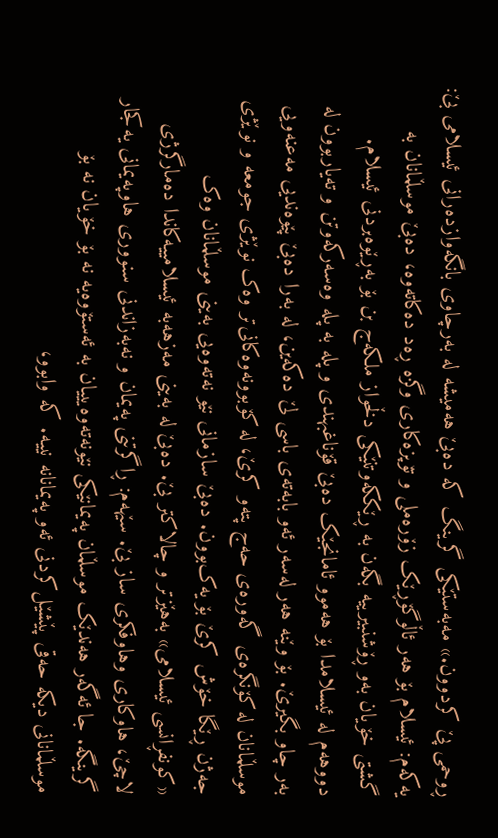ڕوحمی پێ ‌کردوون.» مەبەستێکی گرینگ کە دەبێ هەمیشە لە بەرچاوی بانگەوازدەرانی ئیسلامی بێ: یەکەم: ئیسلام بۆ هەر ئاڵوگۆڕێک زۆرەملی و تۆپزەکاری وگزە ڕەد دەکاتەوه، دەبێ موسڵمانان بە گشتی خۆیان بەو ڕۆشنبیرییە بگەن بە ڕێککەوتنێکی دڵخواز ملکەج بن بۆ بەڕێوەبردنی ئیسلام. دووهەم لە ئیسلامدا بۆ هەموو ئامانجێک دەبێ قۆناغبهندی و پلە بە پلە وەسەرکەوتن و تەیاربوون لە بەر چاو بگیرێ. بۆ وێنە هەر لەسەر ئەو بابەتەی باسی لێ ‌دەکەین، لە بەرا دەبێ پێوەندیی مەعنەویی موسڵمانان لە کۆنگرەی گەورەی حەج پتەو کرێ، لە کۆبوونەوەکانی‌تر وەک نوێژی جومعە و نوێژی جەژن ڕێگا خۆش کرێ بۆ یەک‌بوون. دەبێ سازمانی نێو نەتەوەیی بەینی موسڵمانان وەک «کونفڕانسی ئیسلامی» بەهێزتر و چالاکتر بێ. دەبێ لە بەینی مەزهەبە ئیسلامییەکاندا دەمارگرژی لاچێ، هاوکاری وهاوفکری ساز بێ. سێهەم: ڕاگرتنی پەیمان و نەبەزاندنی سنووری هاوپەیمانی یەکجار گرینگه. جا ئە‌گەر هەندێک موسڵمان پەیمانێکی نێونەتەوەیییان بە ئەستۆوە‌یە نە بۆ خۆیان نە بۆ موسڵمانانی دیکە حەقی پێشێل‌کردنی ئەو پەیمانانە نییه. کە وابوو،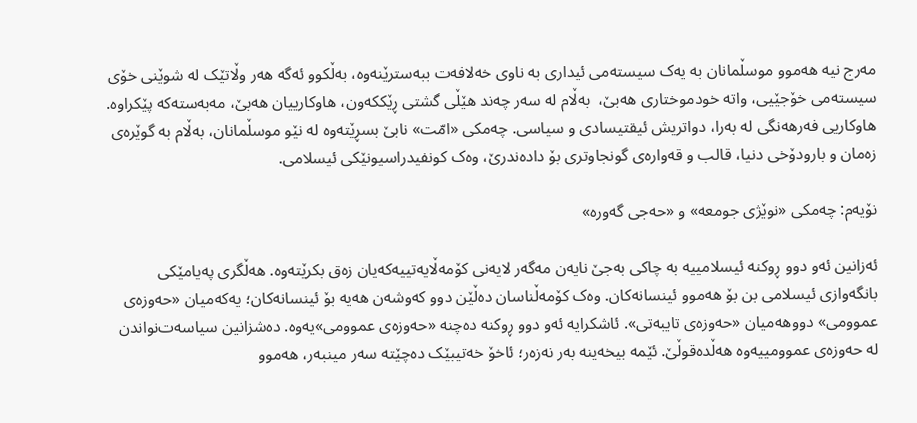مەرج نیە هەموو موسڵمانان بە یەک سیستەمی ئیداری بە ناوی خەلافەت ببەسترێنەوه، بەڵکوو ئەگە هەر وڵاتێک لە شوێنی خۆی سیستەمی خۆجێیی، واتە خودموختاری هەبێ،  بەڵام لە سەر چەند هێڵی گشتی ڕێککەون، هاوکارییان هەبێ، مەبەستەکە پێکراوه. هاوکاریی فەرهەنگی لە بەرا، دواتریش ئیقتیسادی و سیاسی. چەمکی «امّت» نابێ بسڕێتەوە لە نێو موسڵمانان، بەڵام بە گوێرەی زەمان و بارودۆخی دنیا، قالب و قەوارەی گونجاوتری بۆ دادەندرێ، وەک کونفیدراسیونێکی ئیسلامی.

نۆیەم: چەمکی «نوێژی جومعه» و «حەجی گەوره»

ئەزانین ئەو دوو ڕوکنە ئیسلامییە بە چاکی بەجێ نایەن مەگەر لایەنی کۆمەڵایەتییەکەیان زەق بکرێتەوه. هەڵگری پەیامێکی بانگەوازی ئیسلامی بن بۆ هەموو ئینسانەکان. وەک کۆمەڵناسان دەڵێن دوو کەوشەن هەیە بۆ ئینسانەکان؛ یەکەمیان «حەوزەی عموومی» دووهەمیان «حەوزەی تایبەتی». ئاشکرایە ئەو دوو ڕوکنە دەچنه «حەوزەی عموومی»یەوە. دەشزانین سیاسەت‌نواندن لە حەوزەی عموومییەوە هەڵدەقوڵێ. ئێمە بیخەینە بەر نەزەر؛ ئاخۆ خەتیبێک دەچێتە سەر مینبەر، هەموو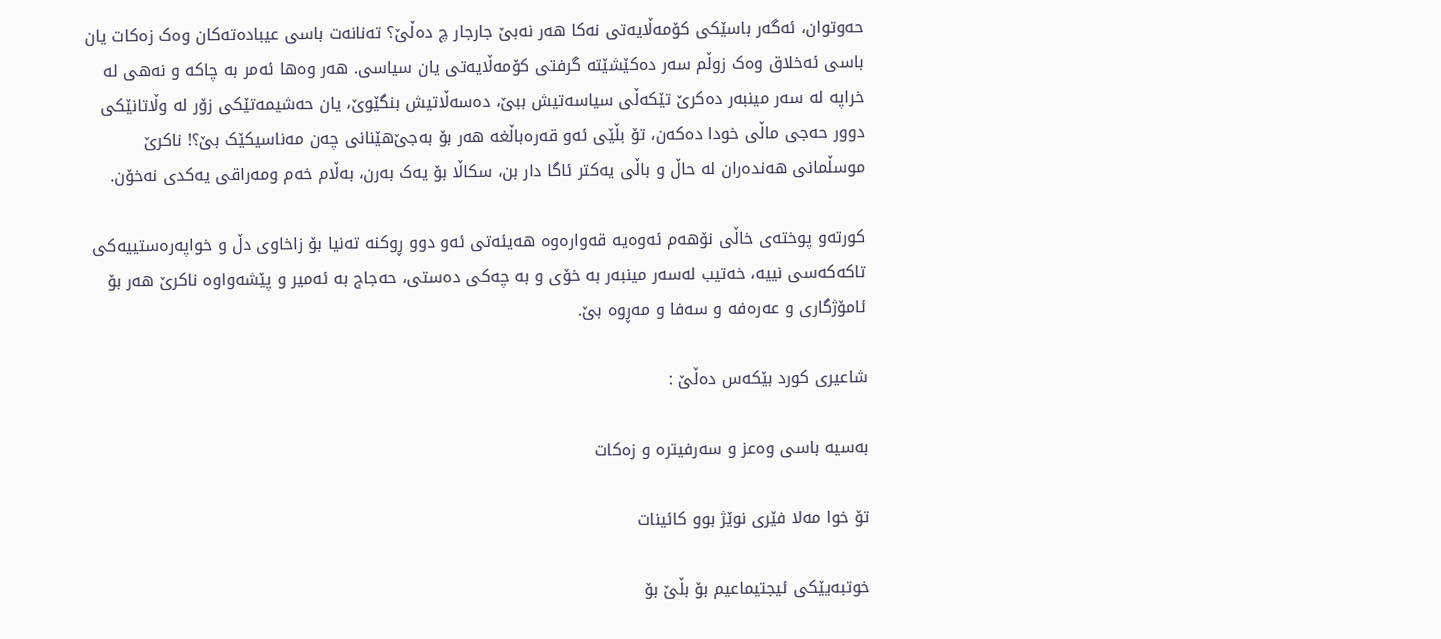حەوتوان، ئەگەر باسێکی کۆمەڵایەتی نەکا هەر نەبێ جارجار چ دەڵێ؟ تەنانەت باسی عیبادەتەکان وەک زەکات یان باسی ئەخلاق وەک زوڵم سەر دەکێشێتە گرفتی کۆمەڵایەتی یان سیاسی. هەر وەها ئەمر بە چاکە و نەهی لە خراپە لە سەر مینبەر دەکرێ تێکەڵی سیاسەتیش ببێ، دەسەڵاتیش بنگێوێ، یان حەشیمەتێکی زۆر لە وڵاتانێکی دوور حەجی ماڵی خودا دەکەن، تۆ بڵێی ئەو قەرەباڵغە هەر بۆ بەجێ‌هێنانی چەن مەناسیکێک بێ؟! ناکرێ موسڵمانی هەندەران لە حاڵ و باڵی یەکتر ئاگا دار بن، سکاڵا بۆ یەک بەرن، بەڵام خەم ومەراقی یە‌‌‌‌‌‌‌‌‌‌‌‌‌‌‌‌‌‌‌کدی نەخۆن.

کورتەو پوختەی خاڵی نۆهەم ئەوەیە قەوارەوە هەیئەتی ئەو دوو ڕوکنە تەنیا بۆ زاخاوی دڵ و خواپەرەستییەکی تاکەکەسی نییه، خەتیب لەسەر مینبەر بە خۆی و بە چەکی دەستی، حەجاج بە ئەمیر و پێشەواوە ناکرێ هەر بۆ ئامۆژگاری و عەرەفە و سەفا و مەڕوە بێ.

شاعیری کورد بێکەس دەڵێ :

بەسیە باسی وەعز و سەرفیترە و زەکات

تۆ خوا مەلا فێری نوێژ بوو کائینات

خوتبەیێکی ئیجتیماعیم بۆ بڵێ بۆ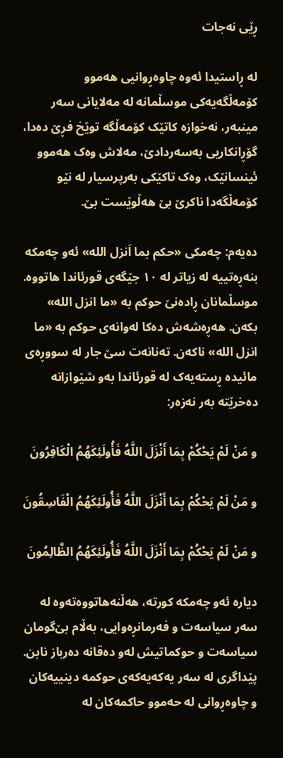ڕێی نەجات

لە ڕاستیدا ئەوە چاوەڕوانیی هەموو کۆمەڵگەیەکی موسڵمانە لە مەلایانی سەر مینبەر، نەخوازە کاتێک کۆمەڵگە توێخ فڕێ دەدا، گۆڕانکاریی بەسەردادێ، مەلاش وەک هەموو ئینسانێک، وەک تاکێکی بەرپرسیار لە نێو کۆمەڵگەدا ناکرێ بێ هەڵوێست بێ.

دەیەم: چەمکی «حکم بما اَنزل الله» ئەو چەمکە بنەڕەتییە لە زیاتر لە ١٠ جێگەی قورئاندا هاتووه. موسڵمانان ڕادەنێ حوکم بە «ما انزل الله» بکەن. هەڕەشەش دەکا لەوانەی حوکم به «ما انزل الله» ناکەن. تەنانەت سێ جار لە سووڕەی مائیدە ڕستەیەک لە قورئاندا بەو شێوازانە دەخرێتە بەر نەزەر:

و مَنْ لَمْ یَحْکُمْ بِمَا أَنْزَلَ اللَّهُ فَأُولَئِکَهُمُ الْکَافِرُونَ

و مَنْ لَمْ یَحْکُمْ بِمَا أَنْزَلَ اللَّهُ فَأُولَئِکَهُمُ الْفَاسِقُونَ

و مَنْ لَمْ یَحْکُمْ بِمَا أَنْزَلَ اللَّهُ فَأُولَئِکَهُمُ الظَّالِمُونَ

دیارە ئەو چەمکە کورتە، هەڵنەهاتووەتەوە لە سەر سیاسەت و فەرمانڕەوایی، بەڵام بێ‌گومان سیاسەت و حوکماتیش لەو دەقانە دەرباز نابن. پێداگری لە سەر یەکەیەکەی حوکمە دینییەکان و چاوەڕوانی لە حەموو حاکمەکان لە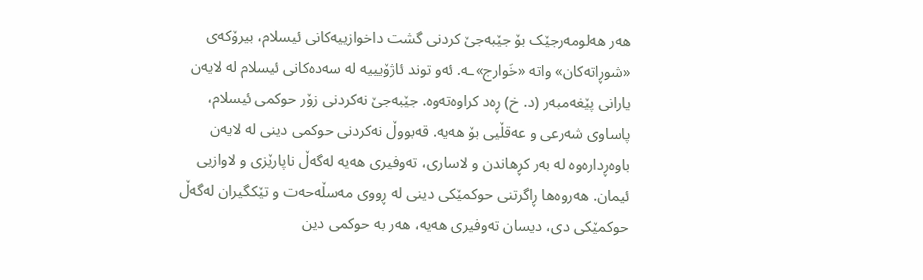هەر هەلومەرجێک بۆ جێبەجێ کردنی گشت داخوازییەکانی ئیسلام، بیرۆکەی «شوڕاتەکان» واته «خَوارج»ـه. ئەو توند ئاژۆیییە لە سەدەکانی ئیسلام لە لایەن یارانی پێغەمبەر (د. خ) ڕەد کراوەتەوه. جێبەجێ نەکردنی زۆر حوکمی ئیسلام، پاساوی شەرعی و عەقڵیی بۆ هەیه. قەبووڵ‌ نەکردنی حوکمی دینی لە لایەن باوەڕدارەوە لە بە‌ر کڕهاندن و لاساری، تەوفیری هەیە لەگەڵ ناپارێزی و لاوازیی ئیمان. هەروەها ڕاگرتنی حوکمێکی دینی لە ڕووی مەسڵەحەت و تێکگیران لەگەڵ حوکمێکی دی، دیسان تەوفیری هەیه، هەر بە حوکمی دین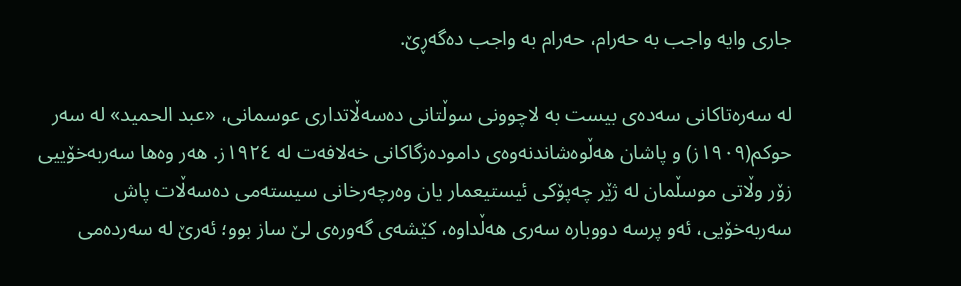جاری وایە واجب بە حەرام، حەرام بە واجب دەگەڕێ.

لە سەرەتاکانی سەدەی بیست بە لاچوونی سوڵتانی دەسەڵاتداری عوسمانی، «عبد الحمید» لە سەر حوکم(١٩٠٩ز) و پاشان هەڵوەشاندنەوەی دامودەزگاکانی خەلافەت لە ١٩٢٤ز. هەر وەها سەربەخۆییی زۆر وڵاتی موسڵمان لە ژێر چەپۆکی ئیستیعمار یان وەرچەرخانی سیستەمی دەسەڵات پاش سەربەخۆیی، ئەو پرسە دووبارە سەری هەڵداوه، کێشەی گەورەی لێ ساز بوو؛ ئەرێ لە سەردەمی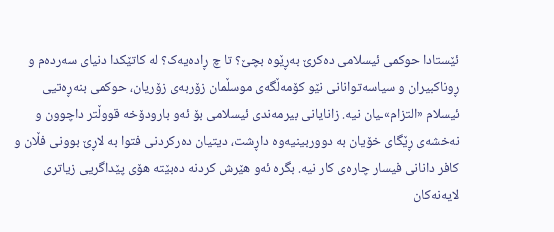ئێستادا حوکمی ئیسلامی دەکرێ بەڕێوە بچێ؟ تا چ ڕادەیەک؟ لە کاتێکدا دنیای سەردەم و ڕوناکبیران و سیاسەتوانانی نێو کۆمەڵگەی موسڵمان زۆربەی زۆریان، حوکمی بنەڕەتیی ئیسلام «التزام»ـیان نیه. زانایانی بیرمەندی ئیسلامی بۆ ئەو بارودۆخە قووڵتر داچوون و نەخشەی ڕێگای خۆیان بە دووربینیەوە داڕشت، دیتیان دەرکردنی فتوا بە لاڕێ ‌بوونی فڵان و کافر دانانی فیسار چارەی کار نیه. بگرە ئەو هێرش کردنە دەبێتە هۆی پێداگریی زیاتری لایەنەکان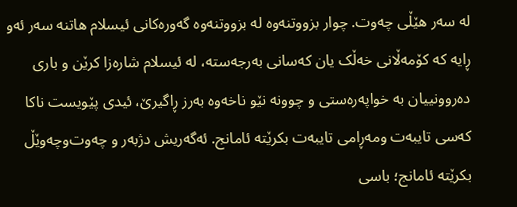لە سەر هێڵی چەوت. چوار بزووتنەوە لە بزووتنەوە گەورەکانی ئیسلام هاتنە سەر ئەو ڕایە کە کۆمەڵانی خەڵک یان کەسانی بەرجەستە، لە ئیسلام شارەزا کرێن و باری دەروونییان بە خواپەرەستی و چوونە نێو ناخەوە بەرز ڕاگیرێ، ئیدی پێویست ناکا کەسی تایبەت ومەڕامی تا‌یبەت بکرێتە ئامانج. ئەگەریش دژبەر و چەوت‌وچەوێڵ بکرێتە ئامانج؛ باسی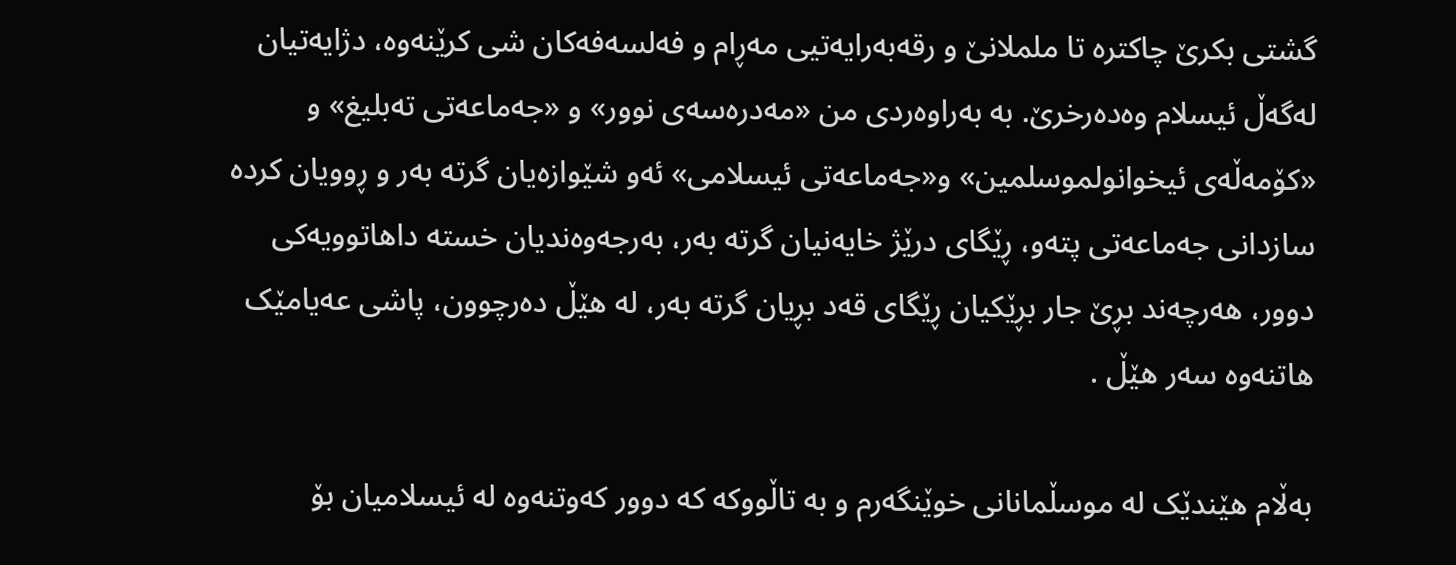گشتی بکرێ چاکترە تا ململانێ و رقەبەرایەتیی مەڕام و فەلسەفەکان شی کرێنەوه، دژایەتیان لەگەڵ ئیسلام وەدەرخرێ. بە بەراوەردی من «مەدرەسەی نوور» و «جەماعەتی تەبلیغ» و «کۆمەڵەی ئیخوانولموسلمین» و«جەماعەتی ئیسلامی» ئەو شێوازەیان گرتە بەر و ڕوویان کردە سازدانی جەماعەتی پتەو، ڕێگای درێژ خایەنیان گرتە بەر، بەرجەوەند‌یان خستە داهاتوویەکی دوور، هەرچەند بڕێ جار بڕێکیان ڕێگای قەد بڕیان گرتە بەر، لە هێڵ دەرچوون، پاشی عەیامێک هاتنەوە سەر هێڵ .

بەڵام هێندێک لە موسڵمانانی خوێنگەرم و بە تاڵووکە کە دوور کەوتنەوە لە ئیسلامیان بۆ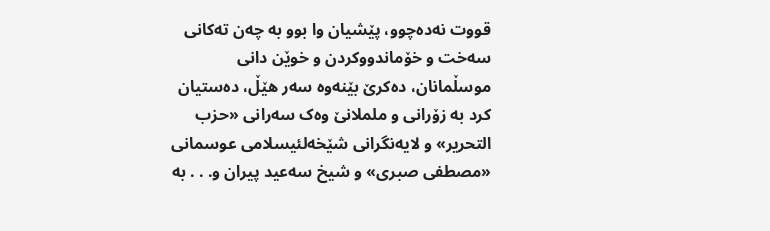قووت نەدەچوو، پێشیان وا بوو بە چەن تەکانی سەخت و خۆماندووکردن و خوێن دانی موسڵمانان، دەکرێ بێنەوه سەر هێڵ، دەستیان کرد بە زۆرانی و ململانێ وەک سەرانی «حزب التحریر» و لا‌یەنگرانی شێخەلئیسلامی عوسمانی «مصطفی صبری» و شیخ سەعید پیران و. . . بە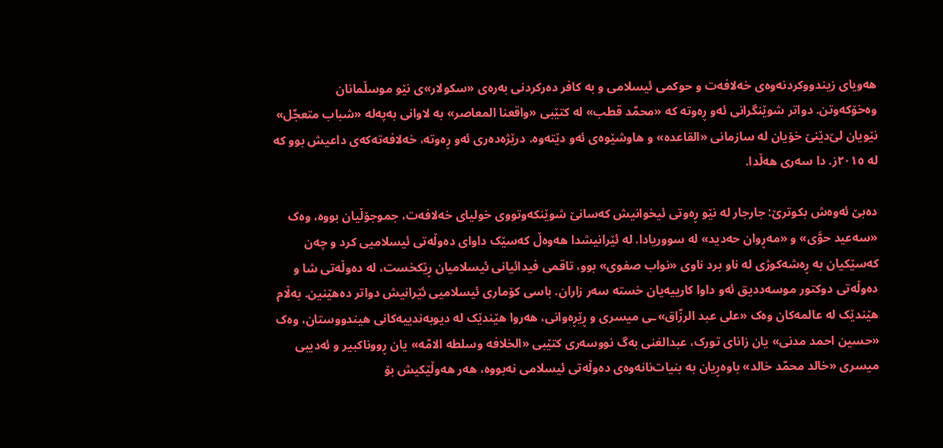هەویای زیندووکردنەوەی خەلافەت و حوکمی ئیسلامی و بە کافر دەرکردنی بەرەی «سکولار»ی نێو موسڵمانان وەخۆکەوتن. دواتر شوێنگرانی ئەو ڕەوتە که «محمّد قطب» لە کتێبی «واقعنا المعاصر» بە لاوانی بەپەلە «شباب متعجّل» نێویان لێ‌دێنێ خۆیان لە سازمانی «القاعده» و هاوشێوەی ئەو دێتەوه. درێژەدەری ئەو ڕەوته، خەلافەتەکەی داعیش بوو کە لە ٢٠١٥ز. دا سەری هەڵدا.

دەبێ ئەوەش بکوترێ: جارجار لە نێو ڕەوتی ئیخوانیش کەسانێ شوێنکەوتووی خولیای خەلافەت، جموجۆڵیان بووه، وەک «سەعید حوَّی» و «مەڕوان حەدید» لە سووریادا. لە ئێرانیشدا هەوەڵ کەسێک داوای دەوڵەتی ئیسلامیی کرد و چەن کەسێکیان بە ڕەشەکوژی لە ناو برد ناوی «نواب صفوی» بوو، تاقمی فیدائیانی ئیسلامیان ڕێکخست، لە دەوڵەتی شا و دە‌وڵەتی دوکتور موسەددیق ئەو داوا کارییەیان خستە سەر زاران. باسی کۆماری ئیسلامیی ئێرانیش دواتر دەهێنین. بەڵام هێندێک لە عالمەکان وەک «علی عبد الرزّاق»ـی میسری و ڕێڕەوانی، هەروا هێندێک لە دیوبەندییەکانی هیندووستان، وەک «حسین احمد مدنی» یان زانای تورک، عبدالغنی بەگ نووسەری کتێبی «الخلافە وسلطە الامّە» یان ڕووناکبیر و ئەدیبی میسری «خالد محمّد خالد» باوەڕیان بە بنیات‌نانەوەی دەوڵەتی ئیسلامی نەبووه، هەر هەوڵێکیش بۆ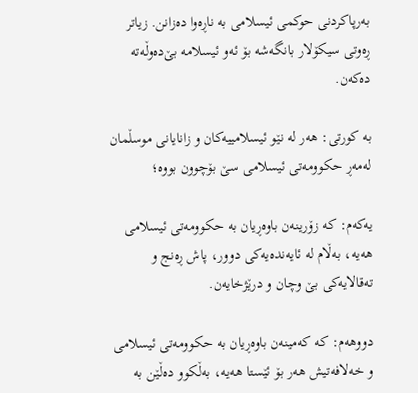بەرپاکردنی حوکمی ئیسلامی بە ناڕەوا دەزانن. زیاتر ڕەوتی سیکۆلار بانگەشە بۆ ئەو ئیسلامە بێ‌دەوڵەتە دەکەن.

بە کورتی: هەر لە نێو ئیسلامییەکان و زانایانی موسڵمان لەمەڕ حکوومەتی ئیسلامی سێ بۆچوون بووه؛

یەکەم: کە زۆرینەن باوەڕیان بە حکوومەتی ئیسلامی هەیه، بەڵام لە ئایەندەیەکی دوور، پاش ڕەنج و تەقالایەکی بێ ‌وچان و درێژخایەن.

دووهەم: کە کەمینەن باوەڕیان بە حکوومەتی ئیسلامی و خەلافەتیش هەر بۆ ئێستا هەیه، بەڵکوو دەڵێن بە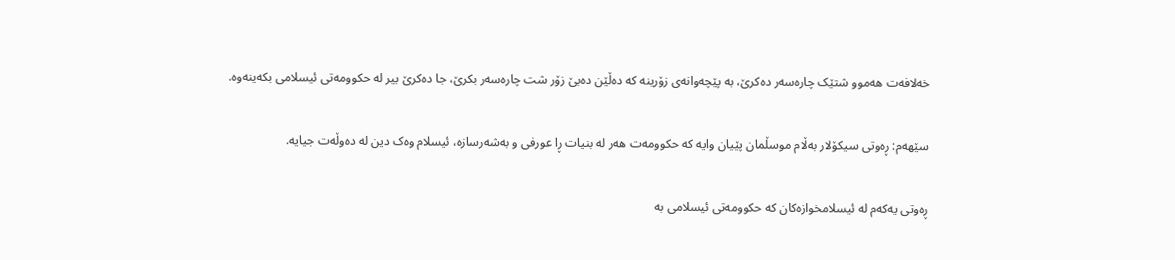خەلافەت هەموو شتێک چارەسەر دەکرێ، بە پێچەوانەی زۆرینە کە دەڵێن دەبێ زۆر شت چارەسەر بکرێ، جا دەکرێ بیر لە حکوومەتی ئیسلامی بکەینەوه.

سێهەم: ڕەوتی سیکۆلار بەڵام موسڵمان پێیان وایە کە حکوومەت هەر لە بنیات ڕا عورفی و بەشەرسازه، ئیسلام وەک دین لە دەوڵەت جیایه.

ڕەوتی یەکەم لە ئیسلامخوازەکان کە حکوومەتی ئیسلامی بە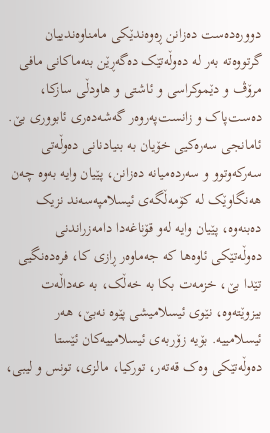دوورەدەست دەزانن ڕەوەندێکی مامناوەندییان گرتووەتە بەر لە دەوڵەتێک دەگەڕێن بنەماکانی مافی مرۆڤ و دێموکراسی و ئاشتی و هاودڵی سازکا، دەست‌پاک و زانست‌پەروەر گەشەدەری ئابووری بێ. ئامانجی سەرەکیی خۆیان بە بنیادنانی دەوڵەتی سەرکەوتوو و سەردەمیانە دەزانن، پێیان وایە بەوە چەن هەنگاوێک لە کۆمەڵگەی ئیسلامپەسەند نزیک دەبنەوه، پێیان وایە لەو قۆناغەدا دامەزراندنی دەوڵەتێکی ئاوەها کە جەماوەر ڕازی کا، فرەدەنگیی تێدا بێ، ‌خزمەت بکا بە خەڵک، بە عەداڵەت بیزوێتەوه، نێوی ئیسلامیشی پێوە نەبێ، هەر ئیسلامییه. بۆیە زۆربەی ئیسلامییەکان ئێستا دەوڵەتێکی وەک قەتەر، تورکیا، مالزی، تونس و لیبی،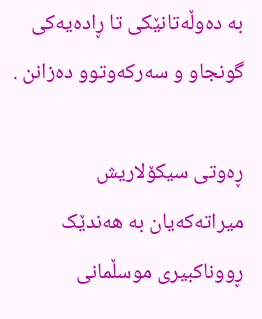بە دەوڵەتانێکی تا ڕادەیەکی گونجاو و سەرکەوتوو دەزانن .

ڕەوتی سیکۆلاریش میراتەکەیان بە هەندێک ڕووناکبیری موسڵمانی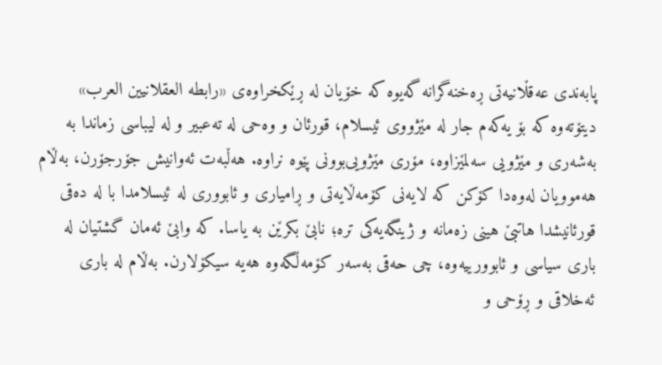پابەندی عەقڵانیەتی ڕەخنەگرانە گەیوە کە خۆیان لە ڕێکخراوەی «رابطە العقلانیین العرب» دیتۆتەوە کە بۆ یەکەم جار لە مێژووی ئیسلام، قورئان و وەحی لە تەعبیر و لە لیباسی زماندا بە بەشەری و مێژویی سەلمێزاوه، مۆری مێژویی‌بوونی پێوە نراوه. هەڵبەت ئەوانیش جۆرجۆرن، بەڵام هەموویان لەوەدا کۆکن کە لایەنی کۆمەڵایەتی و ڕامیاری و ئابووری لە ئیسلامدا با لە دەقی قورئانیشدا هاتبێ هینی زەمانە و ژینگەیەکی تره؛ نابێ بکرێن بە یاسا. کە وابێ ئەمان گشتیان لە باری سیاسی و ئابوورییەوە، چی حەقی بەسەر کۆمەڵگەوە هەیە سیکۆلارن. بەڵام لە باری ئەخلاقی و ڕۆحی و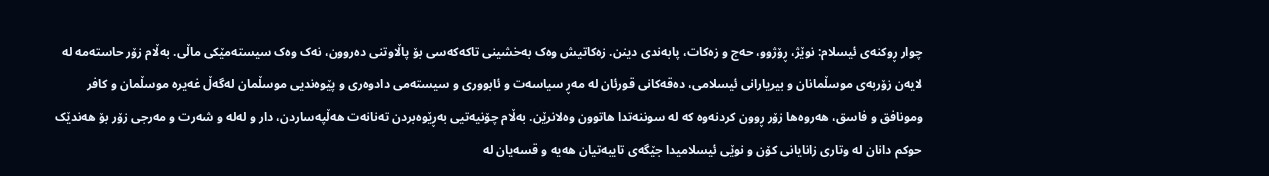چوار ڕوکنەی ئیسلام: نوێژ، ڕۆژوو، حەج و زەکات، پابەندی دینن. زەکاتیش وەک بەخشینی تاکەکەسی بۆ پاڵاوتنی دەروون، نەک وەک سیستەمێکی ماڵی. بەڵام زۆر حاستەمە لە لایەن زۆربەی موسڵمانان و بیریارانی ئیسلامی، دەقەکانی قورئان لە مەڕ سیاسەت و ئابووری و سیستەمی دادوەری و پێوەندیی موسڵمان لەگەڵ غەیرە موسڵمان و کافر ومونافق و فاسق، هەروەها زۆر ڕوون کردنەوە کە لە سوننەتدا هاتوون وەلانرێن. بەڵام چۆنیەتیی بەڕێوەبردن تەنانەت هەڵپەساردن، دار و لەلە و شەرت و مەرجی زۆر بۆ هەندێک حوکم‌ دانان لە وتاری زانایانی کۆن و نوێی ئیسلامیدا جێگەی تایبەتیان هەیە و قسەیان لە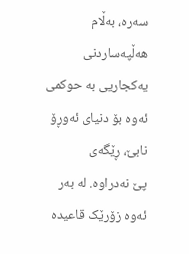سەره، بەڵام هەڵپەساردنی یەکجاریی بە حوکمی ئەوە بۆ دنیای ئەوڕۆ نابێ، ڕێگەی پێ ‌نەدراوه. لە بەر ئەوە زۆرێک قاعیدە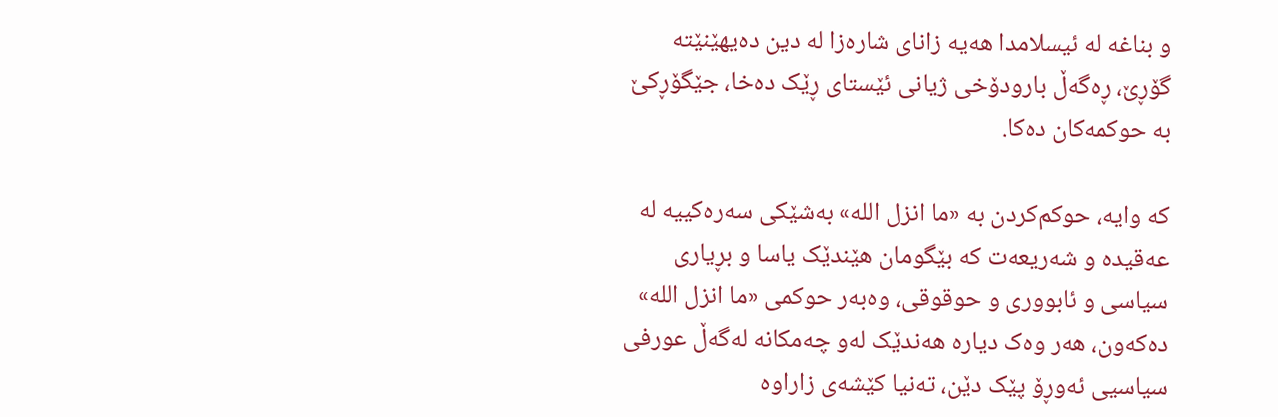و بناغە لە ئیسلامدا هەیە زانای شارەزا لە دین دەیهێنێتە گۆڕێ، ڕەگەڵ بارودۆخی ژیانی ئێستای ڕێک دەخا، جێگۆڕکێ بە حوکمەکان دەکا.

کە وایه، حوکم‌کردن بە «ما انزل الله» بەشێکی سەرەکییە لە عەقیدە و شەریعەت کە بێگومان هێندێک یاسا و بڕیاری سیاسی و ئابووری و حوقوقی، وەبەر حوکمی «ما انزل الله» دەکەون، هەر وەک دیارە هەندێک لەو چەمکانە لەگەڵ عورفی سیاسیی ئەوڕۆ پێک دێن، تەنیا کێشەی زاراوە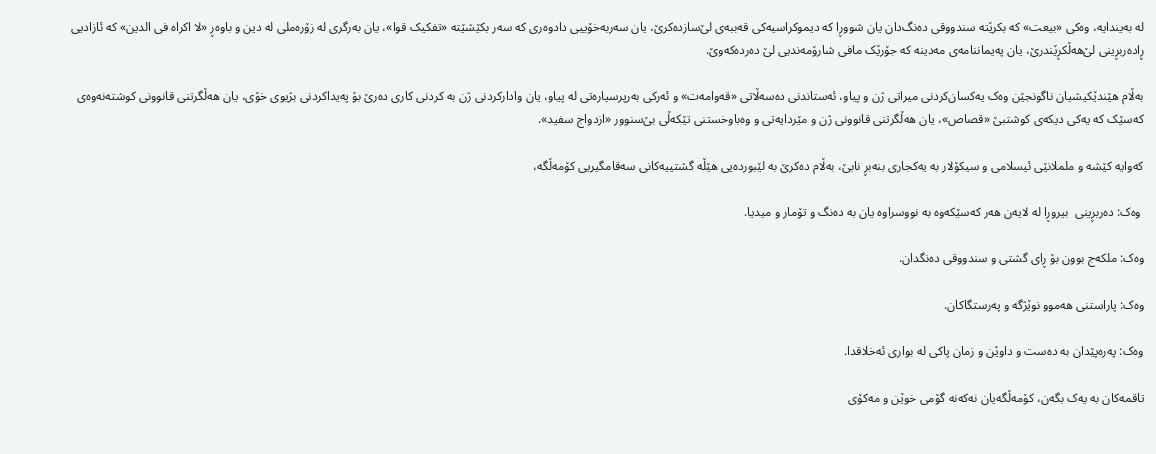لە بەیندایه، وەکی «بیعت» کە بکرێتە سندووقی دەنگ‌دان یان شووڕا کە دیموکراسیەکی قەببەی لێ‌سازدەکرێ، یان سەربەخۆییی دادوەری کە سەر بکێشێتە «تفکیک قوا»، یان بەرگری لە زۆرەملی لە دین و باوەڕ «لا اکراە فی الدین» کە ئازادیی ڕادەربڕینی لێ‌هەڵکڕێندرێ، یان پەیماننامەی مەدینە کە جۆرێک مافی شارۆمەندیی لێ‌ دەردەکەوێ.

بەڵام هێندێکیشیان ناگونجێن وەک یەکسان‌کردنی میراتی ژن و پیاو، ئەستاندنی دەسەڵاتی «قەوامەت» و ئەرکی بەرپرسیارەتی لە پیاو، یان وادارکردنی ژن بە کردنی کاری دەرێ بۆ پەیداکردنی بژیوی خۆی، یان هەڵگرتنی قانوونی کوشتەنەوەی کەسێک کە یەکی دیکەی کوشتبێ «قصاص»، یان هەڵگرتنی قانوونی ژن و مێردایەتی و وەباوخستنی تێکەڵی بێ‌سنوور «ازدواج سفید».

کەوایە کێشە و ململانێی ئیسلامی و سیکۆلار بە یەکجاری بنەبڕ نابێ، بەڵام دەکرێ بە لێبوردەیی هێڵە گشتییەکانی سەقامگیریی کۆمەڵگه،

 وەک: دەربڕینی  بیروڕا لە لایەن هەر کەسێکەوە بە نووسراوە یان بە دەنگ و تۆمار و میدیا.

وەک: ملکەج ‌بوون بۆ ڕای گشتی و سندووقی دەنگدان.

وەک: پاراستنی هەموو نوێژ‌گە و پەرستگاکان.

وەک: پەرەپێدان بە دەست و داوێن و زمان پاکی لە بواری ئەخلاقدا.

تاقمەکان بە یەک بگەن، کۆمەڵگەیان نەکەنە گۆمی خوێن و مەکۆی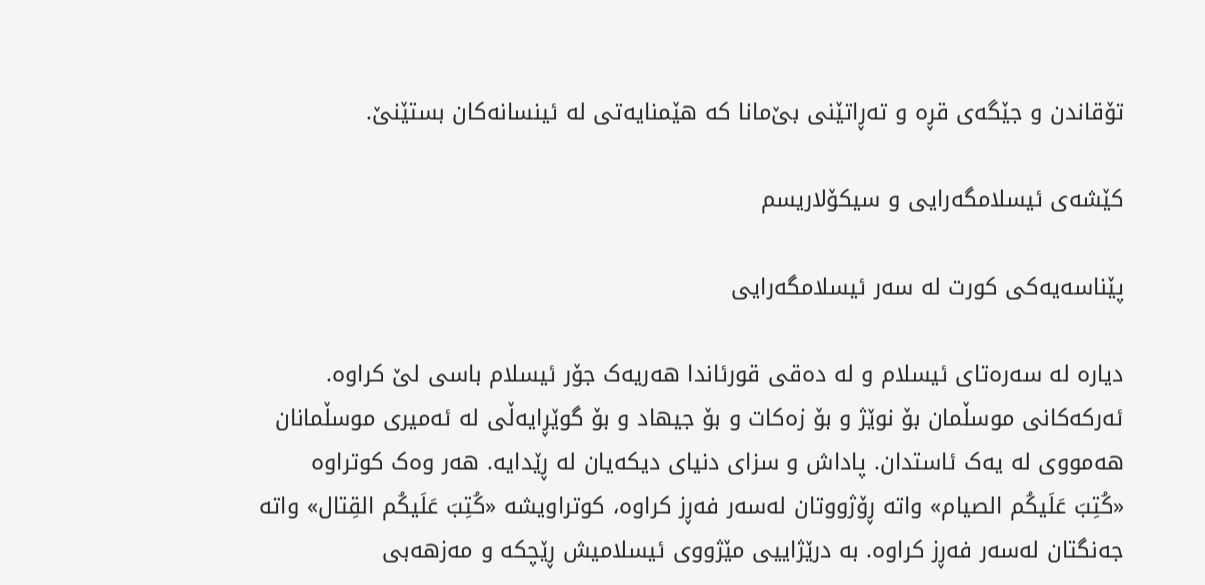تۆقاندن و جێگەی قڕە و تەڕاتێنی بێ‌مانا کە هێمنایەتی لە ئینسانەکان بستێنێ.

کێشەی ئیسلامگەرایی و سیکۆلاریسم

پێناسەیەکی کورت لە سەر ئیسلامگەرایی

دیارە لە سەرەتای ئیسلام و لە دەقی قورئاندا هەریەک جۆر ئیسلام باسی لێ‌ کراوه. ئەرکەکانی موسڵمان بۆ نوێژ و بۆ زەکات و بۆ جیهاد و بۆ گوێڕایەڵی لە ئەمیری موسڵمانان هەمووی لە یەک ئاستدان. پاداش و سزای دنیای دیکەیان لە ڕێدایه. هەر وەک کوتراوە «کُتِبَ عَلَیکُم الصیام» واتە ڕۆژووتان لەسەر فەڕز کراوە، کوتراویشە «کُتِبَ عَلَیکُم القِتال» واتە جەنگتان لەسەر فەڕز کراوه. بە درێژاییی مێژووی ئیسلامیش ڕێچکە و مەزهەبی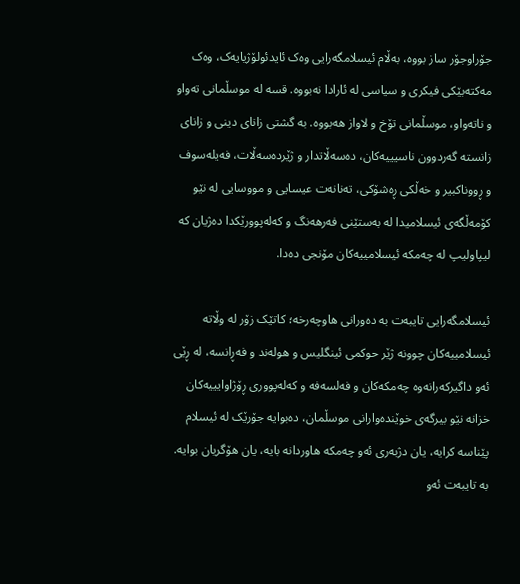جۆراوجۆر ساز بووه، بەڵام ئیسلامگەرایی وەک ئایدئولۆژ‌یایەک، وەک مەکتەبێکی فیکری و سیاسی لە ئارادا نەبووه. قسە لە موسڵمانی تەواو و ناتەواو، موسڵمانی تۆخ و لاواز هەبووه. بە گشتی زانای دینی و زانای زانستە گەردوون ‌ناسیییەکان، دەسەڵاتدار و ژێردەسەڵات، فەیلەسوف و ڕووناکبیر و خەڵکی ڕەشۆکی، تەنانەت عیسایی و مووسایی لە نێو کۆمەڵگەی ئیسلامیدا لە بەستێنی فەرهەنگ و کەلەپوورێکدا دەژیان کە لیپاولیپ لە چەمکە ئیسلامییەکان مۆنجی دەدا.

ئیسلامگەرایی تایبەت بە دەورانی هاوچەرخە؛ کاتێک زۆر لە وڵاتە ئیسلامییەکان چوونە ژێر حوکمی ئینگلیس و هولەند و فەڕانسه، لە ڕێی ئەو داگیرکەرانەوە چەمکەکان و فەلسەفە و کەلەپووری ڕۆژاوایییەکان خزانە نێو بیرگەی خوێندەوارانی موسڵمان، دەبوایە جۆرێک لە ئیسلام پێناسە کرایه، یان دژبەری ئەو چەمکە هاوردانە ‌بایه، یان هۆگریان بوایه. بە تایبەت ئەو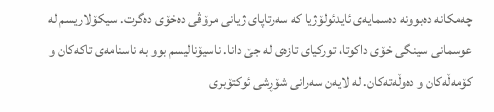چەمکانە دەبوونە دەسمایەی ئایدئولۆژیا کە سەرتاپای ژیانی مرۆڤی دەخۆی دەگرت. سیکۆلاریسم لە عوسمانی سینگی خۆی داکوتا، تورکیای تازەی لە جێ دانا. ناسیۆنالیسم بوو بە ناسنامەی تاکەکان و کۆمەڵەکان و دەوڵەتەکان. لە لایەن سەرانی شۆڕشی ئوکتۆبری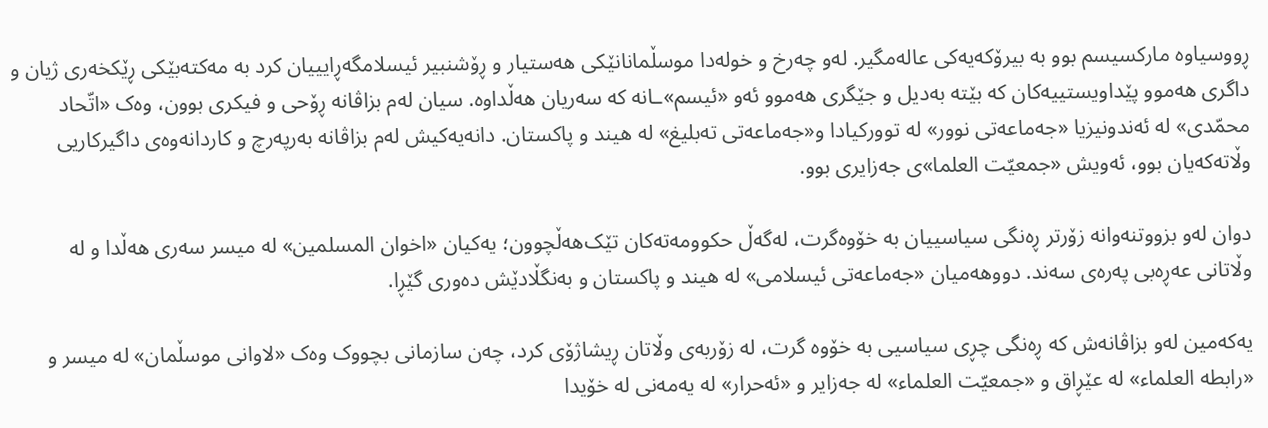ڕووسیاوە مارکسیسم بوو بە بیرۆکەیەکی عالەمگیر. لەو چەرخ‌ و خولەدا موسڵمانانێکی هەستیار و ڕۆشنبیر ئیسلامگەڕایییان کرد بە مەکتەبێکی ڕێکخه‌ری ژیان و داگری هەموو پێداویستییەکان کە بێتە بەدیل و جێگری هەموو ئەو «ئیسم»ـانە کە سەریان هەڵداوه. سیان لەم بزاڤانە ڕۆحی و فیکری بوون، وەک «اتّحاد محمّدی» لە ئەندونیزیا «جەماعەتی نوور» لە توورکیادا و«جەماعەتی تەبلیغ» لە هیند و پاکستان. دانەیەکیش لەم بزاڤانە بەرپەرچ و کاردانەوەی داگیرکاریی وڵاتەکەیان بوو، ئەویش «جمعیّت العلما»ی جەزایری بوو.

دوان لەو بزووتنەوانە زۆرتر ڕەنگی سیاسییان بە خۆوەگرت، لەگەڵ حکوومەتەکان تێک‌هەڵچوون؛ یەکیان «اخوان المسلمین» لە میسر سەری هەڵدا و لە وڵاتانی عەڕەبی پەرەی سەند. دووهەمیان «جەماعەتی ئیسلامی» لە هیند و پاکستان و بەنگڵادێش دەوری گێڕا.

یەکەمین لەو بزاڤانەش کە ڕەنگی چڕی سیاسیی بە خۆوە گرت، لە زۆربەی وڵاتان ڕیشاژۆی کرد، چەن سازمانی بچووک وەک «لاوانی موسڵمان» لە میسر و «رابطە العلماء» لە عێڕاق و «جمعیّت العلماء» لە جەزایر و «ئەحرار» لە یەمەنی لە خۆیدا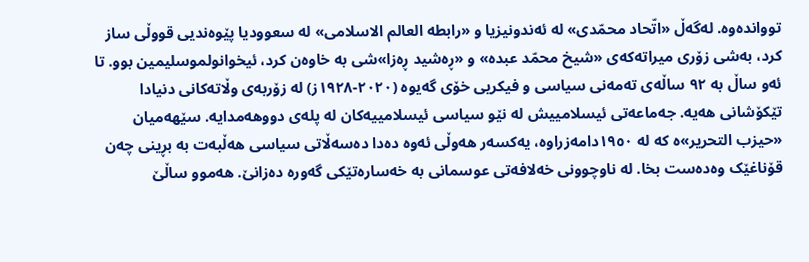توواندەوه. لەگەڵ «اتّحاد محمّدی» لە ئەندونیزیا و «رابطە العالم الاسلامی» لە سعوودیا پێوەندیی قووڵی ساز کرد، بەشی زۆری میراتەکەی «شیخ محمّد عبده» و «ڕەشید ڕەزا»شی بە خاوەن کرد، ئیخوانولموسلیمین بوو. تا ئەو ساڵ بە ٩٢ ساڵەی تەمەنی سیاسی و فیکریی خۆی گەیوە (٢٠٢٠-١٩٢٨ز) لە زۆربەی وڵاتەکانی دنیادا تێکۆشانی هەیه. جەماعەتی ئیسلامییش لە نێو سیاسی ئیسلامییەکان لە پلەی دووهەمدایه. سێهەمیان «حیزب التحریر»ە کە لە ١٩٥٠دامەزراوه، یەکسەر هەوڵی ئەوە دەدا دەسەڵاتی سیاسی هەڵبەت بە بڕینی چەن قۆناغێک وەدەست بخا. لە ناوچوونی خەلافەتی عوسمانی بە خەسارەتێکی گەورە دەزانێ. هەموو ساڵێ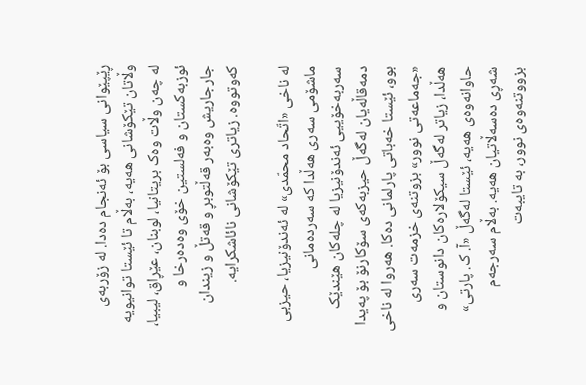ڕێپێوانی سیاسی بۆ ئەنجام دەدا. لە زۆربەی وڵاتان تێکۆشانی هەیه، بەڵام تا ئێستا توانیویە لە چەن وڵات وەک بریتانیا، لوبنان، عێڕاق، لیبیا، ئوزبەکستان و فەلستین خۆی وەدەرخا و جارجاریش وەبەر قەڵتوبڕ و قەتڵ و زیندان کەوتووه. زیاتری تێکۆشانی نائاشکرایه.

لە ناخی «اتّحاد محمّدی» لە ئەندۆنیزیا، حیزبی ماشۆمی سەری هەڵدا کە سەردەمانی سەربەخۆییی ئەندۆنیزیا لە چلەکان هێندێک دمەقاڵەیان لەگەڵ حیزبەکەی سۆکارنۆ بۆ پەیدا بوو، ئێستا خەباتی پارلمانی دەکا. هەروا لە ناخی «جەماعەتی نوور» بزوتنەی خزمەت سەری هەڵدا، زیاتر لەگەڵ سیکۆلارەکان دانوستان و حاوانەوەی هەیه، ئێستا لەگەڵ «آ. ک. پارتی» شەڕی دەسەڵاتیان هەیه. بەڵام سەرجەم بزووتنەوەی نوور، بە تایبەت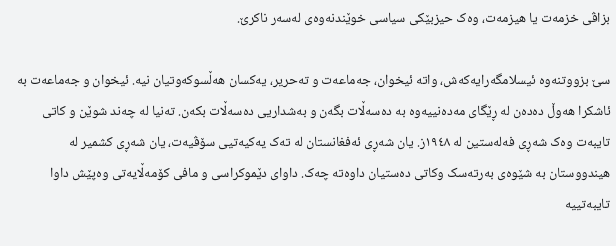بزاڤی خزمەت یا هیزمە‌ت، وەک حیزبێکی سیاسی خوێندنەوەی لەسەر ناکرێ.

سێ بزووتنەوە ئیسلامگەرایەکەش، واتە ئیخوان، جەماعەت و تەحریر، یەکسان هەڵسوکەوتیان نیه. ئیخوان و جەماعەت بە ئاشکرا هەوڵ دەدەن لە ڕێگای مەدەنییەوە بە دەسەڵات بگەن و بەشداریی دەسەڵات بکەن. تەنیا لە چەند شوێن و کاتی تایبەت وەک شەڕی فەلەستین لە ١٩٤٨ز. یان شەڕی ئەفغانستان لە تەک یەکیەتیی سۆڤیەت، یان شەڕی کشمیر لە هیندووستان بە شێوەی بەرتەسک وکاتی دەستیان داوەتە چەک. داوای دێموکراسی و مافی کۆمەڵایەتی وەپێش داوا تایبەتییە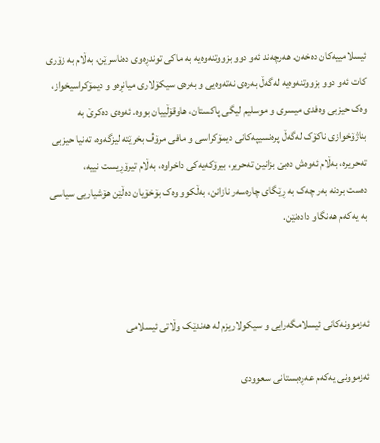ئیسلامییەکان دەخەن. هەرچەند ئەو دوو بزووتنەوەیە بە ماکی توندڕەوی دەناسرێن، بەڵام بە زۆری کات ئەو دوو بزووتنەوەیە لەگەڵ بەرەی نەتەوەیی و بەرەی سیکۆلاری میانڕەو و دیمۆکراسیخواز، وەک حیزبی وەفدی میسری و موسلیم لیگی پاکستان، هاوقۆڵییان بووه. ئەوەی دەکرێ بە بناژۆخوازی ناکۆک لەگەڵ پرەنسیپەکانی دیمۆکراسی و مافی مرۆڤ بخرێتە لیزگەوه، تەنیا حیزبی تەحریره، بەڵام ئەوەش دەبێ بزانین تەحریر، بیرۆکەیەکی داخراوه، بەڵام تیرۆڕیست نییە، دەست ‌بردنە بەر چەک بە ڕێگای چارەسەر نازانن، بەڵکوو وەک بۆخۆیان دەڵێن هۆشیاریی سیاسی بە یەکەم هەنگاو دادەنێن.



ئەزموونەکانی ئیسلامگەرایی و سیکولاریزم لە هەندێک وڵاتی ئیسلامی

ئەزموونی یەکەم عەڕەبستانی سعوودی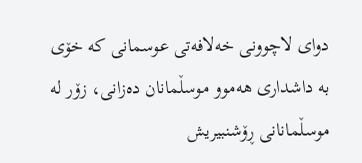دوای لاچوونی خەلافەتی عوسمانی کە خۆی بە دا‌شداری هەموو موسڵمانان دەزانی، زۆر لە موسڵمانانی ڕۆشنبیریش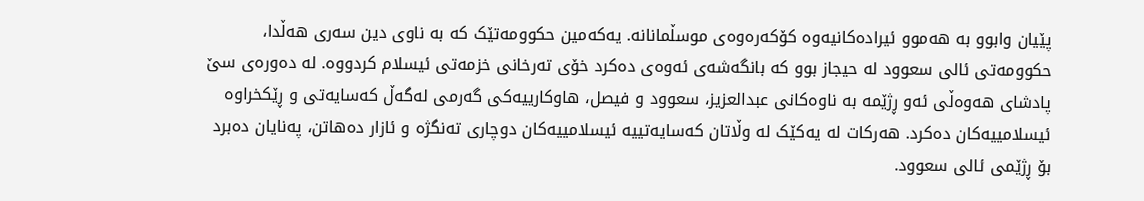پێیان وابوو بە هەموو ئیرادەکانیەوە کۆکەرەوەی موسڵمانانه. یەکەمین حکوومەتێک کە بە ناوی دین سەری هەڵدا، حکوومەتی ئالی سعوود لە حیجاز بوو کە بانگەشەی ئەوەی دەکرد خۆی تەرخانی خزمەتی ئیسلام کردووه. لە دەورەی سێ پادشای هەوەڵی ئەو ڕژێمە بە ناوەکانی عبدالعزیز، سعوود و فیصل، هاوکارییەکی گەرمی لەگەڵ کەسایەتی و ڕێکخراوە ئیسلامییەکان دەکرد. هەرکات لە یەکێک لە وڵاتان کەسایەتییە ئیسلامییەکان دوچاری تەنگژە و ئازار دەهاتن، پەنایان دەبرد بۆ ڕژێمی ئالی سعوود.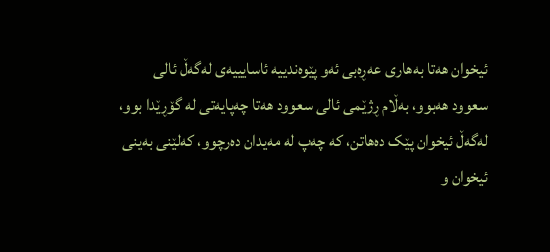ئیخوان هەتا بەهاری عەڕەبی ئەو پێوەندییە ئاسا‌یییەی لەگەڵ ئالی سعوود هەبوو، بەڵام ڕژێمی ئالی سعوود هەتا چەپایەتی لە گۆڕێدا بوو، لەگەڵ ئیخوان پێک دەهاتن، کە چەپ لە مەیدان دەرچوو، کەلێنی بەینی ئیخوان و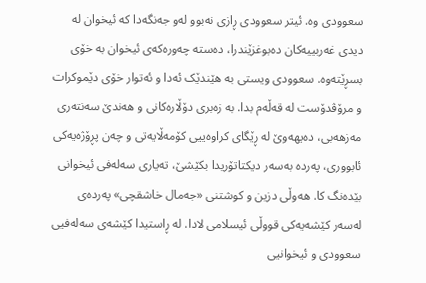سعوودی وه. ئیتر سعوودی ڕازی نەبوو لەو جەنگەدا کە ئیخوان لە دیدی غەربییەکان دەبوغزێندرا، دەستە چەورەکەی ئیخوان بە خۆی بسڕێتەوه. سعوودی ویستی بە هێندێک ئەدا و ئەتوار خۆی دێموکرات و مرۆڤدۆست لە قەڵەم بدا. بە زەبری دۆڵارەکانی و هەندێ سەنتەری مەزهەبی، دەیهەوێ لە ڕێگای کراوەییی کۆمەڵایەتی و چەن پڕۆژەیەکی ئابووری، پەردە بەسەر دیکتاتۆریدا بکێشێ، تەیاری سەلەفی ئیخوانی بێدەنگ کا. هەوڵی دزین و کوشتنی «جەمال خاشقچی» پەردەی لەسەر کێشەیەکی قووڵی ئیسلامی لادا. لە ڕاستیدا کێشەی سەلەفیی سعوودی و ئیخوانیی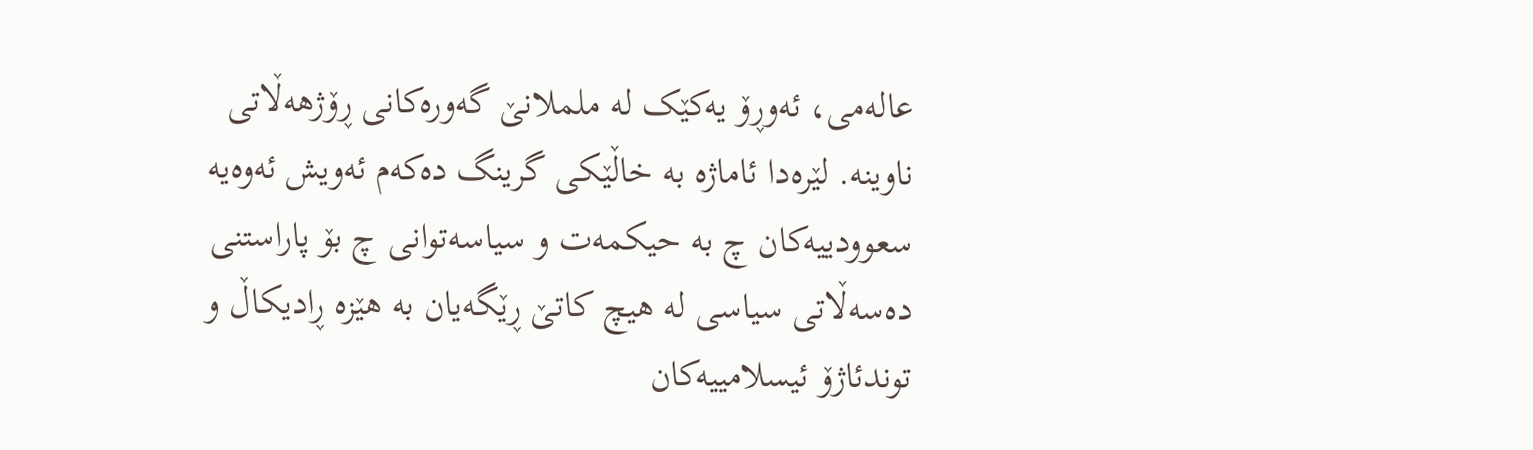عالەمی، ئەوڕۆ یەکێک لە ململانێ گەورەکانی ڕۆژهەڵاتی ناوینه. لێرەدا ئاماژە بە خاڵێکی گرینگ دەکەم ئەویش ئەوەیە سعوودییەکان چ بە حیکمەت و سیاسەتوانی چ بۆ پاراستنی دەسەڵاتی سیاسی لە هیچ کاتێ ڕێگەیان بە هێزە ڕادیکاڵ و توندئاژۆ ئیسلامییەکان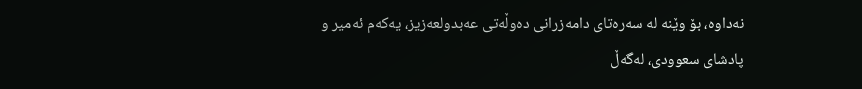نەداوه، بۆ وێنە لە سەرەتای دامەزرانی دەوڵەتی عەبدولعەزیز، یەکەم ئەمیر و پادشای سعوودی، لەگەڵ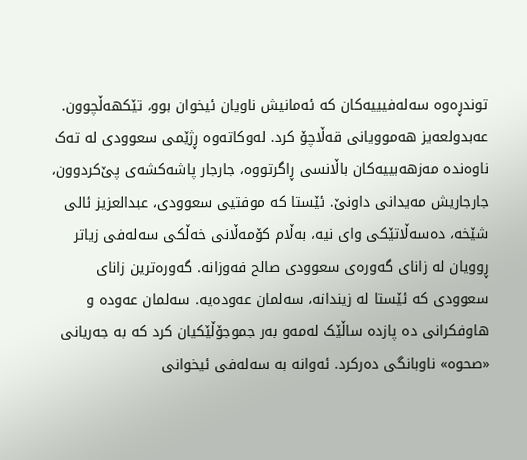توندڕەوە سەلەفیییەکان کە ئەمانیش ناویان ئیخوان بوو، تێکهەڵچوون. عەبدولعەیز هەموویانی قەڵاچۆ کرد. لەوکاتەوە ڕژێمی سعوودی لە تەک ناوەندە مەزهەبییەکان باڵانسی ڕاگرتووه، جارجار پاشەکشەی پێ‌کردوون، جارجاریش مەیدانی داونێ. ئێستا کە موفتیی سعوودی، عبدالعزیز ئالی شێخه، دەسەڵاتێکی وای نیه، بەڵام کۆمەڵانی خەڵکی سەلەفی زیاتر ڕوویان لە زانای گەورەی سعوودی صالح فەوزانه. گەورەترین زانای سعوودی کە ئێستا لە زیندانه، سەلمان عەودەیه. سەلمان عەودە و هاوفکرانی دە پازدە ساڵێک لەمەو بەر جموجۆڵێکیان کرد کە بە جەریانی «صحوه» ناوبانگی دەرکرد. ئەوانە بە سەلەفی ئیخوانی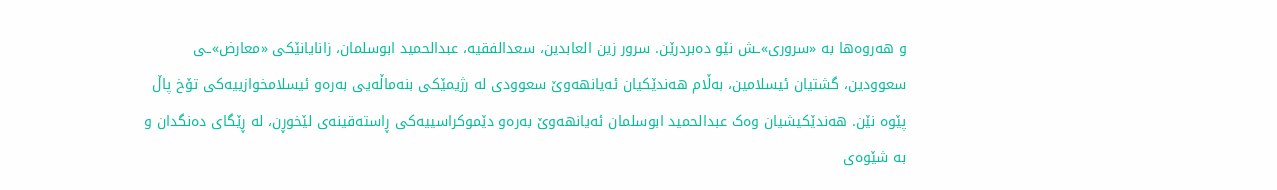و هەروەها بە «سروری»ـش نێو دەبردرێن. سرور زین العابدین، سعدالفقیه، عبدالحمید ابوسلمان، زانایانێکی «معارض»ـی سعوودین، گشتیان ئیسلامین، بەڵام هەندێکیان ئەیانهەوێ سعوودی لە رژیمێکی بنەماڵەیی بەرەو ئیسلامخوازییەکی تۆخ پاڵ پێوە نێن. هەندێکیشیان وەک عبدالحمید ابوسلمان ئەیانهەوێ بەرەو دێموکراسییەکی ڕاستەقینەی لێخوڕن، لە ڕێگای دەنگدان و بە شێوەی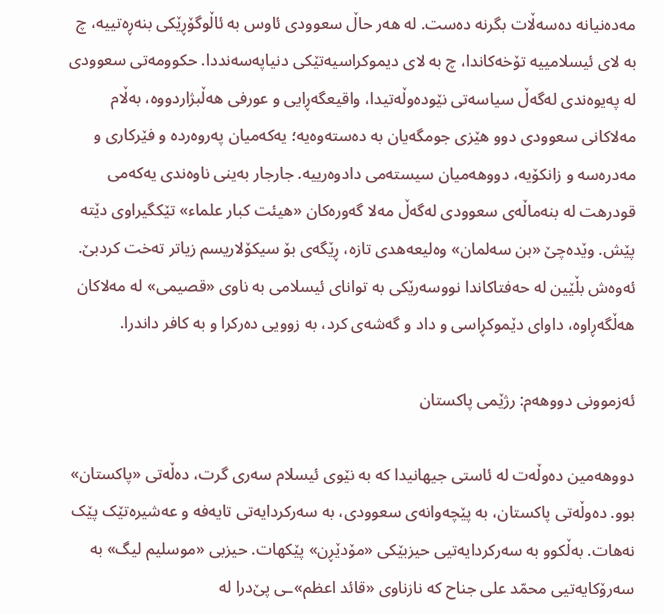مەدەنیانە دەسەڵات بگرنە دەست. لە هەر حاڵ سعوودی ئاوس بە ئاڵوگۆڕێکی بنەڕەتییه، چ بە لای ئیسلامییە تۆخەکاندا، چ بە لای دیموکراسیەتێکی دنیاپەسەنددا. حکوومەتی سعوودی لە پەیوەندی لەگەڵ سیاسەتی نێودەوڵەتیدا، واقیعگەڕایی و عورفی هەڵبژاردووه، بەڵام مەلاکانی سعوودی دوو هێزی جومگەیان بە دەستەوەیه؛ یەکەمیان پەروەردە و فێرکاری و مەدرەسە و زانکۆیه، دووهەمیان سیستەمی دادوەر‌ییه. جارجار بەینی ناوەندی یەکەمی قودرهت لە بنەماڵەی سعوودی لەگەڵ مەلا گەورەکان «هیئت کبار علماء» تێکگیراوی دێتە پێش. وێدەچێ «بن سەلمان» وەلیعەهدی تازه، ڕێگەی بۆ سیکۆلاریسم زیاتر تەخت کردبێ. ئەوەش بڵێین لە حەفتاکاندا نووسەرێکی بە توانای ئیسلامی بە ناوی «قصیمی» لە مەلاکان هەڵگەڕاوه، داوای دێموکڕاسی و داد و گەشەی کرد، بە زوویی دەرکرا و بە کافر داندرا.

ئەزموونی دووهەم: رژێمی پاکستان

دووهەمین دەوڵەت لە ئاستی جیهانیدا کە بە نێوی ئیسلام سەری گرت، دەڵەتی «پاکستان» بوو. دەوڵەتی پاکستان، بە پێچەوانەی سعوودی، بە سەرکردایەتی تایەفە و عەشیرەتێک پێک نەهات. بەڵکوو بە سەرکردایەتیی حیزبێکی «مۆدێڕن» پێکهات. حیزبی «موسلیم لیگ» بە سەرۆکایەتیی محمّد علی جناح کە نازناوی «قائد اعظم»ـی پێ‌درا لە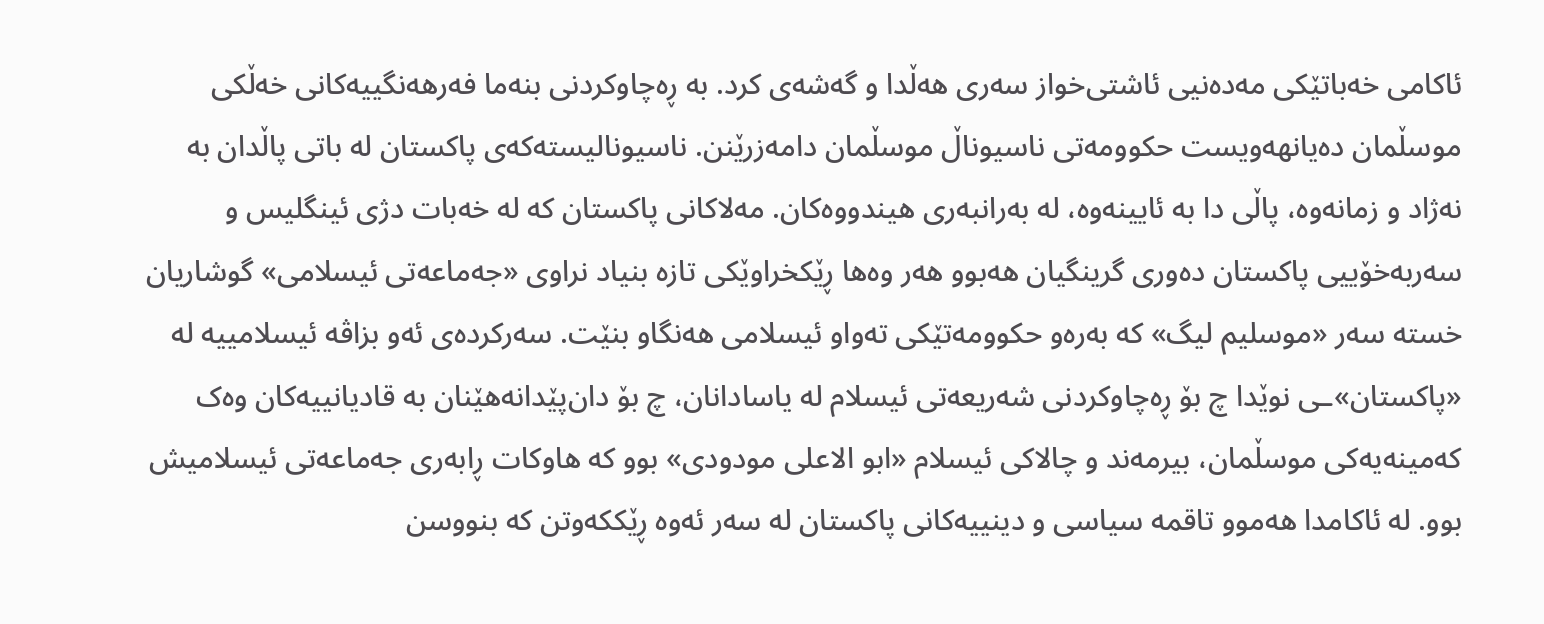ئاکامی خەباتێکی مەدەنیی ئاشتی‌خواز سەری هەڵدا و گەشەی کرد. بە ڕەچاوکردنی بنەما فەرهەنگییەکانی خەڵکی موسڵمان دەیانهەویست حکوومەتی ناسیوناڵ موسڵمان دامەزرێنن. ناسیونالیستەکەی پاکستان لە باتی پاڵدان بە نەژاد و زمانەوه، پاڵی دا بە ئایینەوه، لە بەرانبەری هیندووەکان. مەلاکانی پاکستان کە لە خەبات دژی ئینگلیس و سەربەخۆییی پاکستان دەوری گرینگیان هەبوو هەر وەها ڕێکخراوێکی تازە بنیاد نراوی «جەماعەتی ئیسلامی» گوشاریان خستە سەر «موسلیم لیگ» کە بەرەو حکوومەتێکی تەواو ئیسلامی هەنگاو بنێت. سەرکردەی ئەو بزاڤە ئیسلامییە لە «پاکستان»ـی نوێدا چ بۆ ڕەچاوکردنی شەریعەتی ئیسلام لە یاسادانان، چ بۆ دان‌پێدانەهێنان بە قادیانییەکان وەک کەمینەیەکی موسڵمان، بیرمەند و چالاکی ئیسلام «ابو الاعلی مودودی» بوو کە هاوکات ڕابەری جەماعەتی ئیسلامیش بوو. لە ئاکامدا هەموو تاقمە سیاسی و دینییەکانی پاکستان لە سەر ئەوە ڕێککەوتن کە بنووسن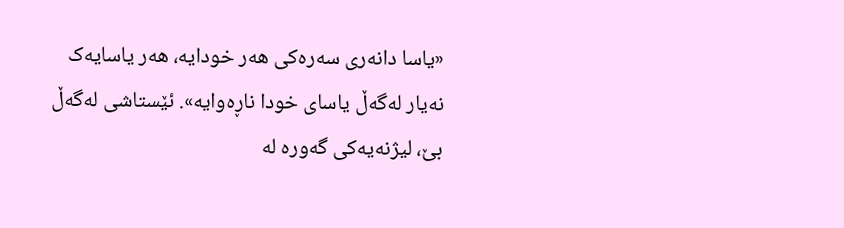«یاسا دانەری سەرەکی هەر خودایه، هەر یاسایەک نەیار لەگەڵ یاسای خودا ناڕەوایه». ئێستاشی لەگەڵ بێ، لیژنەیەکی گەورە لە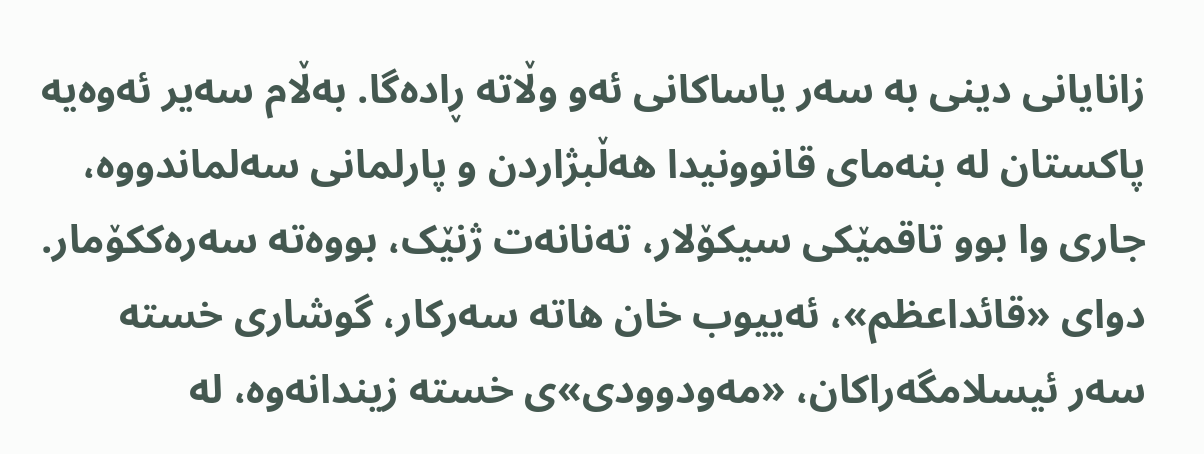زانایانی دینی بە سەر یاساکانی ئەو وڵاتە ڕادەگا. بەڵام سەیر ئەوەیە پاکستان لە بنەمای قانوونیدا هەڵبژاردن و پارلمانی سەلماندووه، جاری وا بوو تاقمێکی سیکۆلار، تەنانەت ژنێک، بووەتە سەرەککۆمار. دوای «قائداعظم»، ئەییوب خان هاتە سەرکار، گوشاری خستە سەر ئیسلامگەراکان، «مەودوودی»ی خستە زیندانەوه، لە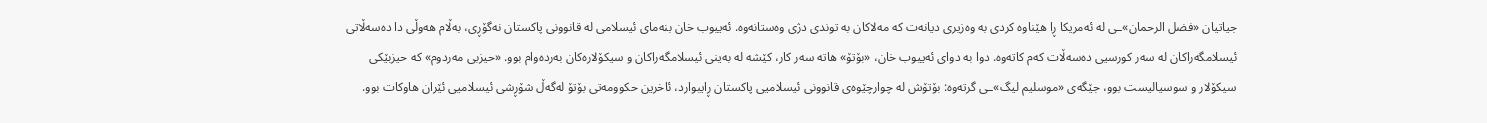جیاتیان «فضل الرحمان»ـی لە ئەمریکا ڕا هێناوە کردی بە وەزیری دیانەت کە مەلاکان بە توندی دژی وەستانەوە. ئەییوب خان بنەمای ئیسلامی لە قانوونی پاکستان نەگۆڕی، بەڵام هەوڵی دا دەسەڵاتی ئیسلامگەراکان لە سەر کورسیی دەسەڵات کەم کاتەوه. دوا بە دوای ئەییوب خان، «بۆتۆ» هاتە سەر کار، کێشە لە بەینی ئیسلامگەراکان و سیکۆلارەکان بەردەوام بوو. «حیزبی مەردوم» کە حیزبێکی سیکۆلار و سوسیالیست بوو، جێگەی «موسلیم لیگ»ـی گرتەوه: بۆتۆش لە چوارچێوەی قانوونی ئیسلامیی پاکستان ڕایبوارد، ئاخرین حکوومەتی بۆتۆ لەگەڵ شۆڕشی ئیسلامیی ئێران هاوکات بوو.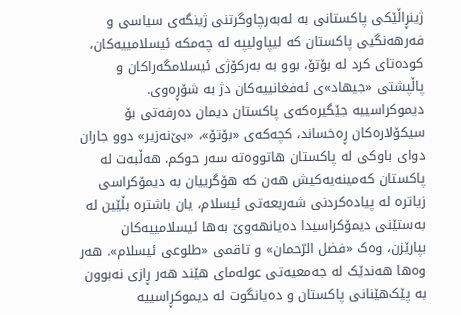ژینڕاڵێکی پاکستانی بە لەبەرچاوگرتنی ژینگەی سیاسی و فەرهەنگیی پاکستان کە لیپاولیپە لە چەمکە ئیسلامییەکان، کودەتای کرد لە بۆتۆ، بوو بە بەرکۆژی ئیسلامگەراکان و پاڵپشتی «جیهاد»ی ئەفغانییەکان دژ بە شۆڕەوی. دیموکراسییە جێگیرەکەی پاکستان دیمان دەرفەتی بۆ سیکۆلارەکان ڕەخساند، کچەکەی «بۆتۆ»، «بێ‌نەزیر» دوو جاران دوای باوکی لە پاکستان هاتووەتە سەر حوکم. هەڵبەت لە پاکستان کەمینەیەکیش هەن کە هۆگرییان بە دیمۆکراسی زیاترە لە پیادەکردنی شەریعەتی ئیسلام، یان باشترە بڵێین لە بەستێنی دیمۆکراسیدا دەیانهەوێ بەها ئیسلامییەکان بپارێزن، وەک «فضل الرّحمان» و تاقمی «طلوعی ئیسلام». هەر وەها هەندێک لە جەمعیەتی عولەمای هێند هەر ڕازی نەبوون بە پێک‌هێنانی پاکستان و دەیانگوت لە دیموکڕاسییە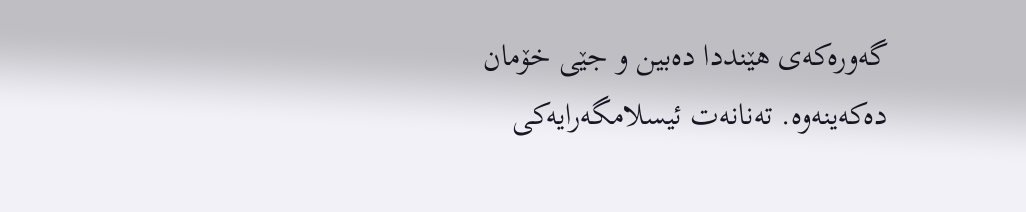گەورەکەی هێنددا دەبین و جێی خۆمان دەکەینەوه. تەنانەت ئیسلامگەرایەکی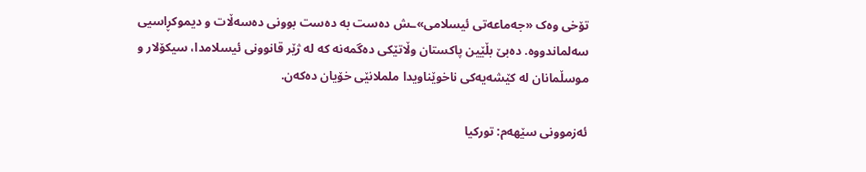تۆخی وەک «جەماعەتی ئیسلامی»ـش دەست بە دەست بوونی دەسەڵات و دیموکڕاسیی سەلماندووه. دەبێ بڵێین پاکستان وڵاتێکی دەگمەنە کە لە ژێر قانوونی ئیسلامدا، سیکۆلار و موسڵمانان لە کێشەیەکی ناخوێناویدا ململانێی خۆیان دەکەن.

ئەزموونی سێهەم: تورکیا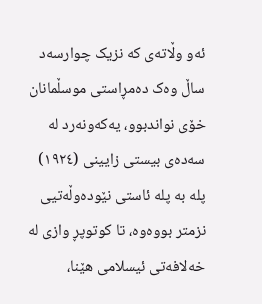ئەو وڵاتەی کە نزیک چوارسەد ساڵ وەک دەمڕاستی موسڵمانان خۆی نواندبوو، یەکەونەرد لە سەدەی بیستی زایینی (١٩٢٤) پلە بە پلە ئاستی نێودەوڵەتیی نزمتر بووەوه، تا کوتوپڕ وازی لە خەلافەتی ئیسلامی هێنا،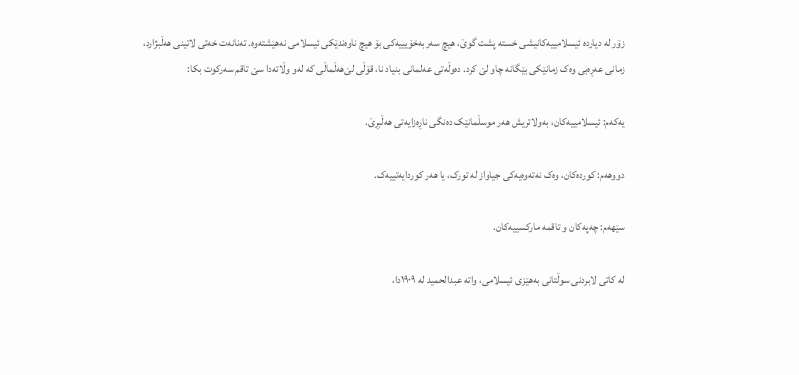زۆر لە دیاردە ئیسلامییەکانیشی خستە پشت گوێ، هیچ سەربەخۆیییەکی بۆ هیچ ناوەندێکی ئیسلامی نەهێشتەوه. تەنانەت خەتی لاتینی هەڵبژارد، زمانی عەڕەبی وەک زمانێکی بێگانە چاو لێ‌ کرد. دەوڵەتی عەلمانی بنیاد نا، قۆڵی لێ‌هەڵماڵی کە لەو وڵاتەدا سێ تاقم سەرکوت بکا:

یەکەم: ئیسلامییەکان، بەولاتریش هەر موسڵمانێک دەنگی ناڕەزایەتی هەڵبڕێ.

دووهەم: کوردەکان، وەک نەتەوەیەکی جیاواز لە تورک، یا هەر کوردایەتییەک.

سێهەم: چەپەکان و تاقمە مارکسییەکان.

لە کاتی لابردنی سوڵتانی بەهێزی ئیسلامی، واتە عبدالحمید لە ١٩٠٩دا،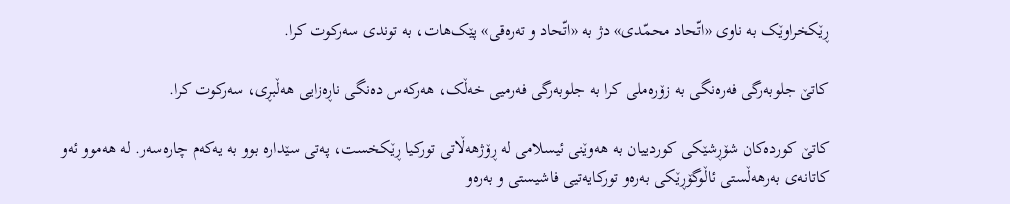ڕێکخراوێک بە ناوی «اتّحاد محمّدی» دژ بە «اتّحاد و تەرەقی» پێک‌هات، بە توندی سەرکوت کرا.

کاتێ جلوبەرگی فەرەنگی بە زۆرەملی کرا بە جلوبەرگی فەرمیی خەڵک، هەرکەس دەنگی ناڕەزایی هەڵبڕی، سەرکوت کرا.

کاتێ کوردەکان شۆڕشێکی کوردییان بە هەوێنی ئیسلامی لە ڕۆژهەڵاتی تورکیا ڕێکخست، پەتی سێدارە بوو بە یەکەم چارەسەر. لە هەموو ئەو کاتانەی بەرهەڵستی ئاڵوگۆڕێکی بەرەو تورکایەتیی فاشیستی و بەرەو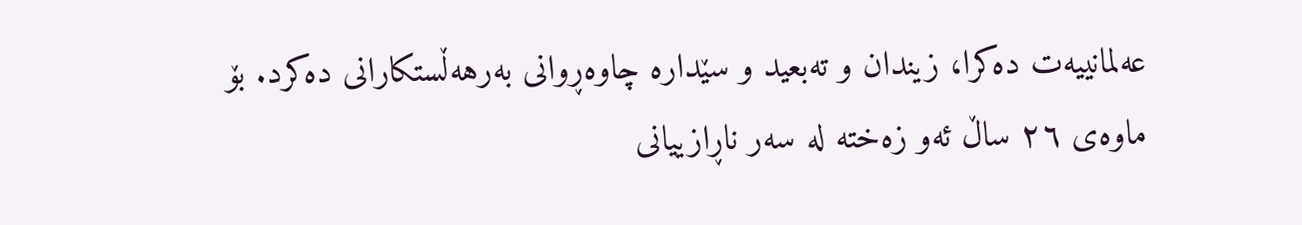عەلمانییەت دە‌کرا، زیندان و تەبعید و سێدارە چاوەڕوانی بەرهەڵستکارانی دەکرد. بۆ ماوەی ٢٦ ساڵ ئەو زەختە لە سەر ناڕازییانی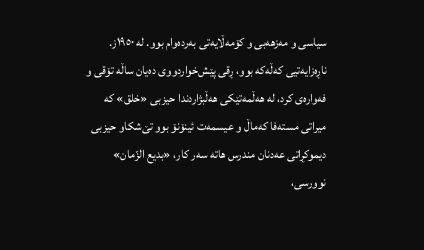سیاسی و مەزهەبی و کۆمەڵایەتی بەردەوام بوو. لە ١٩٥٠ز. ناڕەزایەتیی کەڵەکە بوو، ڕقی پێش‌خواردووی دەیان ساڵە تۆقی و فەوارەی کرد، لە هەڵمەتێکی هەڵبژاردندا حیزبی «خلق» کە میراتی مستەفا کەماڵ و عیسمەت ئینۆنۆ بوو تێ‌شکاو حیزبی دیموکڕاتی عەدنان مندرس هاتە سەر کار، «بدیع الزّمان» نوورسی،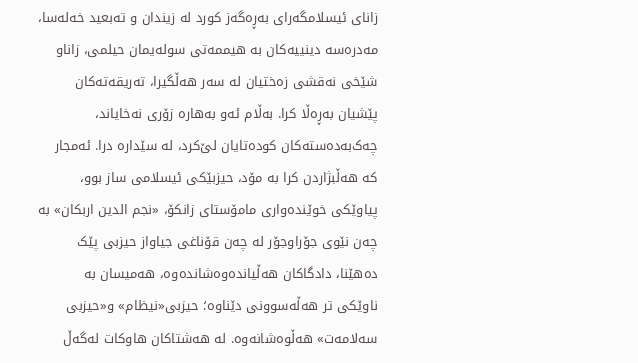زانای ئیسلامگەرای بەڕەگەز کورد لە زیندان و تەبعید خەلەسا، مەدرەسە دینییەکان بە هیممەتی سولەیمان حیلمی، زاناو شێخی نەقشی زەختیان لە سەر هەڵگیرا، تەریقەتەکان پێشیان بەڕەڵا کرا. بەڵام ئەو بەهارە زۆری نەخایاند، چەک‌بەدەستەکان کودەتایان لێ‌کرد، لە سێدارە درا. ئەمجار کە هەڵبژاردن کرا بە مۆد، حیزبێکی ئیسلامی ساز بوو، پیاوێکی خوێندەواری مامۆستای زانکۆ، «نجم الدین اربکان» بە چەن نێوی جۆراوجۆر لە چەن قۆناغی جیاواز حیزبی پێک دەهێنا، دادگاکان هەڵیاندەوەشاندەوه، هەمیسان بە ناوێکی ‌تر هەڵەسوونی دێناوه؛ حیزبی«نیظام» و«حیزبی سەلامەت» هەڵوەشانەوه. لە هەشتاکان هاوکات لەگەڵ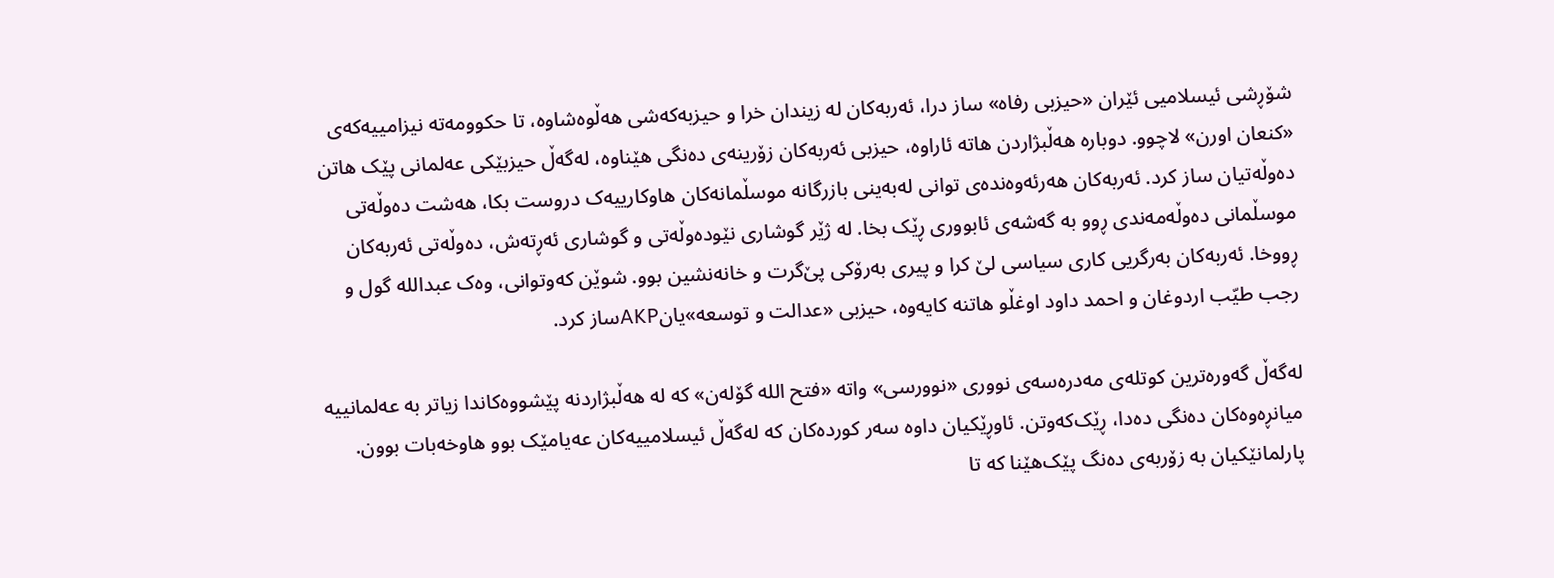شۆڕشی ئیسلامیی ئێران «حیزبی رفاه» ساز درا، ئەربەکان لە زیندان خرا و حیزبەکەشی هەڵوەشاوه، تا حکوومەتە نیزامییەکەی «کنعان اورن» لاچوو. دوبارە هەڵبژاردن هاتە ئاراوه، حیزبی ئەربەکان زۆرینەی دەنگی هێناوه، لەگەڵ حیزبێکی عەلمانی پێک هاتن دەوڵەتیان ساز کرد. ئەربەکان هەرئەوەندەی توانی لەبەینی باز‌رگانە موسڵمانەکان هاوکارییەک دروست بکا، هەشت دەوڵەتی موسڵمانی دەوڵەمەندی ڕوو بە گەشەی ئابووری ڕێک بخا. لە ژێر گوشاری نێودەوڵەتی و گوشاری ئەڕتەش، دەوڵەتی ئەربەکان ڕووخا. ئەربەکان بەرگریی کاری سیاسی لێ ‌کرا و پیری بەرۆکی پێ‌گرت و خانەنشین بوو. شوێن کەوتوانی، وەک عبداللە گول و رجب طیّب اردوغان و احمد داود اوغڵو هاتنە کایەوه، حیزبی «عدالت و توسعه»یانAKPساز کرد.

لەگەڵ‌‌ گەورەترین کوتلەی مەدرەسەی نووری «نوورسی» واتە «فتح اللە گۆلەن» کە لە هەڵبژاردنە پێشووەکاندا زیاتر بە عەلمانییە میانڕەوەکان دەنگی دەدا، ڕێک‌کەوتن. ئاوڕێکیان داوە سەر کوردەکان کە لەگەڵ ئیسلامییەکان عەیامێک بوو هاوخەبات بوون. پارلمانێکیان بە زۆربەی دەنگ پێک‌هێنا کە تا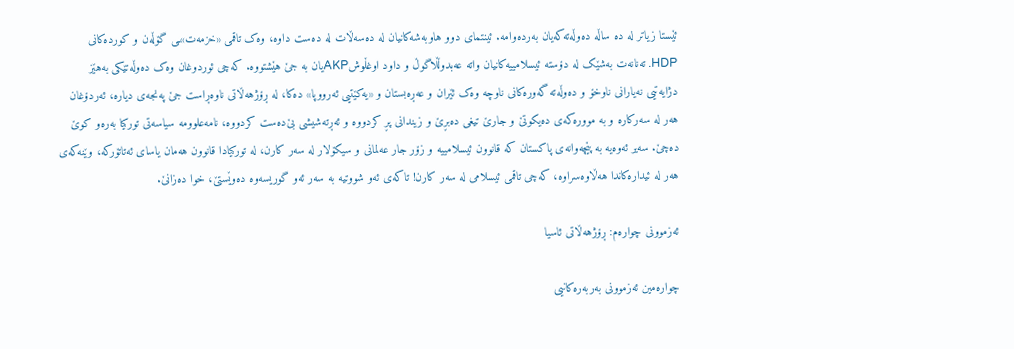ئێستا زیاتر لە دە ساڵە دەوڵەتەکەیان بەردەوامه. ئینتمای دوو هاوبەشەکانیان لە دەسەڵات لە دەست داوه، وەک تاقمی «خزمەت»ـی گۆڵەن و کوردەکانی HDP. تەنانەت بەشێک لە دۆستە ئیسلامییەکانیان واتە عەبدوڵڵاگوڵ و داود اوغڵوشAKPیان بە جێ هێشتووه. کەچی ئوردوغان وەک دەوڵەتێکی بەهێز دژایەتیی نەیارانی ناوخۆ و دەوڵەتە گەو‌رەکانی ناوچە وەک ئێران و عەڕەبستان و «یەکێتیی ئەرووپا» دەکا، لە ڕۆژهەڵاتی ناوەڕاست جێ پەنجەی دیاره، ئەردۆغان هەر لە سەرکارە و بە موورەکەی دەیکوتێ و جارێ تیغی دەبڕێ و زیندانی پڕ کردووە و ئەڕتەشیشی بێ‌دەست کردووه، نامەعلوومە سیاسەتی تورکیا بەرەو کوێ دەچێ. سەیر ئەوەیە بە پێچەوانەی پاکستان کە قانوون ئیسلامییە و زۆر جار عەلمانی و سیکۆلار لە سەر کارن، لە تورکیادا قانوون هه‌مان یاسای ئەتاتۆرکه، وێنەکەی هەر لە ئیدارەکاندا هەڵاوەسراوه، کەچی تاقمی ئیسلامی لە سەر کارن! تا‌کەی ئەو شووتیە بە سەر ئەو گوریسەوە دەوێستێ، خوا دەزانێ.

ئەزموونی چوارەم: ڕۆژهەڵاتی ئاسیا

چوارەمین ئەزموونی بەربەرەکانیی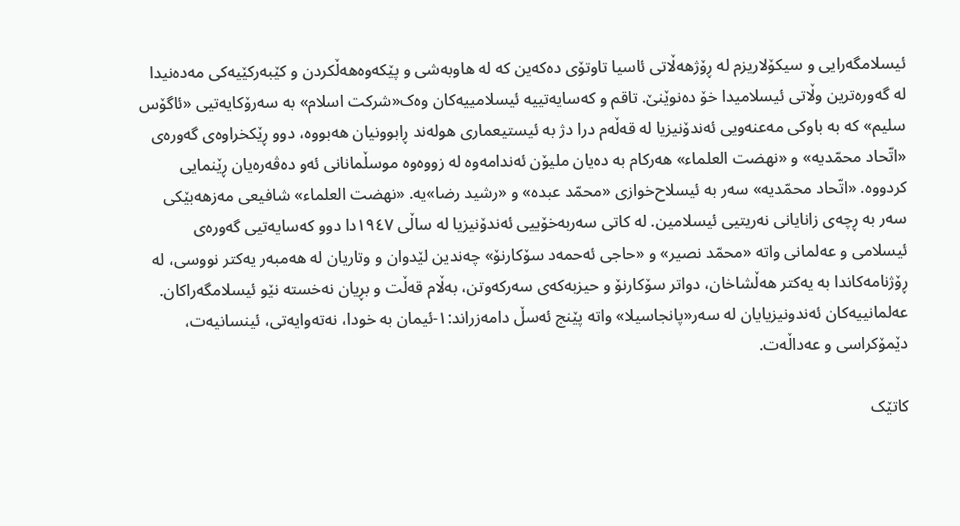ئیسلامگەرایی و سیکۆلاریزم لە ڕۆژهەڵاتی ئاسیا تاوتۆی دەکەین کە لە هاوبە‌‌شی و پێکەوەهەڵکردن و کێبەرکێیەکی مەدەنیدا لە گەورەترین وڵاتی ئیسلامیدا خۆ دەنوێنێ. تاقم و کەسایەتییە ئیسلامییەکان وەک«شرکت اسلام» بە سەرۆکایەتیی «ئاگۆس سلیم» کە بە باوکی مەعنەویی ئەندۆنیزیا لە قەڵەم درا دژ بە ئیستیعماری هولەند ڕابوونیان هەبووه، دوو ڕێکخراوەی گەورەی «اتّحاد محمّدیه» و «نهضت العلماء» هەرکام بە دەیان ملیۆن ئەندامەوە لە زووەوە موسڵمانانی ئەو دەڤەرەیان ڕێنمایی کردووه. «اتّحاد محمّدیه» سەر بە ئیسلاح‌خوازی «محمّد عبده» و «ر‌شید رضا»یه. «نهضت العلماء» شافیعی مەزهەبێکی سەر بە ڕچەی زانایانی نەریتیی ئیسلامین. لە کاتی سەربەخۆییی ئەندۆنیزیا لە ساڵی ١٩٤٧دا دوو کەسایەتیی گەورەی ئیسلامی و عەلمانی واته «محمّد نصیر» و «حاجی ئەحمەد سۆکارنۆ» چەندین لێدوان و وتاریان لە هەمبەر یەکتر نووسی، لە ڕۆژنامەکاندا بە یەکتر هەڵشاخان، دواتر سۆکارنۆ و حیزبەکەی سەرکەوتن، بەڵام قەڵت و بڕیان نەخستە نێو ئیسلامگەراکان. عەلمانییەکان ئەندونیزیایان لە سەر«پانجاسیلا» واتە پێنج ئەسڵ دامەزراند:١-ئیمان بە خودا، نەتەوایەتی، ئینسانیەت، دێمۆکراسی و عەداڵەت.

کاتێک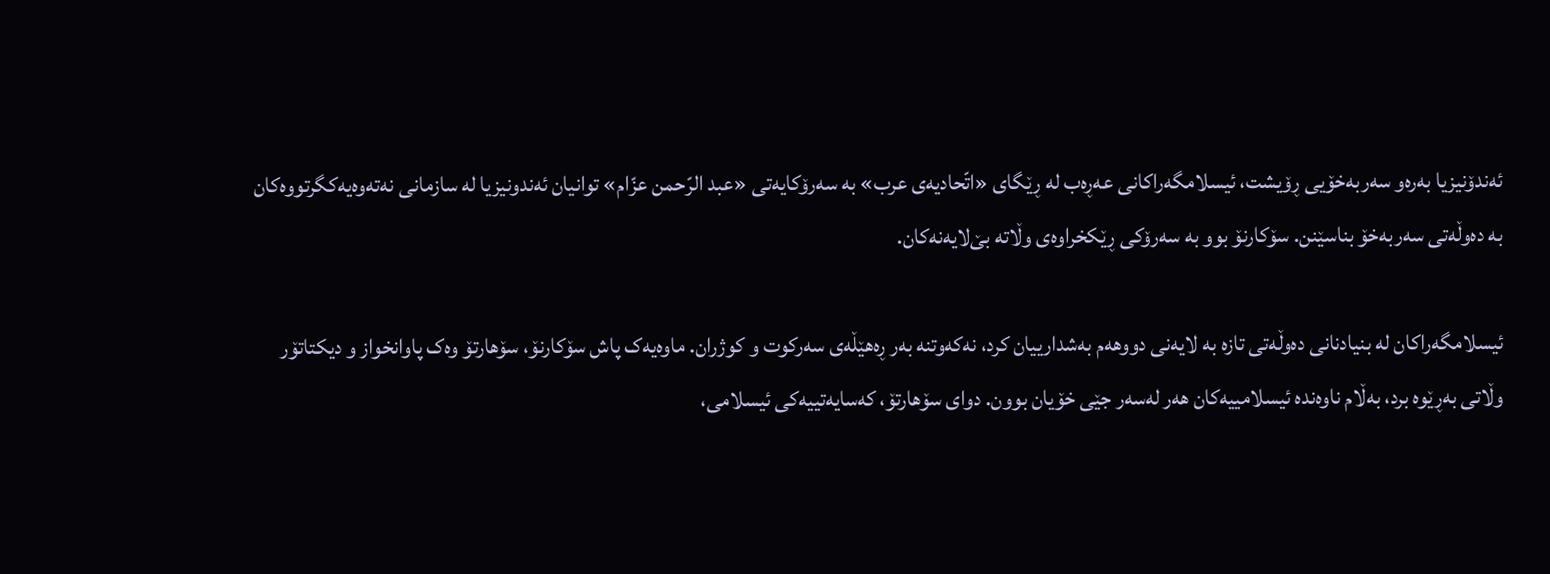ئەندۆنیزیا بەرەو سەربەخۆیی ڕۆیشت، ئیسلامگەراکانی عەڕەب لە ڕێگای «اتّحادیەی عرب» بە سەرۆکایەتی «عبد الرّحمن عزّام» توانیان ئەندونیزیا لە سازمانی نەتەوەیەکگرتووەکان بە دەوڵەتی سەربەخۆ بناسێنن. سۆکارنۆ بوو بە سەرۆکی ڕێکخراوەی وڵاتە بێ‌لایەنەکان.

ئیسلامگەراکان لە بنیادنانی دەوڵەتی تازە بە لایەنی دووهەم بەشدارییان کرد، نەکەوتنە بەر ڕەهێڵەی سەرکوت و کوژران. ماوەیەک پاش سۆکارنۆ، سۆهارتۆ وەک پاوانخواز و دیکتاتۆر وڵاتی بەڕێوە برد، بەڵام ناوەندە ئیسلامییەکان هەر لەسەر جێی خۆیان بوون. دوای سۆهارتۆ، کەسایەتییەکی ئیسلامی،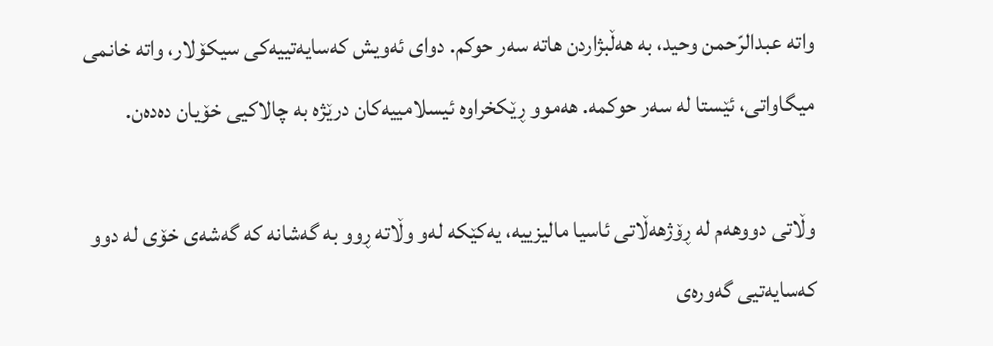واتە عبدالرّحمن وحید، بە هەڵبژاردن هاتە سەر حوکم. دوای ئەویش کەسایەتییەکی سیکۆلار، واتە خانمی میگاواتی، ئێستا لە سەر حوکمه. هەموو ڕێکخراوە ئیسلامییەکان درێژە بە چالاکیی خۆیان دەدەن.

وڵاتی دووهەم لە ڕۆژهەڵاتی ئاسیا مالیزییه، یەکێکە لەو وڵاتە ڕوو بە گەشانە کە گەشەی خۆی لە دوو کەسایەتیی گەورەی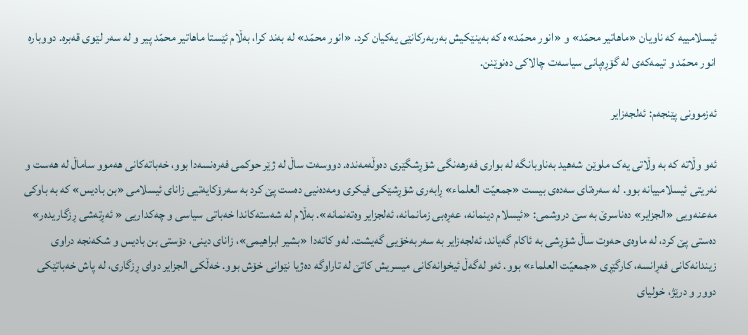ئیسلامییە کە ناویان «ماهاتیر محمّد» و «انور محمّد»ە کە بەینێکیش بەربەرکانێی یەکیان کرد. «انور محمّد» لە بەند کرا، بەڵام ئێستا ماهاتیر محمّد پیر و لە سەر لێوی قەبره. دووبارە انور محمّد و تیمەکەی لە گۆڕەپانی سیاسەت چالاکی دەنوێنن.

ئەزموونی پێنجەم: ئەلجەزایر

ئەو وڵاتە کە بە وڵاتی یەک ملوێن شەهید بەناوبانگە لە بواری فەرهەنگی شۆڕشگێری دەوڵەمەنده. دووسەت ساڵ لە ژێر حوکمی فەرەنسەدا بوو، خەباتەکانی هەموو ساماڵ لە هەست و نەریتی ئیسلامییانە بوو. لە سەرەتای سەدەی بیست «جمعیّت العلماء» ڕابەری شۆڕشێکی فیکری ومەدەنیی دەست پێ ‌کرد بە سەرۆکایەتیی زانای ئیسلامی «بن بادیس» کە بە باوکی مەعنەویی «الجزایر» دەناسرێ بە سێ دروشمی: «ئیسلام دینمانه، عەڕەبی زمانمانه، ئەلجزایر وەتەنمانه». بەڵام لە شەستەکاندا خەباتی سیاسی و چەکداریی « ئەڕتەشی ڕزگاریدەر» دەستی پێ ‌کرد، لە ماوەی حەوت ساڵ شۆڕشی بە ئاکام گەیاند، ئەلجەزایر بە سەربەخۆیی گەیشت. لەو کاتەدا «بشیر ابراهیمی»، زانای دینی، دۆستی بن بادیس و شکەنجە دراوی زیندانەکانی فەڕانسە، کارگێڕی «جمعیّت العلماء» بوو. ئەو لەگەڵ ئیخوانەکانی میسریش کاتێ لە تاراوگە دەژیا نێوانی خۆش بوو. خەڵکی الجزایر دوای ڕزگاری، لە پاش خەباتێکی دوور و درێژ، خولیای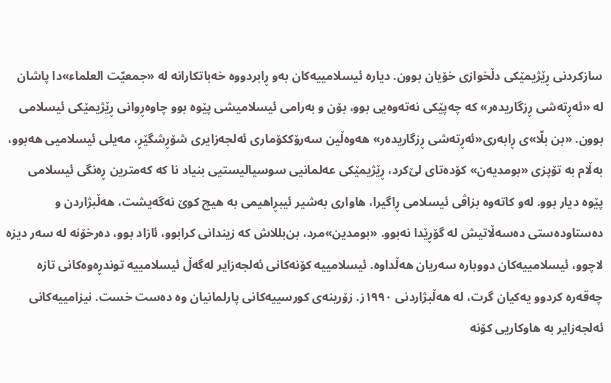سازکردنی ڕێژیمێکی دڵخوازی خۆیان بوون. دیارە ئیسلامییەکان بەو ڕابردووە خەباتکارانە لە «جمعیّت العلماء»دا پاشان لە «ئەڕتەشی ڕزگاریدەر» کە چەپێکی نەتەوەیی بوو، بۆن و بەرامی ئیسلامیشی پێوە بوو چاوەڕوانی ڕێژیمێکی ئیسلامی بوون. «بن بلّا»ی ڕابەری«ئەڕتەشی ڕزگاریدەر» هەوەڵین سەرۆککۆماری ئەلجەزایری شۆڕشگێڕ، مەیلی ئیسلامیی هەبوو، بەڵام بە تۆپزی «بومدیەن» کۆدەتای لێ‌کرد، ڕێژیمێکی عەلمانیی سوسیالیستیی بنیاد نا کە کەمترین ڕەنگی ئیسلامی پێوە دیار بوو. لەو کاتەوە بزاڤی ئیسلامی ڕاگیرا، هاواری بەشیر ئیبڕاهیمی بە هیچ کوێ نەگەیشت، هەڵبژاردن و دەستاودەستی دەسەڵاتیش لە گۆڕێدا نەبوو. «بومدین»مرد، بن‌بللاش کە زیندانی کرابوو، ئازاد بوو، دەرخۆنە لە سەر دیزە لاچوو، ئیسلامییەکان دووبارە سەریان هەڵداوه. ئیسلامییە کۆنەکانی ئەلجەزایر لەگەڵ ئیسلامییە توندڕەوەکانی تازە چەقەرە کردوو یەکیان گرت، لە هەڵبژاردنی ١٩٩٠ز. زۆرینەی کورسییەکانی پارلمانیان وە دەست خست. نیزامییەکانی ئەلجەزایر بە هاوکاریی کۆنە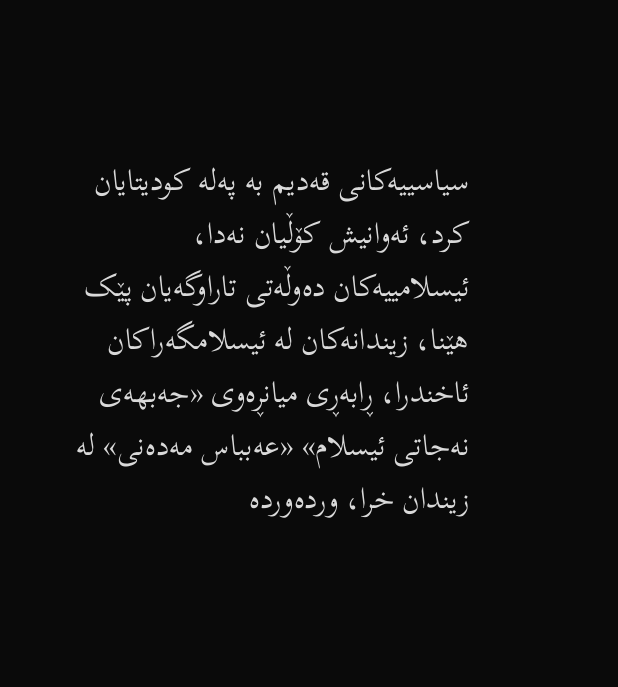سیاسییەکانی قەدیم بە پەلە کودیتایان کرد، ئەوانیش کۆڵیان نەدا، ئیسلامییەکان دەوڵەتی تاراوگەیان پێک هێنا، زیندانەکان لە ئیسلامگەراکان ئاخندرا، ڕابەڕی میانڕەوی «جەبهەی نەجاتی ئیسلام» «عەبباس مەدەنی» لە زیندان خرا، وردەوردە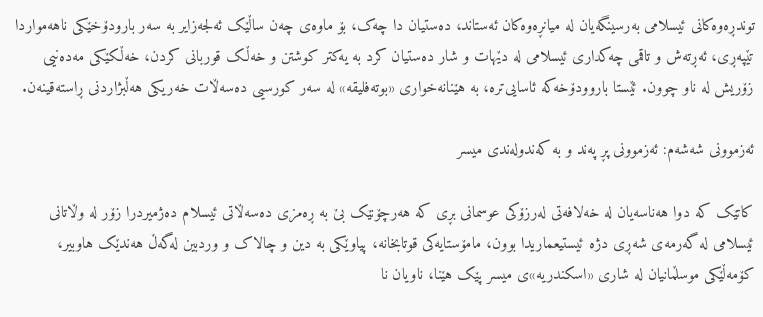توندڕەوەکانی ئیسلامی بەرسینگەیان لە میانڕەوەکان ئەستاند، دەستیان دا چەک، بۆ ماوەی چەن ساڵێک ئەلجەزایر بە سەر بارودۆخێکی ناهەمواردا تێپەڕی، ئەڕتەش و تاقمی چەکداری ئیسلامی لە دێهات و شار دەستیان کرد بە یەکتر کوشتن و خەڵک قوربانی کردن، خەڵکێکی مەدەنیی زۆریش لە ناو چوون. ئێستا باروودۆخەکە ئاسایی‌تره، بە هێنانەخواری «بوتەفلیقه» لە سەر کورسیی دەسەڵات خەریکی هەڵبژاردنی ڕاستەقینەن.

ئەزموونی شەشەم: ئەزموونی پڕ پەند و بە کەندولەندی میسر

کاتێک کە دوا هەناسەیان لە خەلافەتی لەرزۆکی عوسمانی بڕی کە هەرچۆنێک بێ بە ڕەمزی دەسەڵاتی ئیسلام دەژمیردرا زۆر لە وڵاتانی ئیسلامی لە گەرمەی شەڕی دژە ئیستیعماریدا بوون، مامۆستایە‌کی قوتابخانه، پیاوێکی بە دین و چالاک و وردبین لەگەڵ هەندێک هاوبیر، کۆمەڵێکی موسڵمانیان لە شاری «اسکندریه»ی میسر پێک هێنا، ناویان نا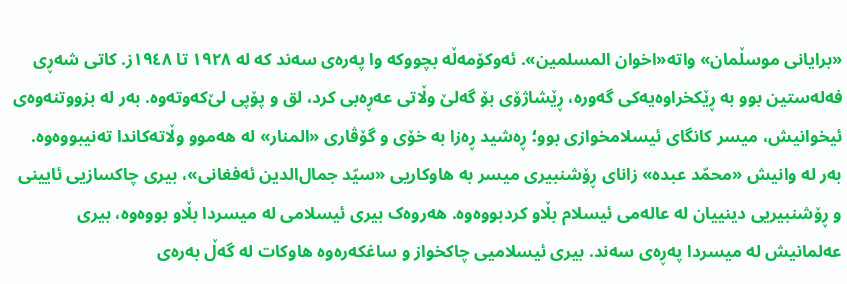«برایانی موسڵمان» واته«اخوان المسلمین». ئەوکۆمەڵە بچووکە وا پەرەی سەند کە لە ١٩٢٨ تا ١٩٤٨ز. کاتی شەڕی فەلەستین بوو بە ڕێکخراوەیەکی گەوره، ڕێشاژۆی بۆ گەلێ وڵاتی عەڕەبی کرد، لق و پۆپی لێ‌کەوتەوه. بەر لە بزووتنەوەی ئیخوانیش، میسر کانگای ئیسلامخوازی بوو؛ ڕەشید ڕەزا بە خۆی و گۆڤاری «المنار» لە هەموو وڵاتەکاندا تەنیبووەوه. بەر لە وانیش «محمّد عبده» زانای ڕۆشنبیری میسر بە هاوکاریی «سیّد جمال‌الدین ئەفغانی»، بیری چاکسازیی ئایینی و ڕۆشنبیریی دینییان لە عالەمی ئیسلام بڵاو کردبووە‌وه. هەروەک بیری ئیسلامی لە میسردا بڵاو بووەوه، بیری عەلمانیش لە میسردا پەڕەی سەند. بیری ئیسلامیی چاکخواز و ساغکەرەوە هاوکات لە گەڵ بەرەی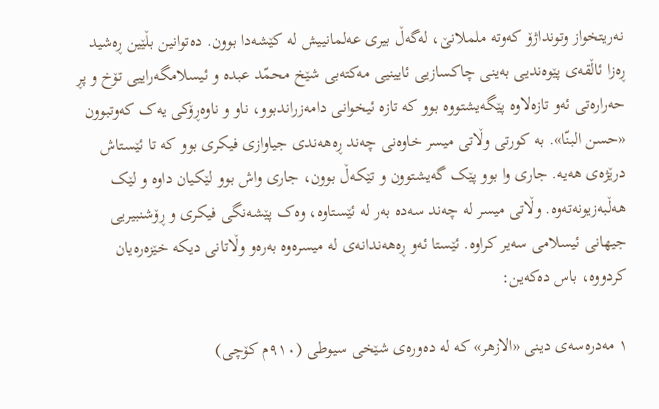نەریتخواز وتونداژۆ کەوتە ململانێ، لەگەڵ بیری عەلمانییش لە کێشەدا بوون. دەتوانین بڵێین ڕەشید ڕەزا ئاڵقەی پێوەندیی بەینی چاکسازیی ئایینیی مەکتەبی شێخ محمّد عبدە و ئیسلامگەراییی تۆخ و پڕ حەرارەتی ئەو تازەلاوە پێگەیشتووە بوو کە تازە ئیخوانی دامەزراندبوو، ناو و ناوەڕۆکی یەک کەوتبوون «حسن البنّا». بە کورتی وڵاتی میسر خاوەنی چەند ڕەهەندی جیاوازی فیکری بوو کە تا ئێستاش درێژەی هەیه. جاری وا بوو پێک گەیشتوون و تێکەڵ بوون، جاری واش بوو لێکیان داوە و لێک هەڵبەزیونەتەوه. وڵاتی میسر لە چەند سەدە بەر لە ئێستاوە، وەک پێشەنگی فیکری و ڕۆشنبیریی جیهانی ئیسلامی سەیر کراوه. ئێستا ئەو ڕەهەندانەی لە میسرەوە بەرەو وڵاتانی دیکە خێزەرەیان کردووه، باس دەکەین:

١ مەدرەسەی دینی «الازهر» کە لە دەورەی شێخی سیوطی (٩١٠م کۆچی)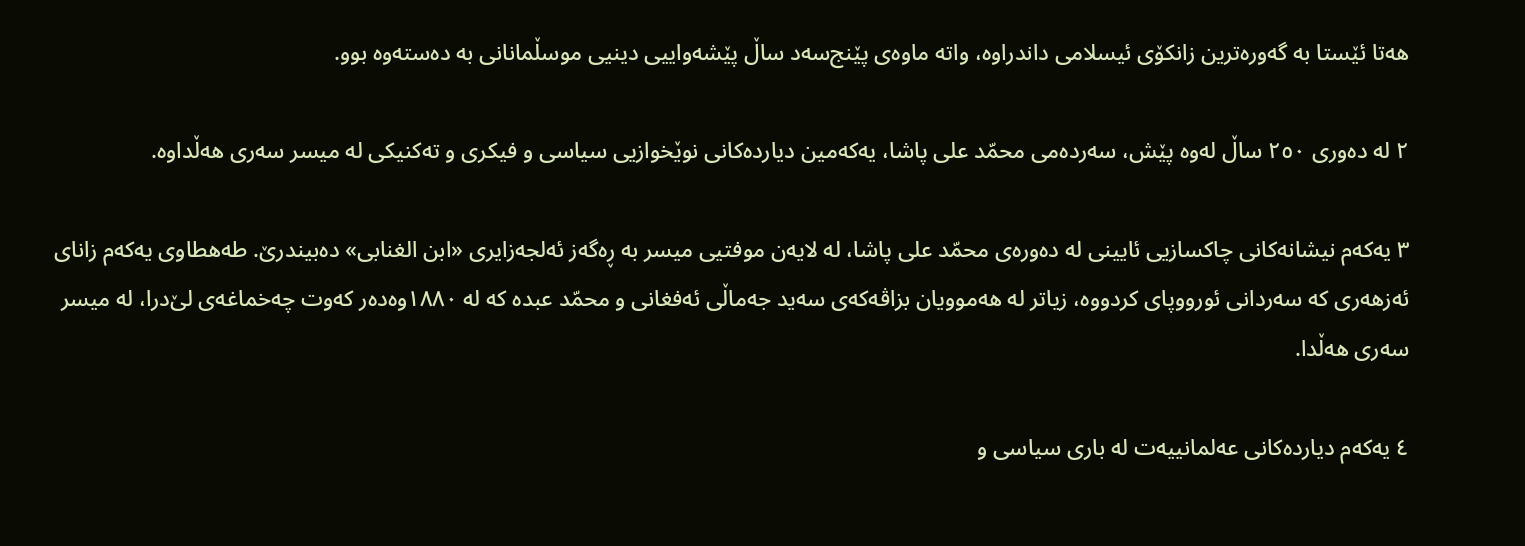هەتا ئێستا بە گەورەترین زانکۆی ئیسلامی داندراوه، واتە ماوەی پێنج‌سەد ساڵ پێشەواییی دینیی موسڵمانانی بە دەستەوە بوو.

٢ لە دەوری ٢٥٠ ساڵ لەوە پێش، سەردەمی محمّد علی پاشا، یەکەمین دیاردەکانی نوێخوازیی سیاسی و فیکری و تەکنیکی لە میسر سەری هەڵداوه.

٣ یەکەم نیشانەکانی چاکسازیی ئایینی لە دەورەی محمّد علی پاشا، لە لایەن موفتیی میسر بە ڕەگەز ئەلجەزایری «ابن الغنابی» دەبیندرێ. طەهطاوی یەکەم زانای ئەزهەری کە سەردانی ئورووپای کردووه، زیاتر لە هەموویان بزاڤەکەی سەید جەماڵی ئەفغانی و محمّد عبدە کە لە ١٨٨٠وەدەر کەوت چەخماغەی لێ‌درا، لە میسر سەری هەڵدا.

٤ یەکەم دیاردەکانی عەلمانییەت لە باری سیاسی و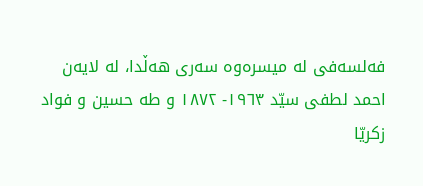فەلسەفی لە میسرەوە سەری هەڵدا، لە لایەن احمد لطفی سیّد ١٩٦٣- ١٨٧٢ و طە حسین و فواد زکریّا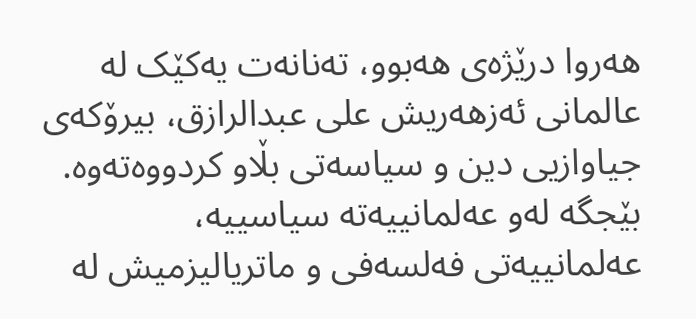هەروا درێژەی هەبوو، تەنانەت یەکێک لە عالمانی ئەزهەریش علی عبدالرازق، بیرۆکەی جیاوازیی دین و سیاسەتی بڵاو کردووەتەوه. بێجگە لەو عەلمانییەتە سیاسییە، عەلمانییەتی فەلسەفی و ماتریالیزمیش لە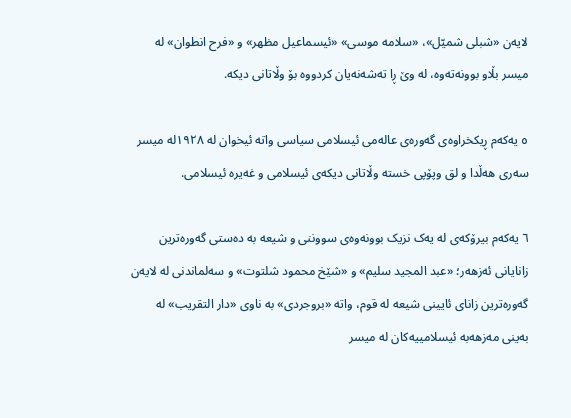لایەن «شبلی شمیّل»، «سلامە موسی» «ئیسماعیل مظهر» و «فرح انطوان» لە میسر بڵاو بوونەتەوه، لە وێ ڕا تەشەنەیان کردووە بۆ وڵاتانی دیکه.

٥ یەکەم ڕیکخراوەی گەورەی عالەمی ئیسلامی سیاسی واتە ئیخوان لە ١٩٢٨لە میسر سەری هەڵدا و لق وپۆپی خستە وڵاتانی دیکەی ئیسلامی و غەیرە ئیسلامی.

٦ یەکەم بیرۆکەی لە یەک نزیک بوونەوەی سووننی و شیعە بە دەستی گەورەترین زانایانی ئەزهەر؛ «عبد المجید سلیم» و «شێخ محمود شلتوت» و سەلماندنی لە لایەن گەورەترین زانای ئایینی شیعە لە قوم، واتە «بروجردی» بە ناوی «دار التقریب» لە بەینی مەزهەبە ئیسلامییەکان لە میسر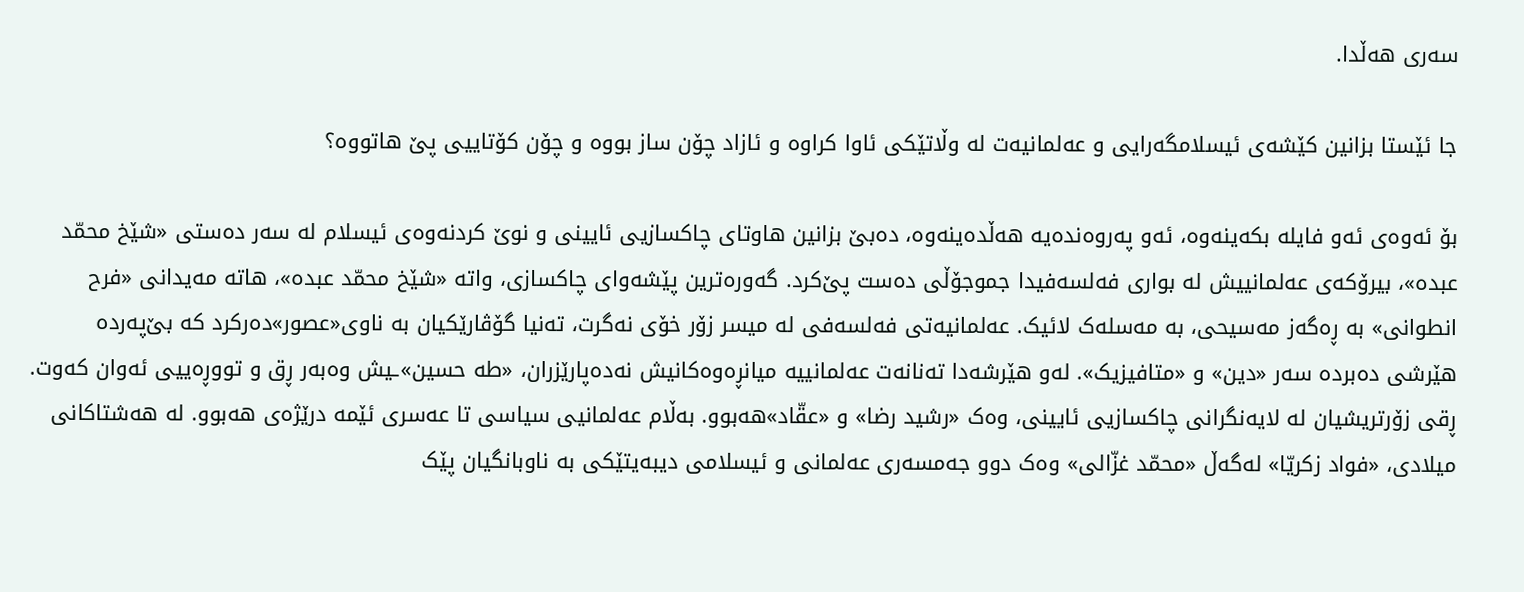سەری هەڵدا.

جا ئێستا بزانین کێشەی ئیسلامگەرایی و عەلمانیەت لە وڵاتێکی ئاوا کراوە و ئازاد چۆن ساز بووە و چۆن کۆتاییی پێ هاتووه؟

بۆ ئەوەی ئەو فایلە بکەینەوه، ئەو پەروەندەیە هەڵدەینەوه، دەبێ بزانین هاوتای چاکسازیی ئایینی و نوێ کردنەوەی ئیسلام لە سەر دەستی «شێخ محمّد عبده»، بیرۆکەی عەلمانییش لە بواری فەلسەفیدا جموجۆڵی دەست پێ‌کرد. گەورەترین پێشەوای چاکسازی، واتە «شێخ محمّد عبده»، هاتە مەیدانی «فرح انطوانی» بە ڕەگەز مەسیحی، بە مەسلەک لائیک. عەلمانیە‌تی فەلسەفی لە میسر زۆر خۆی نەگرت، تەنیا گۆڤارێکیان بە ناوی«عصور»دەرکرد کە بێ‌پەردە هێرشی دەبردە سەر «دین» و «متافیزیک». لەو هێرشەدا تەنانەت عەلمانییە میانڕەوەکانیش نەدەپارێزران، «طە حسین»ـیش وەبەر ڕق‌ و تووڕەییی ئەوان کەوت. ڕقی زۆرتریشیان لە لایەنگرانی چاکسازیی ئایینی، وەک «رشید رضا» و «عقّاد»هەبوو. بەڵام عەلمانیی سیاسی تا عەسری ئێمە درێژە‌ی ‌هەبوو. لە هەشتاکانی میلادی، «فواد زکریّا» لەگەڵ «محمّد غزّالی» وەک دوو جەمسەری عەلمانی و ئیسلامی دیبەیتێکی بە ناوبانگیان پێک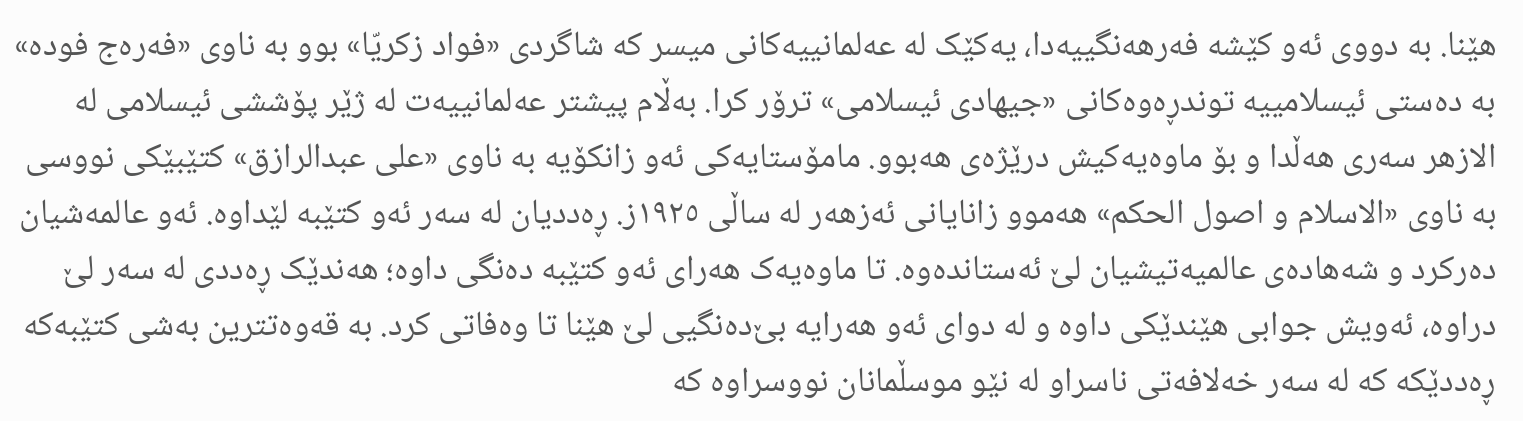هێنا. بە دووی ئەو کێشە فەرهەنگییەدا، یەکێک لە عەلمانییەکانی میسر کە شاگردی «فواد زکریّا» بوو بە ناوی «فەرەج فوده» بە دەستی ئیسلامییە ‌توندڕەوەکانی «جیهادی ئیسلامی» ترۆر کرا. بەڵام پیشتر عەلمانییەت لە ژێر پۆششی ئیسلامی لە الازهر سەری هەڵدا و بۆ ماوەیەکیش درێژەی هەبوو. مامۆستایەکی ئەو زانکۆیە بە ناوی «علی عبدالرازق» کتێبێکی نووسی بە ناوی «الاسلام و اصول الحکم» هەموو زانایانی ئەزهەر لە ساڵی ١٩٢٥ز. ڕەددیان لە سەر ئەو کتێبە لێداوه. ئەو عالمەشیان دەرکرد و شەهادەی عالمیەتیشیان لێ ‌ئەستاندەوه. تا ماوەیەک هەرای ئەو کتێبە دەنگی داوه؛ هەندێک ڕەددی لە سەر لێ دراوه، ئەویش جوابی هێندێکی داوە و لە دوای ئەو هەرایە بێ‌دەنگیی لێ ‌هێنا تا وەفاتی کرد. بە قەوەتترین بە‌شی کتێبەکە ڕەددێکە کە لە سەر خەلافەتی ناسراو لە نێو موسڵمانان نووسراوە کە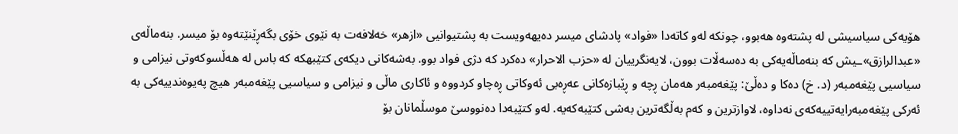هۆیەکی سیاسیشی لە پشتەوە هەبوو، چونکە لەو کاتەدا «فواد» پادشای میسر دەیهەویست بە پشتیوانیی «ازهر» خەلافەت بە نێوی خۆی بگەڕێنێتەوە بۆ میسر. بنەماڵەی «عبدالرازق»ـیش کە بنەماڵەیەکی بە دەسەڵات بوون، لایەنگرییان لە «حزب الاحرار» دەکرد کە دژی فواد بوو. بەشەکانی دیکەی کتێبهکە کە باس لە هەڵسوکەوتی نیزامی و سیاسیی پێغەمبەر (د. خ) دەکا و دەڵێ: پێغەمبەر هەمان ڕچە و ڕێبازەکانی عەڕەبی ئەوکاتی ڕەچاو کردووە و ئاکاری ماڵی و نیزامی و سیاسیی پێغەمبەر هیچ پەیوەندییەکی بە ئەرکی پێغەمبەرایەتییەکەی نەداوه، لاوازترین و کەم بەڵگەترین بەشی کتێبەکەیه. لەو کتێبەدا دەنووسێ موسڵمانان بۆ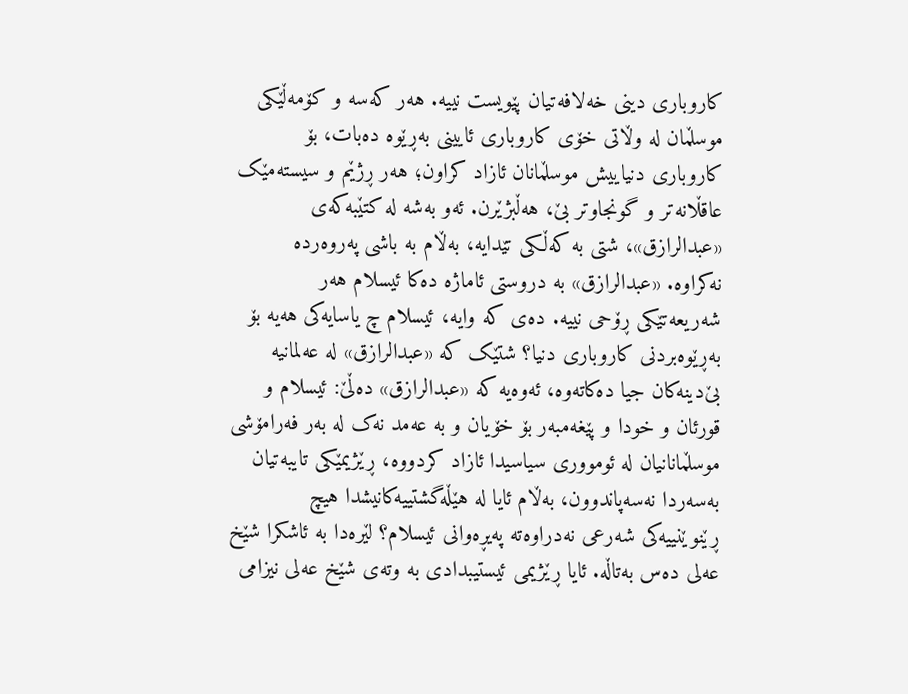کاروباری دینی خەلافەتیان پێویست نییه. هەر کەسە و کۆمەڵێکی موسڵمان لە وڵاتی خۆی کاروباری ئایینی بەڕێوە دەبات، بۆ کاروباری دنیاییش موسڵمانان ئازاد کراون؛ هەر ڕژێم و سیستەمێک عاقڵانەتر و گونجاوتر بێ، هەڵبژێرن. ئەو بەشە لە کتێبەکەی «عبدالرازق»، شتی بە کەڵکی تێدایه، بەڵام بە باشی پەروەردە نەکراوه. «عبدالرازق» بە دروستی ئاماژە دەکا ئیسلام هەر شەریعەتێکی ڕۆحی نییه. دەی کە وایه، ئیسلام چ یاسایەکی هەیە بۆ بەڕێوەبردنی کاروباری دنیا؟ شتێک کە «عبدالرازق» لە عەلمانیە بێ‌دینەکان جیا دەکاتەوه، ئەوەیە کە «عبدالرازق» دەڵێ: ئیسلام و قورئان و خودا و پێغەمبەر بۆ خۆیان و بە عەمد نەک لە بەر فەرامۆشی موسڵمانانیان لە ئومووری سیاسیدا ئازاد کردووه، ڕێژیمێکی تایبەتیان بەسەردا نەسەپاندوون، بەڵام ئایا لە هێڵەگشتییەکانیشدا هیچ ڕێنوێنییەکی شەرعی نەدراوەتە پەیڕەوانی ئیسلام؟ لێرەدا بە ئاشکرا شێخ عەلی دەس بەتاڵه. ئایا ڕێژیمی ئیستیبدادی بە وتەی شێخ عەلی نیزامی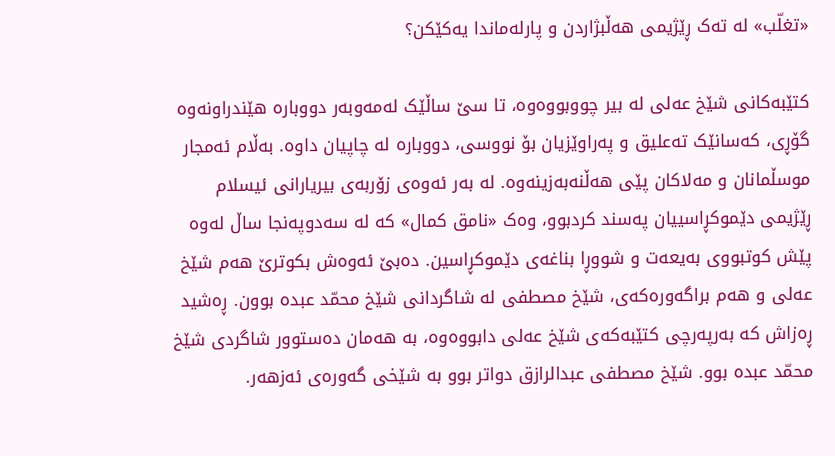«تغلّب» لە تەک ڕێژیمی هەڵبژاردن و پارلەماندا یەکێکن؟

کتێبەکانی شێخ عەلی لە بیر چووبووەوە، تا سێ ساڵێک لەمەوبەر دووبارە هێندراونەوە گۆڕی، کەسانێک تەعلیق و پەراوێزیان بۆ نووسی، دووبارە لە چاپیان داوه. بەڵام ئەمجار موسڵمانان و مەلاکان پێی هەڵنەبەزینەوە. لە بەر ئەوەی زۆربەی بیریارانی ئیسلام ڕێژیمی دێموکڕاسییان پەسند کردبوو، وەک «نامق کمال» کە لە سەدوپەنجا ساڵ لەوە پێش کوتبووی بەیعەت و شووڕا بناغەی دێموکڕاسین. دەبێ ئەوەش بکوترێ هەم شێخ عەلی و هەم براگەورەکەی، شێخ مصطفی لە شاگردانی شێخ محمّد عبدە بوون. ڕەشید ڕەزاش کە بەرپەرچی کتێبەکەی شێخ عەلی دابووەوه، بە هەمان دەستوور شاگردی شێخ محمّد عبدە بوو. شێخ مصطفی عبدالرازق دواتر بوو بە شێخی گەورەی ئەزهەر.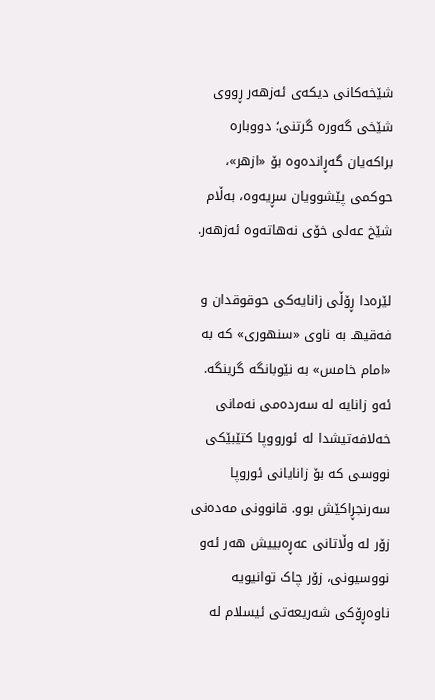شێخەکانی دیکەی ئەزهەر ڕووی شێخی گەورە گرتنی؛ دووبارە براکەیان گەڕاندەوە بۆ «ازهر»، حوکمی پێشوویان سڕیەوه، بەڵام شێخ عەلی خۆی نەهاتەوە ئەزهەر.

لێرەدا ڕۆڵی زانایەکی حوقوقدان و فەقیهـ بە ناوی «سنهوری» کە به «امام خامس» بە نێوبانگە گرینگه. ئەو زانایە لە سەردەمی نەمانی خەلافەتیشدا لە ئورووپا کتێبێکی نووسی کە بۆ زانایانی ئوروپا سەرنجڕاکێش بوو. قانوونی مەدەنی زۆر لە وڵاتانی عەڕەبییش هەر ئەو نووسیونی، زۆر چاک توانیویە ناوەڕۆکی شەریعەتی ئیسلام لە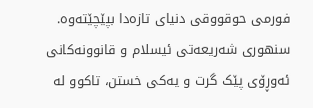فورمی حوقووقی دنیای تازەدا بپێچێتەوه. سنهوری شەریعەتی ئیسلام و قانوونەکانی ئەوڕۆی پێک گرت و یەکی‌ خستن، تاکوو لە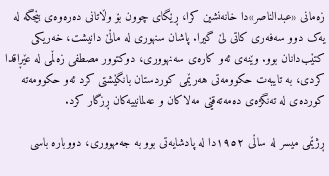زەمانی «عبدالناصر»دا خانەنشین کرا، ڕێگای چوون بۆ وڵاتانی دەرەوەی بێجگە لە یەک دوو سەفەری کاتی لێ ‌گیرا. پاشان سنهوری لە ماڵێ دانیشت، خەریکی کتێب‌دانان بوو. وێنەی ئەو کار‌ەی سەنهووری، دوکتوور مصطفی زەڵمی لە عێڕاقدا کردی، بە تایبەت حکوومەتی هەرێمی کوردستان بانگێشتی کرد ئەو حکوومەتە کوردەی لە تەنگژەی دەمەتەقێی مەلاکان و عەلمانییەکان ڕزگار کرد.

ڕژێمی میسر لە ساڵی ١٩٥٢دا لە پادشایەتی بوو بە جەمهووری، دووبارە باسی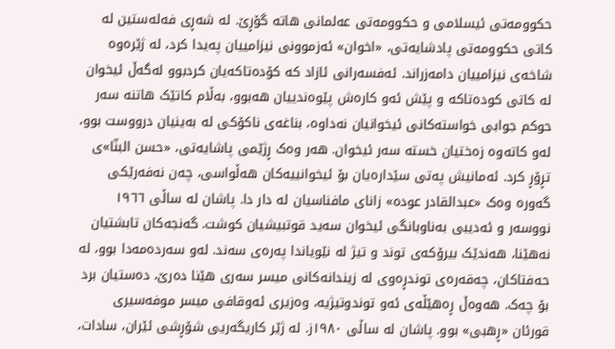حکوومەتی ئیسلامی و حکوومەتی عەلمانی هاتە گۆڕێ. لە شەڕی فەلەستین لە کاتی حکوومەتی پادشایەتی، «اخوان» ئەزموونی نیزامییان پەیدا کرد، لە ژێرەوە شاخەی نیزامییان دامەزراند. ئەفسەرانی ئازاد کە کۆدەتاکەیان کردبوو لەگەڵ ئیخوان لە کاتی کودەتاکە و پێش ئەو کارەش پێوەندییان هەبوو، بەڵام کاتێک هاتنە سەر حوکم جوابی خواستەکانی ئیخوانیان نەداوه، بناغەی ناکۆکی لە بەینیان درووست بوو، لەو کاتەوە زەختیان خستە سەر ئیخوان. هەر وەک ڕژێمی پاشایەتی، «حسن البنّا»ی تڕۆڕ کرد. ئەمانیش پەتی سێدارەیان بۆ ئیخوانییەکان هەڵواسی، چەن نەفەرێکی گەورە وەک «عبدالقادر عوده» زانای مافناسیان لە دار دا. پاشان لە ساڵی ١٩٦٦ نووسەر و ئەدیبی بەناوبانگی ئیخوان سەید قوتبیشیان کوشت. گەنجەکان تابشتیان نەهێنا، هەندێک بیرۆکەی توند و تیژ لە نێویاندا پەرەی سەند. لەو سەردەمەدا بوو، لە حەفتاکان، چەقەرەی توندڕەوی لە زیندانەکانی میسر سەری هێنا دەرێ، دەستیان برد بۆ چەک. هەوەڵ ڕەهێڵەی ئەو توندوتیژیه، وەزیری ئەوقافی میسر موفەسیری  قورئان «ڕهبی» بوو. پاشان لە ساڵی ١٩٨٠ز. لە ژێر کاریگەریی شۆڕشی ئێران، سادات،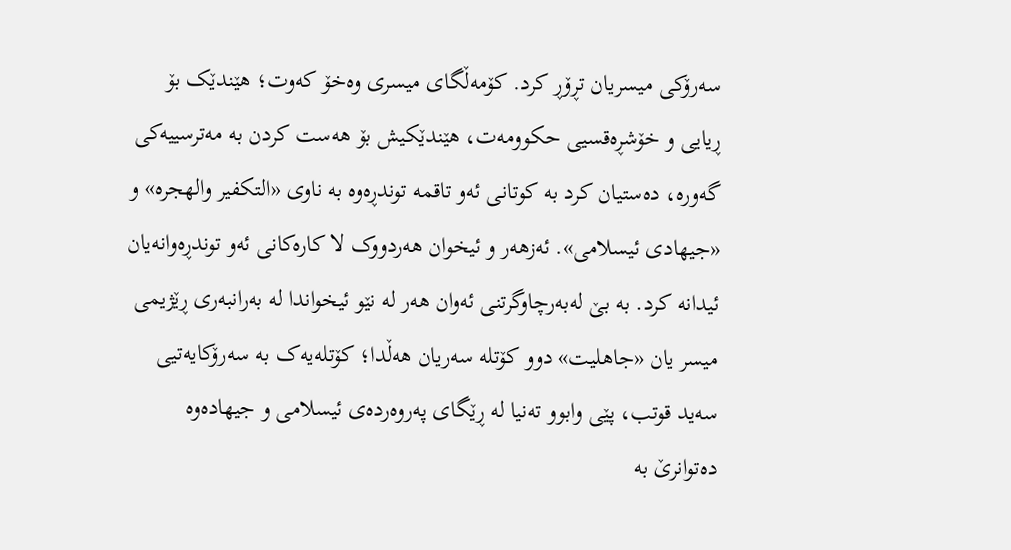سەرۆکی میسریان تڕۆڕ کرد. کۆمەڵگای میسری وەخۆ کەوت؛ هێندێک بۆ ڕیایی و خۆشڕەقسیی حکوومەت، هێندێکیش بۆ هەست‌ کردن بە مەترسییەکی گەورە، دەستیان کرد بە کوتانی ئەو تاقمە توندڕەوە بە ناوی «التکفیر والهجره» و «جیهادی ئیسلامی». ئەزهەر و ئیخوان هەردووک لا کارەکانی ئەو توندڕەوانەیان ئیدانە کرد. بە بێ لەبەرچاوگرتنی ئەوان هەر لە نێو ئیخواندا لە بەرانبەری ڕێژیمی میسر یان «جاهلیت» دوو کۆتلە سەریان هەڵدا؛ کۆتلەیەک بە سەرۆکایەتیی سەید قوتب، پێی وابوو تەنیا لە ڕێگای پەروەردەی ئیسلامی و جیهادەوە دەتوانرێ بە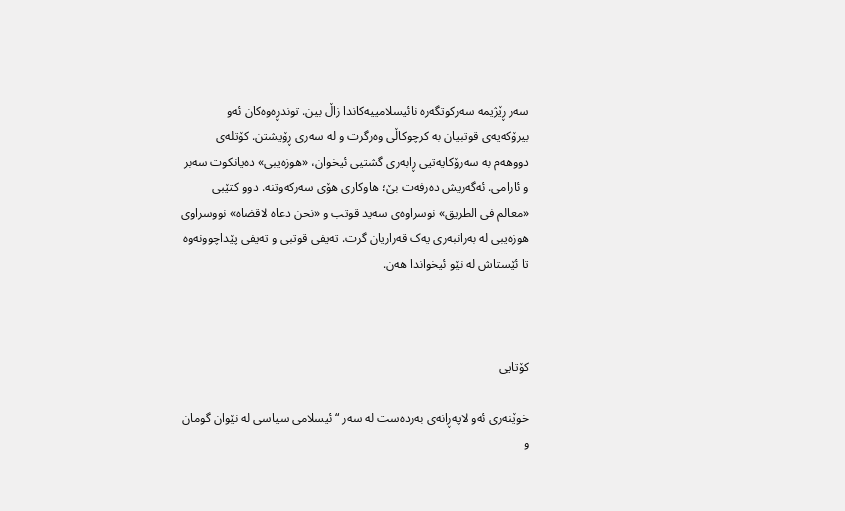سەر ڕێژیمە سەرکوتگەرە نائیسلامییەکاندا زاڵ بین. توندڕەوەکان ئەو بیرۆکەیەی قوتبیان بە کرچوکاڵی وەرگرت و لە سەری ڕۆیشتن. کۆتلەی دووهەم بە سەرۆکایەتیی ڕابەری گشتیی ئیخوان، «هوزەیبی» دەیانکوت سەبر و ئارامی. ئەگەریش دەرفەت بێ؛ هاوکاری هۆی سەرکەوتنه. دوو کتێبی «معالم فی الطریق» نوسراوەی سەید قوتب و «نحن دعاە لاقضاە» نووسراوی هوزەیبی لە بەرانبەری یەک قەراریان گرت. تەیفی قوتبی و تەیفی پێداچوونەوە تا ئێستاش لە نێو ئیخواندا هەن.



کۆتایی

خوێنەری ئەو لاپەڕانەی بەردەست لە سەر “ئیسلامی سیاسی لە نێوان گومان و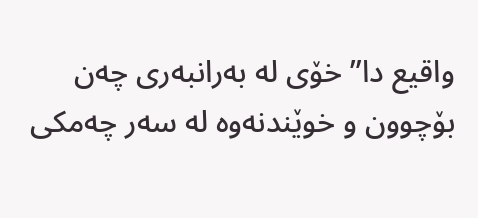واقیع دا” خۆی لە بەرانبەری چەن بۆچوون و خوێندنەوە لە سەر چەمکی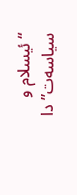“ئیسلام و سیاسەت”دا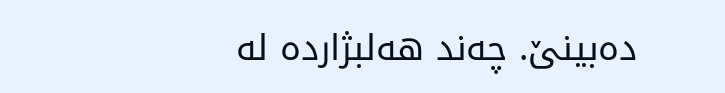دەبینێ. چەند هەلبژاردە لە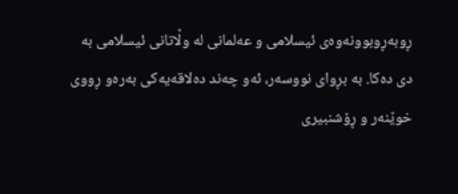ڕوبەڕوبوونەوەی ئیسلامی و عەلمانی لە وڵاتانی ئیسلامی بە دی دەکا. بە بڕوای نووسەر، ئەو چەند دەلاقەیەکی بەرەو ڕووی خوێنەر و ڕۆشنبیری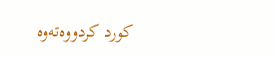کورد کردووەتەوە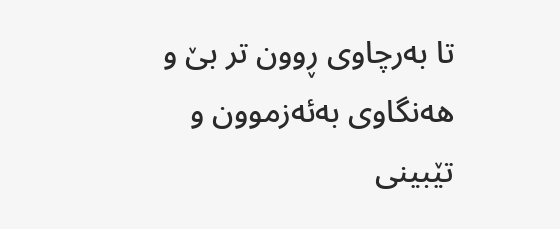تا بەرچاوی ڕوون تر بێ و هەنگاوی بەئەزموون و تێبینی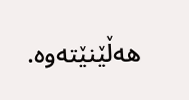هەڵێنێتەوە.